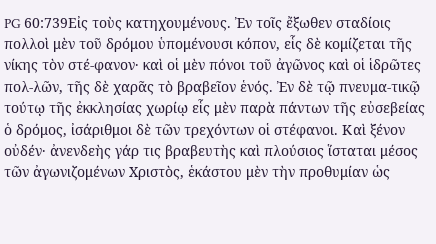PG 60:739Εἰς τοὺς κατηχουμένους. Ἐν τοῖς ἔξωθεν σταδίοις πολλοὶ μὲν τοῦ δρόμου ὑπομένουσι κόπον, εἷς δὲ κομίζεται τῆς νίκης τὸν στέ-φανον· καὶ οἱ μὲν πόνοι τοῦ ἀγῶνος καὶ οἱ ἱδρῶτες πολ-λῶν, τῆς δὲ χαρᾶς τὸ βραβεῖον ἑνός. Ἐν δὲ τῷ πνευμα-τικῷ τούτῳ τῆς ἐκκλησίας χωρίῳ εἷς μὲν παρὰ πάντων τῆς εὐσεβείας ὁ δρόμος, ἰσάριθμοι δὲ τῶν τρεχόντων οἱ στέφανοι. Καὶ ξένον οὐδέν· ἀνενδεὴς γάρ τις βραβευτὴς καὶ πλούσιος ἵσταται μέσος τῶν ἀγωνιζομένων Χριστὸς, ἑκάστου μὲν τὴν προθυμίαν ὡς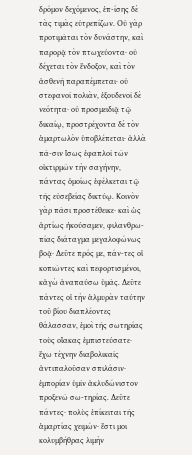δρόμον δεχόμενος, ἐπ-ίσης δὲ τὰς τιμὰς εὐτρεπίζων. Οὐ γὰρ προτιμᾶται τὸν δυνάστην, καὶ παρορᾷ τὸν πτωχεύοντα· οὐ δέχεται τὸν ἔνδοξον, καὶ τὸν ἀσθενῆ παραπέμπεται· οὐ στεφανοῖ πολιὰν, ἐξουδενοῖ δὲ νεότητα· οὐ προσμειδιᾷ τῷ δικαίῳ, προστρέχοντα δὲ τὸν ἁμαρτωλὸν ὑποβλέπεται· ἀλλὰ πᾶ-σιν ἴσως ἐφαπλοῖ τῶν οἰκτιρμῶν τὴν σαγήνην, πάντας ὁμοίως ἐφέλκεται τῷ τῆς εὐσεβείας δικτύῳ. Κοινὸν γὰρ πᾶσι προστέθεικε· καὶ ὡς ἀρτίως ἠκούσαμεν, φιλανθρω-πίας διάταγμα μεγαλοφώνως βοᾷ· Δεῦτε πρός με, πάν-τες οἱ κοπιῶντες καὶ πεφορτισμένοι, κἀγὼ ἀναπαύσω ὑμᾶς. Δεῦτε πάντες οἱ τὴν ἁλμυρὰν ταύτην τοῦ βίου διαπλέοντες θάλασσαν, ἐμοὶ τῆς σωτηρίας τοὺς οἴακας ἐμπιστεύσατε· ἔχω τέχνην διαβολικαῖς ἀντιπαλοῦσαν σπιλάσιν· ἐμπορίαν ὑμῖν ἀκλυδώνιστον προξενῶ σω-τηρίας. Δεῦτε πάντες· πολὺς ἐπίκειται τῆς ἁμαρτίας χειμών· ἔστι μοι κολυμβήθρας λιμὴν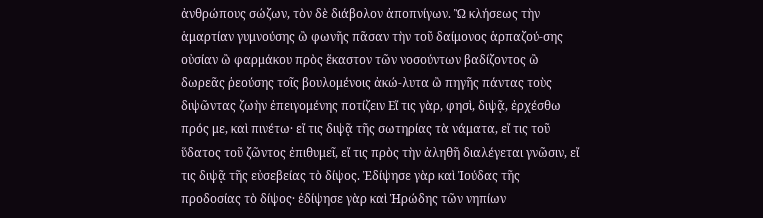ἀνθρώπους σώζων, τὸν δὲ διάβολον ἀποπνίγων. Ὢ κλήσεως τὴν ἁμαρτίαν γυμνούσης ὢ φωνῆς πᾶσαν τὴν τοῦ δαίμονος ἁρπαζού-σης οὐσίαν ὢ φαρμάκου πρὸς ἕκαστον τῶν νοσούντων βαδίζοντος ὢ δωρεᾶς ῥεούσης τοῖς βουλομένοις ἀκώ-λυτα ὢ πηγῆς πάντας τοὺς διψῶντας ζωὴν ἐπειγομένης ποτίζειν Εἴ τις γὰρ, φησὶ, διψᾷ, ἐρχέσθω πρός με, καὶ πινέτω· εἴ τις διψᾷ τῆς σωτηρίας τὰ νάματα, εἴ τις τοῦ ὕδατος τοῦ ζῶντος ἐπιθυμεῖ, εἴ τις πρὸς τὴν ἀληθῆ διαλέγεται γνῶσιν, εἴ τις διψᾷ τῆς εὐσεβείας τὸ δίψος. Ἐδίψησε γὰρ καὶ Ἰούδας τῆς προδοσίας τὸ δίψος· ἐδίψησε γὰρ καὶ Ἡρώδης τῶν νηπίων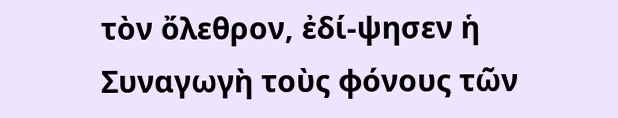τὸν ὄλεθρον, ἐδί-ψησεν ἡ Συναγωγὴ τοὺς φόνους τῶν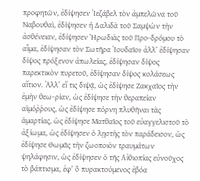προφητῶν, ἐδίψησεν Ἰεζάβελ τὸν ἀμπελῶνα τοῦ Ναβουθαὶ, ἐδίψησεν ἡ Δαλιδὰ τοῦ Σαμψὼν τὴν ἀσθένειαν, ἐδίψησεν Ἡρωδιὰς τοῦ Προ-δρόμου τὸ αἷμα, ἐδίψησαν τὸν Σωτῆρα Ἰουδαῖοι· ἀλλ’ ἐδίψησαν δίψος πρόξενον ἀπωλείας, ἐδίψησαν δίψος παρεκτικὸν πυρετοῦ, ἐδίψησαν δίψος κολάσεως αἴτιον. Ἀλλ’ εἴ τις διψᾷ, ὡς ἐδίψησε Ζακχαῖος τὴν ἐμὴν θεω-ρίαν, ὡς ἐδίψησε τὴν θεραπείαν αἱμόῤῥους, ὡς ἐδίψησε πόρνη πλυθῆναι τὰς ἁμαρτίας, ὡς ἐδίψησε Ματθαῖος τοῦ εὐαγγελιστοῦ τὸ ἀξίωμα, ὡς ἐδίψησεν ὁ λῃστὴς τὸν παράδεισον, ὡς ἐδίψησε Θωμᾶς τὴν ζωοποιὸν τραυμάτων ψηλάφησιν, ὡς ἐδίψησεν ὁ τῆς Αἰθιοπίας εὐνοῦχος τὸ βάπτισμα, ἐφ’ ὃ πυρακτούμενος ἐβόα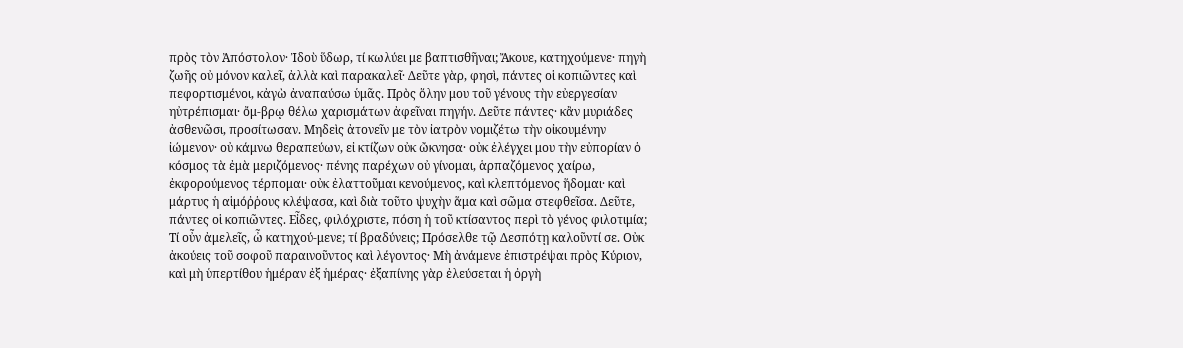πρὸς τὸν Ἀπόστολον· Ἰδοὺ ὕδωρ, τί κωλύει με βαπτισθῆναι; Ἄκουε, κατηχούμενε· πηγὴ ζωῆς οὐ μόνον καλεῖ, ἀλλὰ καὶ παρακαλεῖ· Δεῦτε γὰρ, φησὶ, πάντες οἱ κοπιῶντες καὶ πεφορτισμένοι, κἀγὼ ἀναπαύσω ὑμᾶς. Πρὸς ὅλην μου τοῦ γένους τὴν εὐεργεσίαν ηὐτρέπισμαι· ὄμ-βρῳ θέλω χαρισμάτων ἀφεῖναι πηγήν. Δεῦτε πάντες· κἂν μυριάδες ἀσθενῶσι, προσίτωσαν. Μηδεὶς ἀτονεῖν με τὸν ἰατρὸν νομιζέτω τὴν οἰκουμένην ἰώμενον· οὐ κάμνω θεραπεύων, εἰ κτίζων οὐκ ὤκνησα· οὐκ ἐλέγχει μου τὴν εὐπορίαν ὁ κόσμος τὰ ἐμὰ μεριζόμενος· πένης παρέχων οὐ γίνομαι, ἁρπαζόμενος χαίρω, ἐκφορούμενος τέρπομαι· οὐκ ἐλαττοῦμαι κενούμενος, καὶ κλεπτόμενος ἥδομαι· καὶ μάρτυς ἡ αἱμόῤῥους κλέψασα, καὶ διὰ τοῦτο ψυχὴν ἅμα καὶ σῶμα στεφθεῖσα. Δεῦτε, πάντες οἱ κοπιῶντες. Εἶδες, φιλόχριστε, πόση ἡ τοῦ κτίσαντος περὶ τὸ γένος φιλοτιμία; Τί οὖν ἀμελεῖς, ὦ κατηχού-μενε; τί βραδύνεις; Πρόσελθε τῷ Δεσπότῃ καλοῦντί σε. Οὐκ ἀκούεις τοῦ σοφοῦ παραινοῦντος καὶ λέγοντος· Μὴ ἀνάμενε ἐπιστρέψαι πρὸς Κύριον, καὶ μὴ ὑπερτίθου ἡμέραν ἐξ ἡμέρας· ἐξαπίνης γὰρ ἐλεύσεται ἡ ὀργὴ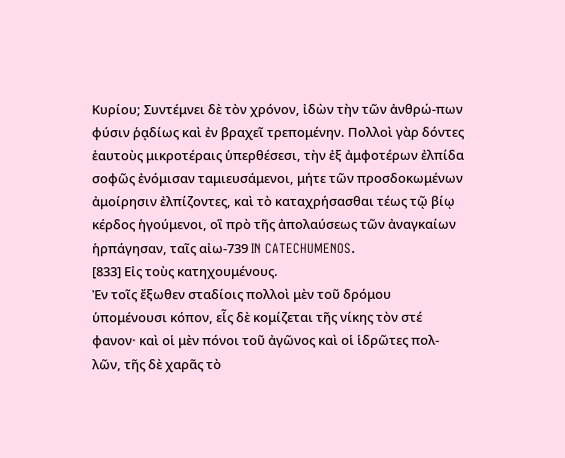Κυρίου; Συντέμνει δὲ τὸν χρόνον, ἰδὼν τὴν τῶν ἀνθρώ-πων φύσιν ῥᾳδίως καὶ ἐν βραχεῖ τρεπομένην. Πολλοὶ γὰρ δόντες ἑαυτοὺς μικροτέραις ὑπερθέσεσι, τὴν ἐξ ἀμφοτέρων ἐλπίδα σοφῶς ἐνόμισαν ταμιευσάμενοι, μήτε τῶν προσδοκωμένων ἀμοίρησιν ἐλπίζοντες, καὶ τὸ καταχρήσασθαι τέως τῷ βίῳ κέρδος ἡγούμενοι, οἳ πρὸ τῆς ἀπολαύσεως τῶν ἀναγκαίων ἡρπάγησαν, ταῖς αἰω-739 IN CATECHUMENOS.
[833] Εἰς τοὺς κατηχουμένους.
Ἐν τοῖς ἔξωθεν σταδίοις πολλοὶ μὲν τοῦ δρόμου
ὑπομένουσι κόπον, εἷς δὲ κομίζεται τῆς νίκης τὸν στέ
φανον· καὶ οἱ μὲν πόνοι τοῦ ἀγῶνος καὶ οἱ ἱδρῶτες πολ-
λῶν, τῆς δὲ χαρᾶς τὸ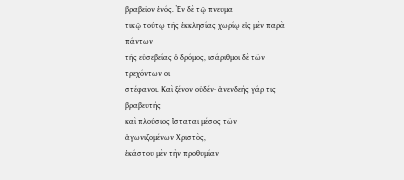βραβεῖον ἑνός. Ἐν δὲ τῷ πνευμα
τικῷ τούτῳ τῆς ἐκκλησίας χωρίῳ εἰς μὲν παρὰ πάντων
τῆς εὐσεβείας ὁ δρόμος, ισάριθμοι δὲ τῶν τρεχόντων οι
στέφανοι. Καὶ ξένον οὐδέν· ἀνενδεής γάρ τις βραβευτής
καὶ πλούσιος ἴσταται μέσος τῶν ἀγωνιζομένων Χριστὸς,
ἑκάστου μὲν τὴν προθυμίαν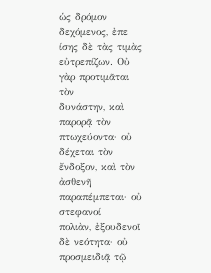ὡς δρόμον δεχόμενος, ἐπε
ίσης δὲ τὰς τιμὰς εὐτρεπίζων. Οὐ γὰρ προτιμᾶται τὸν
δυνάστην, καὶ παρορᾷ τὸν πτωχεύοντα· οὐ δέχεται τὸν
ἔνδοξον, καὶ τὸν ἀσθενῆ παραπέμπεται· οὐ στεφανοί
πολιὰν, ἐξουδενοῖ δὲ νεότητα· οὐ προσμειδιᾷ τῷ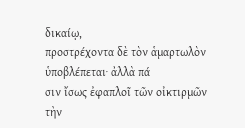δικαίῳ,
προστρέχοντα δὲ τὸν ἁμαρτωλὸν ὑποβλέπεται· ἀλλὰ πά
σιν ἴσως ἐφαπλοῖ τῶν οἰκτιρμῶν τὴν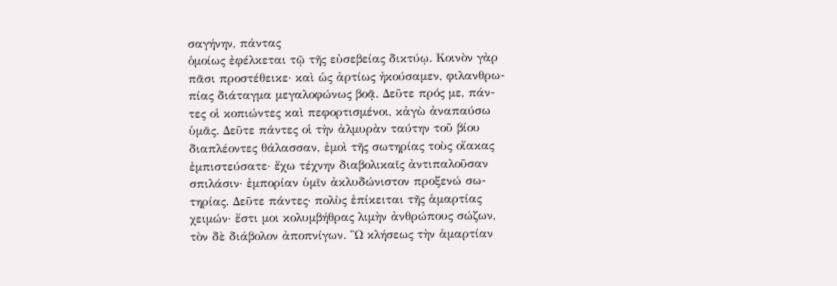σαγήνην, πάντας
ὁμοίως ἐφέλκεται τῷ τῆς εὐσεβείας δικτύῳ. Κοινὸν γὰρ
πᾶσι προστέθεικε· καὶ ὡς ἀρτίως ἠκούσαμεν, φιλανθρω-
πίας διάταγμα μεγαλοφώνως βοᾷ. Δεῦτε πρός με, πάν-
τες οἱ κοπιώντες καὶ πεφορτισμένοι, κἀγὼ ἀναπαύσω
ὑμᾶς. Δεῦτε πάντες οἱ τὴν ἀλμυρὰν ταύτην τοῦ βίου
διαπλέοντες θάλασσαν, ἐμοὶ τῆς σωτηρίας τοὺς οἴακας
ἐμπιστεύσατε· ἔχω τέχνην διαβολικαῖς ἀντιπαλοῦσαν
σπιλάσιν· ἐμπορίαν ὑμῖν ἀκλυδώνιστον προξενώ σω-
τηρίας. Δεῦτε πάντες· πολὺς ἐπίκειται τῆς ἁμαρτίας
χειμών· ἔστι μοι κολυμβήθρας λιμὴν ἀνθρώπους σώζων,
τὸν δὲ διάβολον ἀποπνίγων. Ὢ κλήσεως τὴν ἁμαρτίαν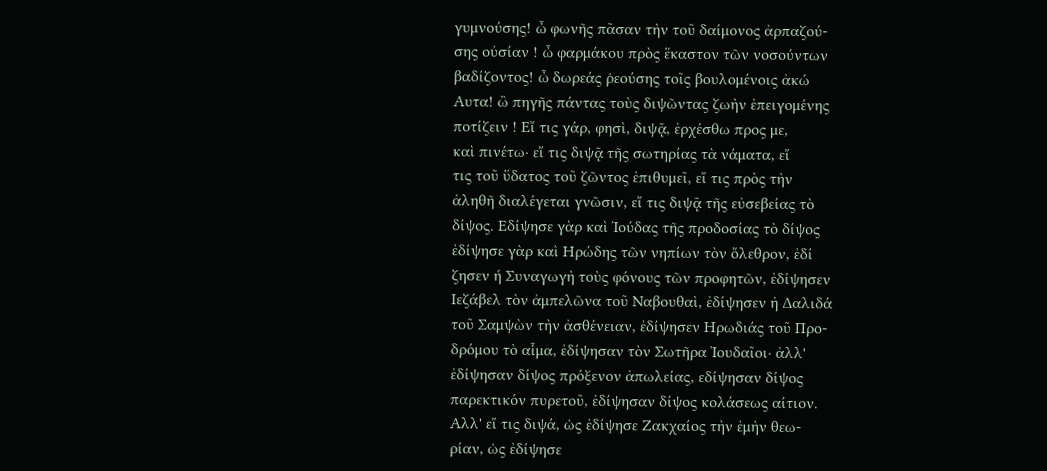γυμνούσης! ὦ φωνῆς πᾶσαν τὴν τοῦ δαίμονος ἀρπαζού-
σης οὐσίαν ! ὦ φαρμάκου πρὸς ἕκαστον τῶν νοσούντων
βαδίζοντος! ὦ δωρεάς ῥεούσης τοῖς βουλομένοις ἀκώ
Αυτα! ὢ πηγῆς πάντας τοὺς διψῶντας ζωὴν ἐπειγομένης
ποτίζειν ! Εἴ τις γάρ, φησὶ, διψᾷ, ἐρχέσθω προς με,
καὶ πινέτω· εἴ τις διψᾷ τῆς σωτηρίας τὰ νάματα, εἴ
τις τοῦ ὕδατος τοῦ ζῶντος ἐπιθυμεῖ, εἴ τις πρὸς τὴν
ἀληθῆ διαλέγεται γνῶσιν, εἴ τις διψᾷ τῆς εὐσεβείας τὸ
δίψος. Εδίψησε γὰρ καὶ Ἰούδας τῆς προδοσίας τὸ δίψος
ἐδίψησε γὰρ καὶ Ηρώδης τῶν νηπίων τὸν ὄλεθρον, ἐδί
ζησεν ή Συναγωγὴ τοὺς φόνους τῶν προφητῶν, ἐδίψησεν
Ιεζάβελ τὸν ἀμπελῶνα τοῦ Ναβουθαὶ, ἐδίψησεν ἡ Δαλιδά
τοῦ Σαμψὼν τὴν ἀσθένειαν, ἐδίψησεν Ηρωδιάς τοῦ Προ-
δρόμου τὸ αἷμα, ἐδίψησαν τὸν Σωτῆρα Ἰουδαῖοι· ἀλλ'
ἐδίψησαν δίψος πρόξενον ἀπωλείας, εδίψησαν δίψος
παρεκτικόν πυρετοῦ, ἐδίψησαν δίψος κολάσεως αίτιον.
Αλλ' εἴ τις διψά, ὡς ἐδίψησε Ζακχαίος τὴν ἐμὴν θεω-
ρίαν, ὡς ἐδίψησε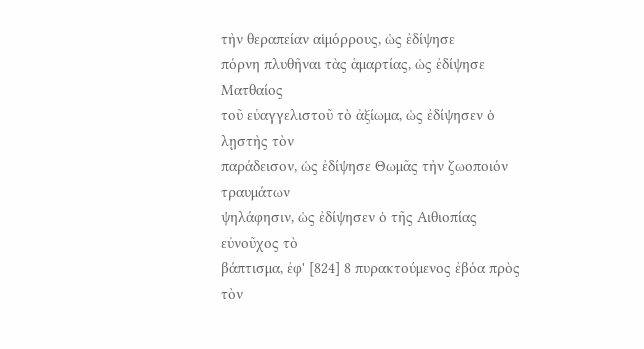τὴν θεραπείαν αἱμόρρους, ὡς ἐδίψησε
πόρνη πλυθῆναι τὰς ἁμαρτίας, ὡς ἐδίψησε Ματθαίος
τοῦ εὐαγγελιστοῦ τὸ ἀξίωμα, ὡς ἐδίψησεν ὁ λῃστὴς τὸν
παράδεισον, ὡς ἐδίψησε Θωμᾶς τὴν ζωοποιόν τραυμάτων
ψηλάφησιν, ὡς ἐδίψησεν ὁ τῆς Αιθιοπίας εὐνοῦχος τὸ
βάπτισμα, ἐφ' [824] 8 πυρακτούμενος ἐβόα πρὸς τὸν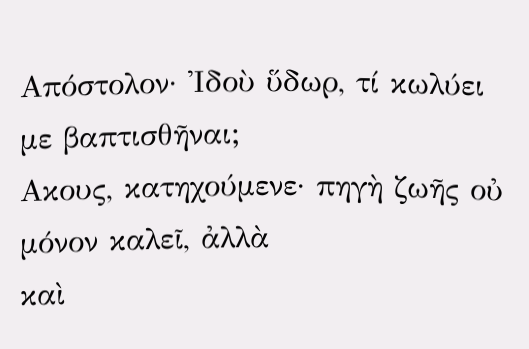Απόστολον· Ἰδοὺ ὕδωρ, τί κωλύει με βαπτισθῆναι;
Ακους, κατηχούμενε· πηγὴ ζωῆς οὐ μόνον καλεῖ, ἀλλὰ
καὶ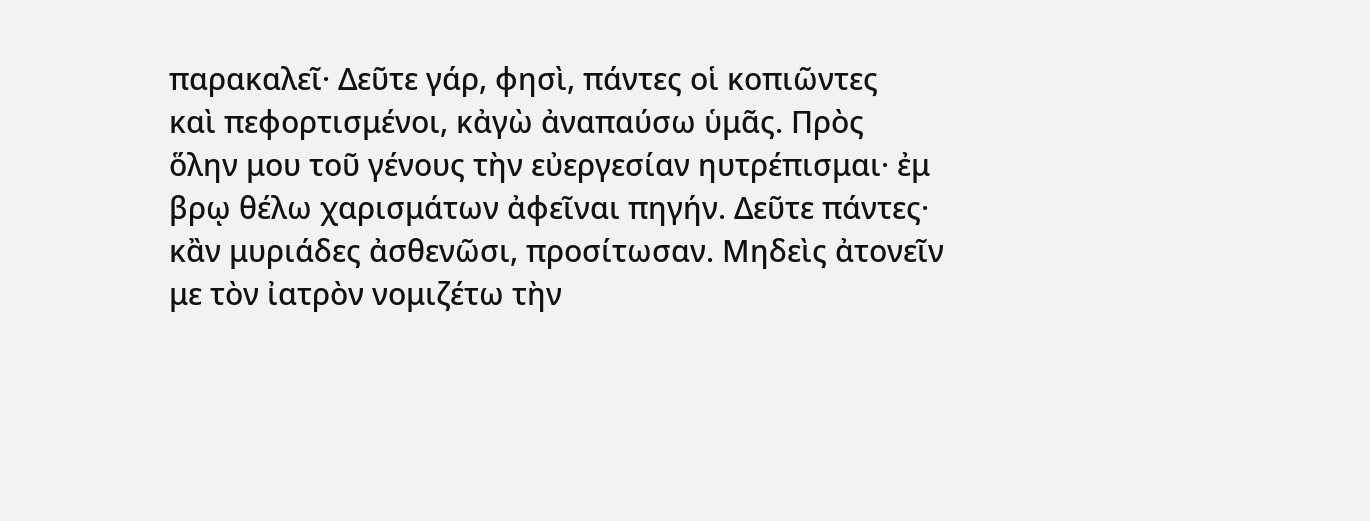παρακαλεῖ· Δεῦτε γάρ, φησὶ, πάντες οἱ κοπιῶντες
καὶ πεφορτισμένοι, κἀγὼ ἀναπαύσω ὑμᾶς. Πρὸς
ὅλην μου τοῦ γένους τὴν εὐεργεσίαν ηυτρέπισμαι· ἐμ
βρῳ θέλω χαρισμάτων ἀφεῖναι πηγήν. Δεῦτε πάντες·
κἂν μυριάδες ἀσθενῶσι, προσίτωσαν. Μηδεὶς ἀτονεῖν
με τὸν ἰατρὸν νομιζέτω τὴν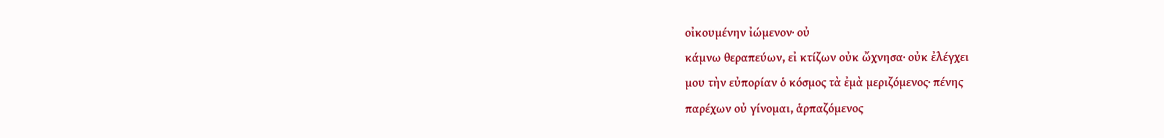οἰκουμένην ἰώμενον· οὐ
κάμνω θεραπεύων, εἰ κτίζων οὐκ ὤχνησα· οὐκ ἐλέγχει
μου τὴν εὐπορίαν ὁ κόσμος τὰ ἐμὰ μεριζόμενος· πένης
παρέχων οὐ γίνομαι, ἁρπαζόμενος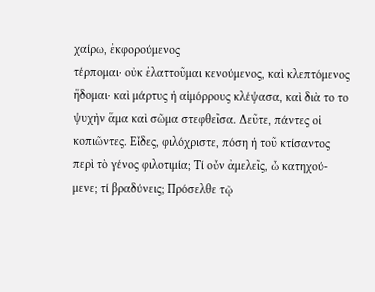χαίρω, ἐκφορούμενος
τέρπομαι· οὐκ ἐλαττοῦμαι κενούμενος, καὶ κλεπτόμενος
ἥδομαι· καὶ μάρτυς ἡ αἱμόρρους κλέψασα, καὶ διὰ το το
ψυχὴν ἅμα καὶ σῶμα στεφθεῖσα. Δεῦτε, πάντες οἱ
κοπιῶντες. Εἶδες, φιλόχριστε, πόση ἡ τοῦ κτίσαντος
περὶ τὸ γένος φιλοτιμία; Τί οὖν ἀμελεῖς, ὦ κατηχού-
μενε; τί βραδύνεις; Πρόσελθε τῷ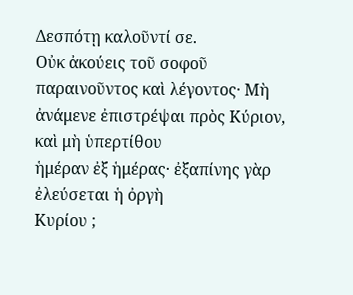Δεσπότῃ καλοῦντί σε.
Οὐκ ἀκούεις τοῦ σοφοῦ παραινοῦντος καὶ λέγοντος· Μὴ
ἀνάμενε ἐπιστρέψαι πρὸς Κύριον, καὶ μὴ ὑπερτίθου
ἡμέραν ἐξ ἡμέρας· ἐξαπίνης γὰρ ἐλεύσεται ἡ ὀργὴ
Κυρίου ;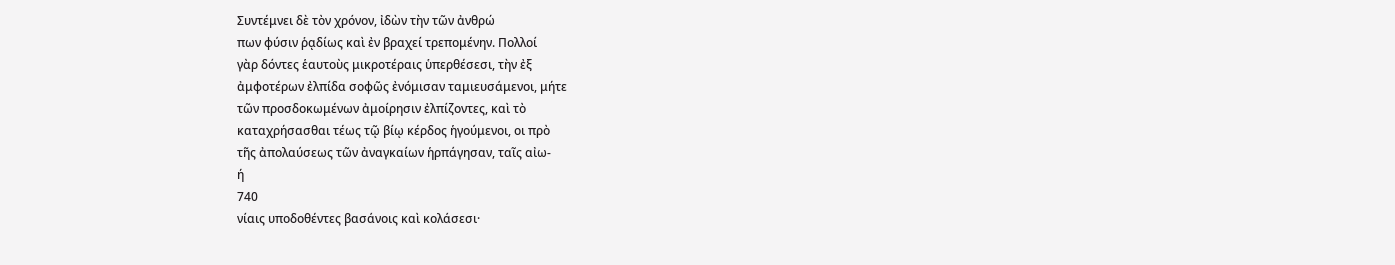Συντέμνει δὲ τὸν χρόνον, ἰδὼν τὴν τῶν ἀνθρώ
πων φύσιν ῥᾳδίως καὶ ἐν βραχεί τρεπομένην. Πολλοί
γὰρ δόντες ἑαυτοὺς μικροτέραις ὑπερθέσεσι, τὴν ἐξ
ἀμφοτέρων ἐλπίδα σοφῶς ἐνόμισαν ταμιευσάμενοι, μήτε
τῶν προσδοκωμένων ἀμοίρησιν ἐλπίζοντες, καὶ τὸ
καταχρήσασθαι τέως τῷ βίῳ κέρδος ἡγούμενοι, οι πρὸ
τῆς ἀπολαύσεως τῶν ἀναγκαίων ἡρπάγησαν, ταῖς αἰω-
ή
740
νίαις υποδοθέντες βασάνοις καὶ κολάσεσι·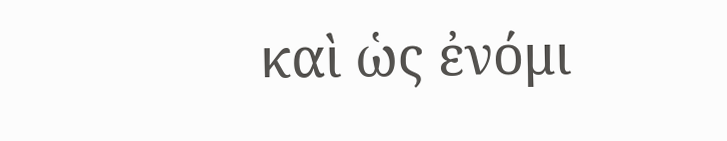καὶ ὡς ἐνόμι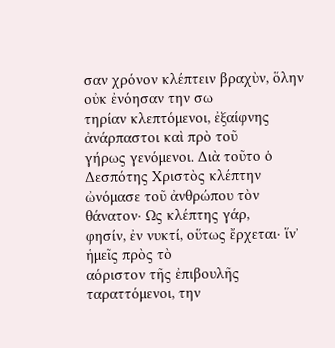σαν χρόνον κλέπτειν βραχὺν, ὅλην οὐκ ἐνόησαν την σω
τηρίαν κλεπτόμενοι, ἐξαίφνης ἀνάρπαστοι καὶ πρὸ τοῦ
γήρως γενόμενοι. Διὰ τοῦτο ὁ Δεσπότης Χριστὸς κλέπτην
ὠνόμασε τοῦ ἀνθρώπου τὸν θάνατον· Ως κλέπτης γάρ,
φησίν, ἐν νυκτί, οὕτως ἔρχεται· ἵν᾿ ἡμεῖς πρὸς τὸ
αόριστον τῆς ἐπιβουλῆς ταραττόμενοι, την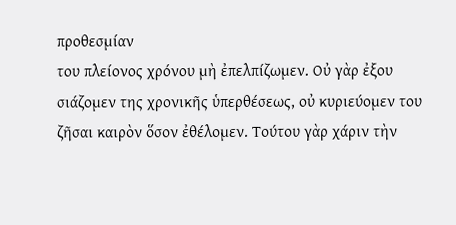προθεσμίαν
του πλείονος χρόνου μὴ ἐπελπίζωμεν. Οὐ γὰρ ἐξου
σιάζομεν της χρονικῆς ὑπερθέσεως, οὐ κυριεύομεν του
ζῆσαι καιρὸν ὅσον ἐθέλομεν. Τούτου γὰρ χάριν τὴν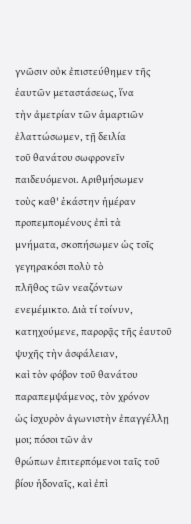γνῶσιν οὐκ ἐπιστεύθημεν τῆς ἑαυτῶν μεταστάσεως, ἵνα
τὴν ἀμετρίαν τῶν ἁμαρτιῶν ἐλαττώσωμεν, τῇ δειλία
τοῦ θανάτου σωφρονεῖν παιδευόμενοι. Αριθμήσωμεν
τοὺς καθ' ἑκάστην ἡμέραν προπεμπομένους ἐπὶ τὰ
μνήματα, σκοπήσωμεν ὡς τοῖς γεγηρακόσι πολὺ τὸ
πλῆθος τῶν νεαζόντων ενεμέμικτο. Διὰ τί τοίνυν,
κατηχούμενε, παρορᾷς τῆς ἑαυτοῦ ψυχῆς τὴν ἀσφάλειαν,
καὶ τὸν φόβον τοῦ θανάτου παραπεμψάμενος, τὸν χρόνον
ὡς ἰσχυρὸν ἀγωνιστὴν ἐπαγγέλλῃ μοι; πόσοι τῶν ἀν
θρώπων ἐπιτερπόμενοι ταῖς τοῦ βίου ἡδοναῖς, καὶ ἐπὶ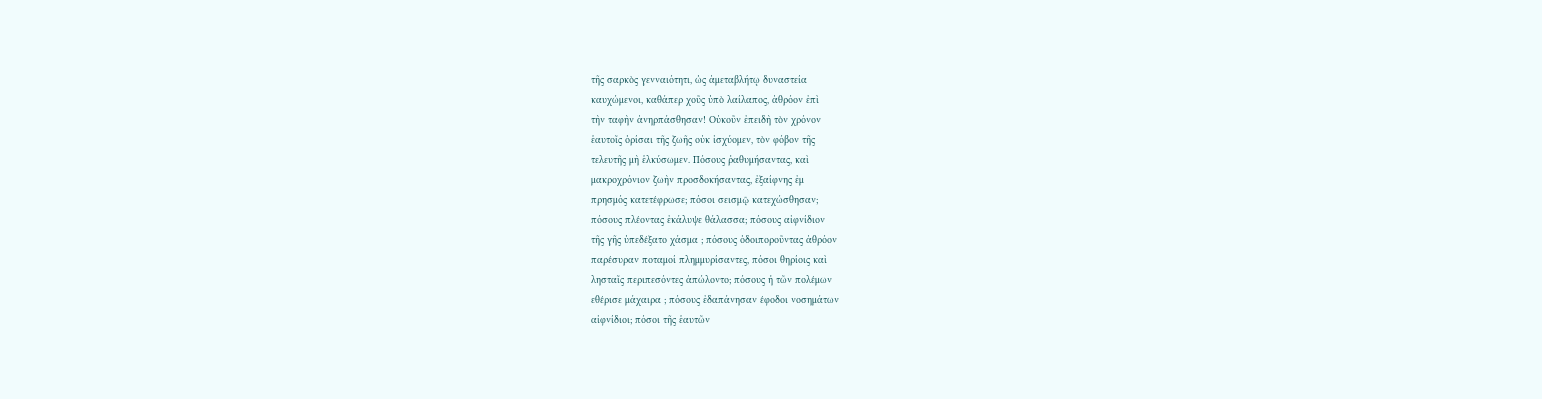τῆς σαρκὸς γενναιότητι, ὡς ἀμεταβλήτῳ δυναστεία
καυχώμενοι, καθάπερ χοῦς ὑπὸ λαίλαπος, ἀθρόον ἐπὶ
τὴν ταφὴν ἀνηρπάσθησαν! Οὐκοῦν ἐπειδὴ τὸν χρόνον
ἑαυτοῖς ὁρίσαι τῆς ζωῆς οὐκ ἰσχύομεν, τὸν φόβον τῆς
τελευτῆς μὴ ἑλκύσωμεν. Πόσους ῥαθυμήσαντας, καὶ
μακροχρόνιον ζωὴν προσδοκήσαντας, ἐξαίφνης ἐμ
πρησμός κατετέφρωσε; πόσοι σεισμῷ κατεχώσθησαν;
πόσους πλέοντας ἐκάλυψε θάλασσα; πόσους αἰφνίδιον
τῆς γῆς ὑπεδέξατο χάσμα ; πόσους ὁδοιποροῦντας ἀθρόον
παρέσυραν ποταμοί πλημμυρίσαντες, πόσοι θηρίοις καὶ
λησταῖς περιπεσόντες ἀπώλοντο; πόσους ἡ τῶν πολέμων
εθέρισε μάχαιρα ; πόσους ἐδαπάνησαν έφοδοι νοσημάτων
αἰφνίδιοι; πόσοι τῆς ἑαυτῶν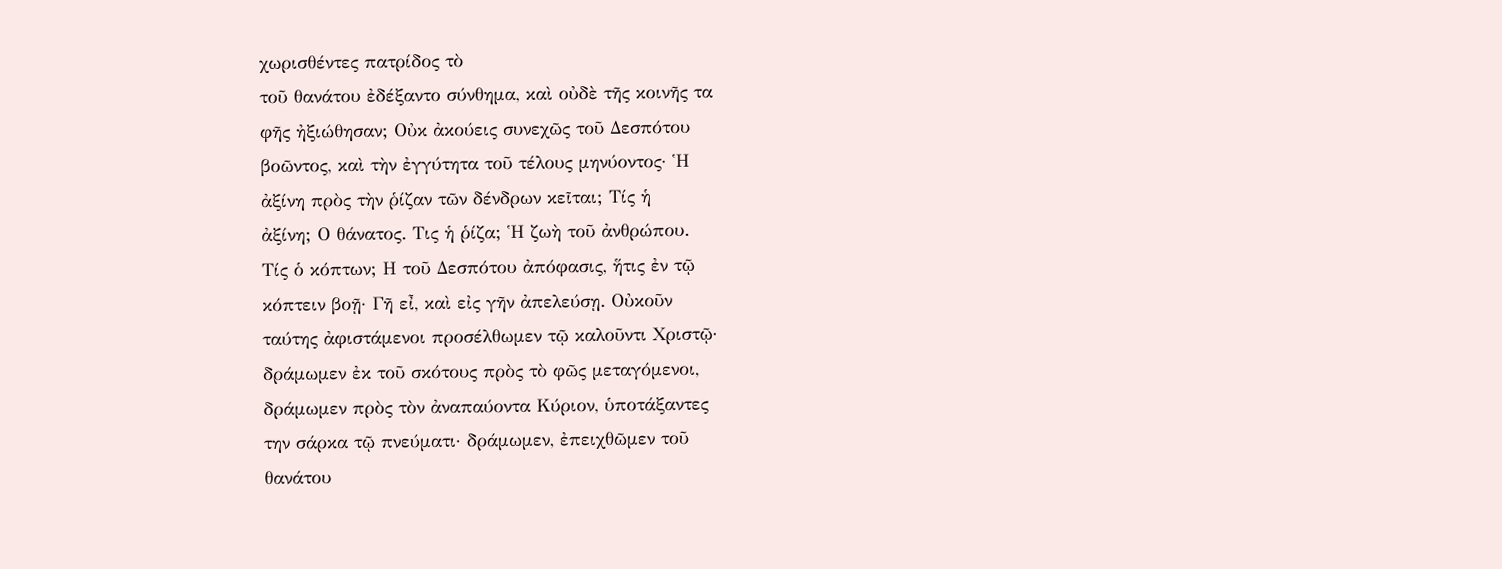χωρισθέντες πατρίδος τὸ
τοῦ θανάτου ἐδέξαντο σύνθημα, καὶ οὐδὲ τῆς κοινῆς τα
φῆς ἠξιώθησαν; Οὐκ ἀκούεις συνεχῶς τοῦ Δεσπότου
βοῶντος, καὶ τὴν ἐγγύτητα τοῦ τέλους μηνύοντος· Ἡ
ἀξίνη πρὸς τὴν ῥίζαν τῶν δένδρων κεῖται; Τίς ἡ
ἀξίνη; Ο θάνατος. Τις ἡ ῥίζα; Ἡ ζωὴ τοῦ ἀνθρώπου.
Τίς ὁ κόπτων; Η τοῦ Δεσπότου ἀπόφασις, ἥτις ἐν τῷ
κόπτειν βοῇ· Γῆ εἶ, καὶ εἰς γῆν ἀπελεύσῃ. Οὐκοῦν
ταύτης ἀφιστάμενοι προσέλθωμεν τῷ καλοῦντι Χριστῷ·
δράμωμεν ἐκ τοῦ σκότους πρὸς τὸ φῶς μεταγόμενοι,
δράμωμεν πρὸς τὸν ἀναπαύοντα Κύριον, ὑποτάξαντες
την σάρκα τῷ πνεύματι· δράμωμεν, ἐπειχθῶμεν τοῦ
θανάτου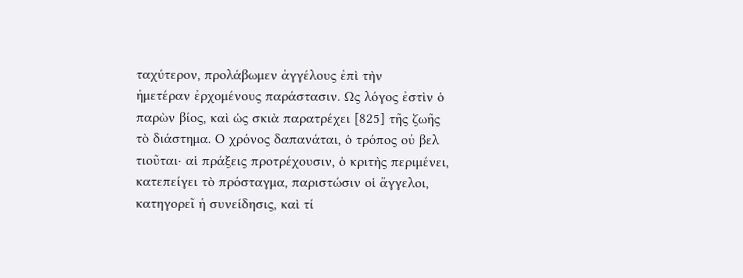ταχύτερον, προλάβωμεν ἀγγέλους ἐπὶ τὴν
ἡμετέραν ἐρχομένους παράστασιν. Ως λόγος ἐστὶν ὁ
παρὼν βίος, καὶ ὡς σκιὰ παρατρέχει [825] τῆς ζωῆς
τὸ διάστημα. Ο χρόνος δαπανάται, ὁ τρόπος οὐ βελ
τιοῦται· αἱ πράξεις προτρέχουσιν, ὁ κριτὴς περιμένει,
κατεπείγει τὸ πρόσταγμα, παριστώσιν οἱ ἄγγελοι,
κατηγορεῖ ἡ συνείδησις, καὶ τί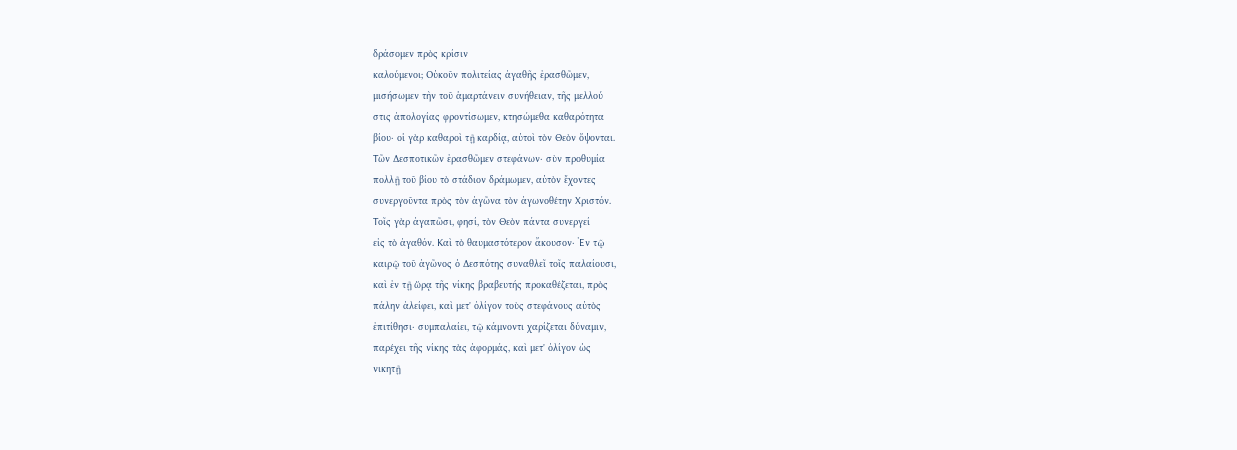δράσομεν πρὸς κρίσιν
καλούμενοι; Οὐκοῦν πολιτείας ἀγαθῆς ἐρασθῶμεν,
μισήσωμεν τὴν τοῦ ἁμαρτάνειν συνήθειαν, τῆς μελλού
στις ἀπολογίας φροντίσωμεν, κτησώμεθα καθαρότητα
βίου· οἱ γὰρ καθαροὶ τῇ καρδίᾳ, αὐτοὶ τὸν Θεὸν ὄψονται.
Τῶν Δεσποτικῶν ἐρασθῶμεν στεφάνων· σὺν προθυμία
πολλῇ τοῦ βίου τὸ στάδιον δράμωμεν, αὐτὸν ἔχοντες
συνεργοῦντα πρὸς τὸν ἀγῶνα τὸν ἀγωνοθέτην Χριστόν.
Τοῖς γὰρ ἀγαπῶσι, φησί, τὸν Θεὸν πάντα συνεργεί
εἰς τὸ ἀγαθόν. Καὶ τὸ θαυμαστότερον ἄκουσον· Ἐν τῷ
καιρῷ τοῦ ἀγῶνος ὁ Δεσπότης συναθλεῖ τοῖς παλαίουσι,
καὶ ἐν τῇ ὥρᾳ τῆς νίκης βραβευτής προκαθέζεται, πρὸς
πάλην ἀλείφει, καὶ μετ' ὀλίγον τοὺς στεφάνους αὐτὸς
ἐπιτίθησι· συμπαλαίει, τῷ κάμνοντι χαρίζεται δύναμιν,
παρέχει τῆς νίκης τὰς ἀφορμάς, καὶ μετ' ὀλίγον ὡς
νικητῇ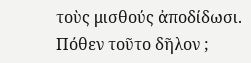τοὺς μισθούς ἀποδίδωσι. Πόθεν τοῦτο δῆλον ;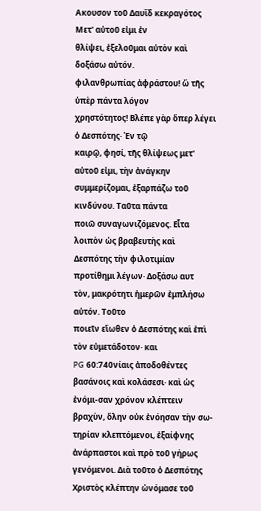Ακουσον τοῦ Δαυΐδ κεκραγότος Μετ' αὐτοῦ εἰμι ἐν
θλίψει, ἐξελοῦμαι αὐτὸν καὶ δοξάσω αὐτόν.
φιλανθρωπίας ἀφράστου! ὢ τῆς ὑπὲρ πάντα λόγον
χρηστότητος! Βλέπε γὰρ ὅπερ λέγει ὁ Δεσπότης· Ἐν τῷ
καιρῷ, φησί, τῆς θλίψεως μετ' αὐτοῦ εἰμι, τὴν ἀνάγκην
συμμερίζομαι, ἐξαρπάζω τοῦ κινδύνου. Ταῦτα πάντα
ποιῶ συναγωνιζόμενος. Εἶτα λοιπὸν ὡς βραβευτὴς καὶ
Δεσπότης τὴν φιλοτιμίαν προτίθημι λέγων· Δοξάσω αυτ
τὸν, μακρότητι ἡμερῶν ἐμπλήσω αὐτόν. Τοῦτο
ποιεῖν εἴωθεν ὁ Δεσπότης καὶ ἐπὶ τὸν εὐμετάδοτον· και
PG 60:740νίαις ἀποδοθέντες βασάνοις καὶ κολάσεσι· καὶ ὡς ἐνόμι-σαν χρόνον κλέπτειν βραχὺν, ὅλην οὐκ ἐνόησαν τὴν σω-τηρίαν κλεπτόμενοι, ἐξαίφνης ἀνάρπαστοι καὶ πρὸ τοῦ γήρως γενόμενοι. Διὰ τοῦτο ὁ Δεσπότης Χριστὸς κλέπτην ὠνόμασε τοῦ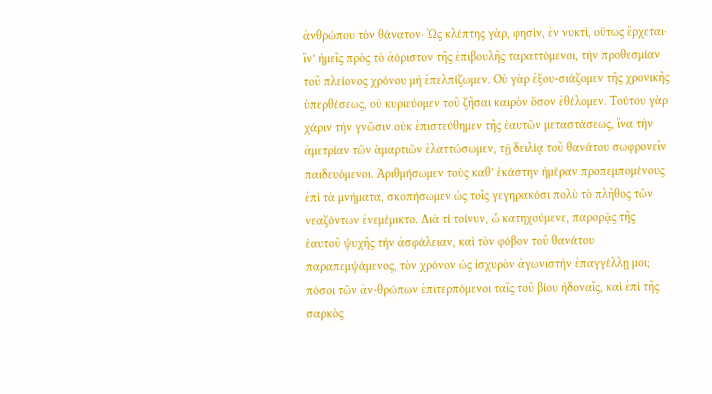ἀνθρώπου τὸν θάνατον· Ὡς κλέπτης γὰρ, φησὶν, ἐν νυκτὶ, οὕτως ἔρχεται· ἵν’ ἡμεῖς πρὸς τὸ ἀόριστον τῆς ἐπιβουλῆς ταραττόμενοι, τὴν προθεσμίαν τοῦ πλείονος χρόνου μὴ ἐπελπίζωμεν. Οὐ γὰρ ἐξου-σιάζομεν τῆς χρονικῆς ὑπερθέσεως, οὐ κυριεύομεν τοῦ ζῆσαι καιρὸν ὅσον ἐθέλομεν. Τούτου γὰρ χάριν τὴν γνῶσιν οὐκ ἐπιστεύθημεν τῆς ἑαυτῶν μεταστάσεως, ἵνα τὴν ἀμετρίαν τῶν ἁμαρτιῶν ἐλαττώσωμεν, τῇ δειλίᾳ τοῦ θανάτου σωφρονεῖν παιδευόμενοι. Ἀριθμήσωμεν τοὺς καθ’ ἑκάστην ἡμέραν προπεμπομένους ἐπὶ τὰ μνήματα, σκοπήσωμεν ὡς τοῖς γεγηρακόσι πολὺ τὸ πλῆθος τῶν νεαζόντων ἐνεμέμικτο. Διὰ τί τοίνυν, ὦ κατηχούμενε, παρορᾷς τῆς ἑαυτοῦ ψυχῆς τὴν ἀσφάλειαν, καὶ τὸν φόβον τοῦ θανάτου παραπεμψάμενος, τὸν χρόνον ὡς ἰσχυρὸν ἀγωνιστὴν ἐπαγγέλλῃ μοι; πόσοι τῶν ἀν-θρώπων ἐπιτερπόμενοι ταῖς τοῦ βίου ἡδοναῖς, καὶ ἐπὶ τῆς σαρκὸς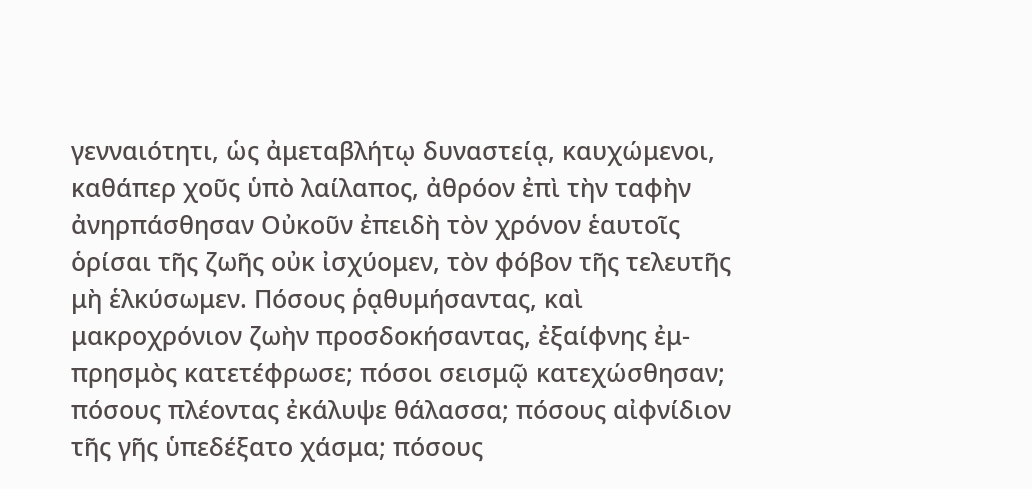γενναιότητι, ὡς ἀμεταβλήτῳ δυναστείᾳ, καυχώμενοι, καθάπερ χοῦς ὑπὸ λαίλαπος, ἀθρόον ἐπὶ τὴν ταφὴν ἀνηρπάσθησαν Οὐκοῦν ἐπειδὴ τὸν χρόνον ἑαυτοῖς ὁρίσαι τῆς ζωῆς οὐκ ἰσχύομεν, τὸν φόβον τῆς τελευτῆς μὴ ἑλκύσωμεν. Πόσους ῥᾳθυμήσαντας, καὶ μακροχρόνιον ζωὴν προσδοκήσαντας, ἐξαίφνης ἐμ-πρησμὸς κατετέφρωσε; πόσοι σεισμῷ κατεχώσθησαν; πόσους πλέοντας ἐκάλυψε θάλασσα; πόσους αἰφνίδιον τῆς γῆς ὑπεδέξατο χάσμα; πόσους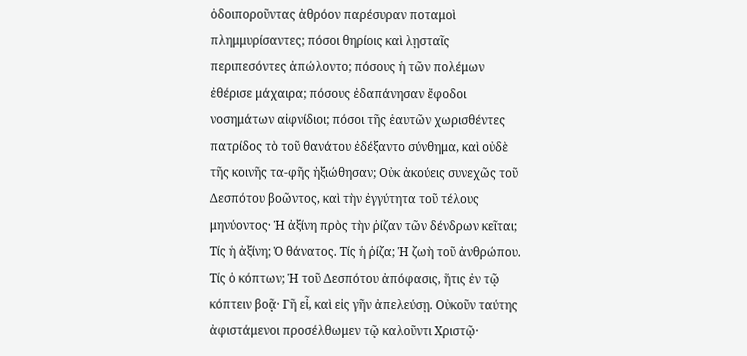ὁδοιποροῦντας ἀθρόον παρέσυραν ποταμοὶ πλημμυρίσαντες; πόσοι θηρίοις καὶ λῃσταῖς περιπεσόντες ἀπώλοντο; πόσους ἡ τῶν πολέμων ἐθέρισε μάχαιρα; πόσους ἐδαπάνησαν ἔφοδοι νοσημάτων αἰφνίδιοι; πόσοι τῆς ἑαυτῶν χωρισθέντες πατρίδος τὸ τοῦ θανάτου ἐδέξαντο σύνθημα, καὶ οὐδὲ τῆς κοινῆς τα-φῆς ἠξιώθησαν; Οὐκ ἀκούεις συνεχῶς τοῦ Δεσπότου βοῶντος, καὶ τὴν ἐγγύτητα τοῦ τέλους μηνύοντος· Ἡ ἀξίνη πρὸς τὴν ῥίζαν τῶν δένδρων κεῖται; Τίς ἡ ἀξίνη; Ὁ θάνατος. Τίς ἡ ῥίζα; Ἡ ζωὴ τοῦ ἀνθρώπου. Τίς ὁ κόπτων; Ἡ τοῦ Δεσπότου ἀπόφασις, ἥτις ἐν τῷ κόπτειν βοᾷ· Γῆ εἶ, καὶ εἰς γῆν ἀπελεύσῃ. Οὐκοῦν ταύτης ἀφιστάμενοι προσέλθωμεν τῷ καλοῦντι Χριστῷ·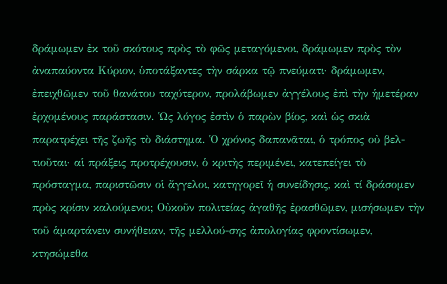δράμωμεν ἐκ τοῦ σκότους πρὸς τὸ φῶς μεταγόμενοι, δράμωμεν πρὸς τὸν ἀναπαύοντα Κύριον, ὑποτάξαντες τὴν σάρκα τῷ πνεύματι· δράμωμεν, ἐπειχθῶμεν τοῦ θανάτου ταχύτερον, προλάβωμεν ἀγγέλους ἐπὶ τὴν ἡμετέραν ἐρχομένους παράστασιν. Ὡς λόγος ἐστὶν ὁ παρὼν βίος, καὶ ὡς σκιὰ παρατρέχει τῆς ζωῆς τὸ διάστημα. Ὁ χρόνος δαπανᾶται, ὁ τρόπος οὐ βελ-τιοῦται· αἱ πράξεις προτρέχουσιν, ὁ κριτὴς περιμένει, κατεπείγει τὸ πρόσταγμα, παριστῶσιν οἱ ἄγγελοι, κατηγορεῖ ἡ συνείδησις, καὶ τί δράσομεν πρὸς κρίσιν καλούμενοι; Οὐκοῦν πολιτείας ἀγαθῆς ἐρασθῶμεν, μισήσωμεν τὴν τοῦ ἁμαρτάνειν συνήθειαν, τῆς μελλού-σης ἀπολογίας φροντίσωμεν, κτησώμεθα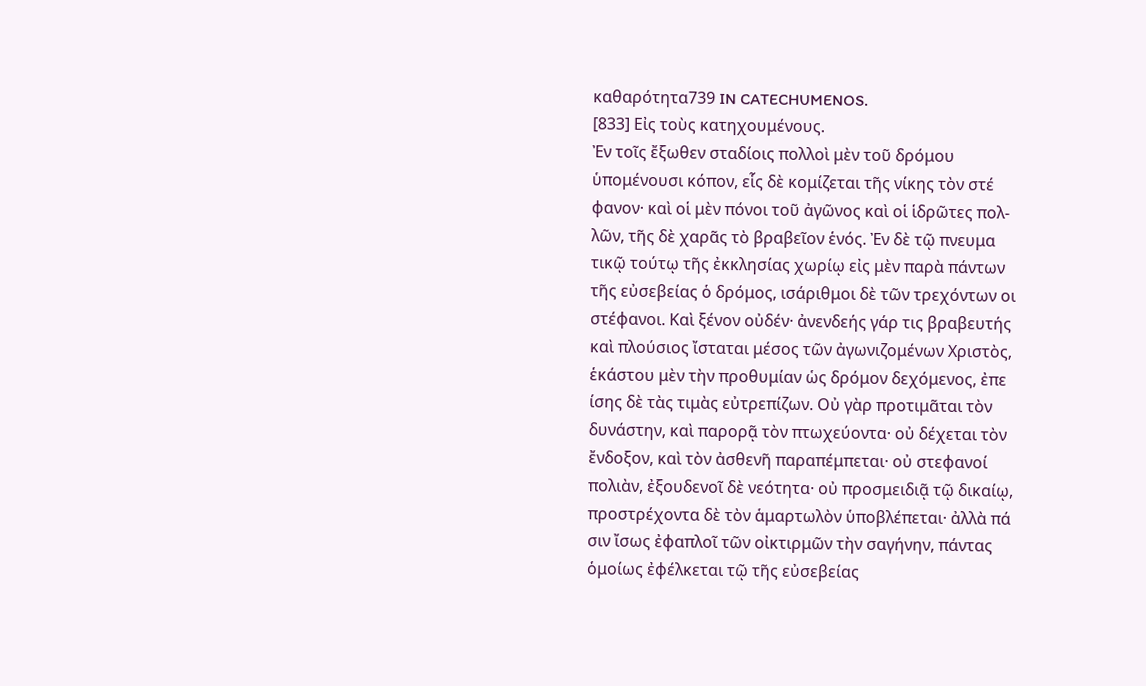καθαρότητα739 IN CATECHUMENOS.
[833] Εἰς τοὺς κατηχουμένους.
Ἐν τοῖς ἔξωθεν σταδίοις πολλοὶ μὲν τοῦ δρόμου
ὑπομένουσι κόπον, εἷς δὲ κομίζεται τῆς νίκης τὸν στέ
φανον· καὶ οἱ μὲν πόνοι τοῦ ἀγῶνος καὶ οἱ ἱδρῶτες πολ-
λῶν, τῆς δὲ χαρᾶς τὸ βραβεῖον ἑνός. Ἐν δὲ τῷ πνευμα
τικῷ τούτῳ τῆς ἐκκλησίας χωρίῳ εἰς μὲν παρὰ πάντων
τῆς εὐσεβείας ὁ δρόμος, ισάριθμοι δὲ τῶν τρεχόντων οι
στέφανοι. Καὶ ξένον οὐδέν· ἀνενδεής γάρ τις βραβευτής
καὶ πλούσιος ἴσταται μέσος τῶν ἀγωνιζομένων Χριστὸς,
ἑκάστου μὲν τὴν προθυμίαν ὡς δρόμον δεχόμενος, ἐπε
ίσης δὲ τὰς τιμὰς εὐτρεπίζων. Οὐ γὰρ προτιμᾶται τὸν
δυνάστην, καὶ παρορᾷ τὸν πτωχεύοντα· οὐ δέχεται τὸν
ἔνδοξον, καὶ τὸν ἀσθενῆ παραπέμπεται· οὐ στεφανοί
πολιὰν, ἐξουδενοῖ δὲ νεότητα· οὐ προσμειδιᾷ τῷ δικαίῳ,
προστρέχοντα δὲ τὸν ἁμαρτωλὸν ὑποβλέπεται· ἀλλὰ πά
σιν ἴσως ἐφαπλοῖ τῶν οἰκτιρμῶν τὴν σαγήνην, πάντας
ὁμοίως ἐφέλκεται τῷ τῆς εὐσεβείας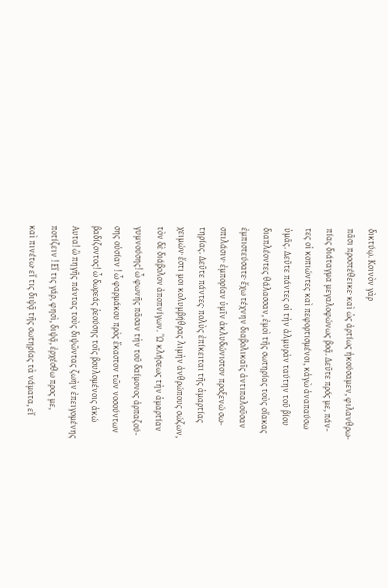δικτύῳ. Κοινὸν γὰρ
πᾶσι προστέθεικε· καὶ ὡς ἀρτίως ἠκούσαμεν, φιλανθρω-
πίας διάταγμα μεγαλοφώνως βοᾷ. Δεῦτε πρός με, πάν-
τες οἱ κοπιώντες καὶ πεφορτισμένοι, κἀγὼ ἀναπαύσω
ὑμᾶς. Δεῦτε πάντες οἱ τὴν ἀλμυρὰν ταύτην τοῦ βίου
διαπλέοντες θάλασσαν, ἐμοὶ τῆς σωτηρίας τοὺς οἴακας
ἐμπιστεύσατε· ἔχω τέχνην διαβολικαῖς ἀντιπαλοῦσαν
σπιλάσιν· ἐμπορίαν ὑμῖν ἀκλυδώνιστον προξενώ σω-
τηρίας. Δεῦτε πάντες· πολὺς ἐπίκειται τῆς ἁμαρτίας
χειμών· ἔστι μοι κολυμβήθρας λιμὴν ἀνθρώπους σώζων,
τὸν δὲ διάβολον ἀποπνίγων. Ὢ κλήσεως τὴν ἁμαρτίαν
γυμνούσης! ὦ φωνῆς πᾶσαν τὴν τοῦ δαίμονος ἀρπαζού-
σης οὐσίαν ! ὦ φαρμάκου πρὸς ἕκαστον τῶν νοσούντων
βαδίζοντος! ὦ δωρεάς ῥεούσης τοῖς βουλομένοις ἀκώ
Αυτα! ὢ πηγῆς πάντας τοὺς διψῶντας ζωὴν ἐπειγομένης
ποτίζειν ! Εἴ τις γάρ, φησὶ, διψᾷ, ἐρχέσθω προς με,
καὶ πινέτω· εἴ τις διψᾷ τῆς σωτηρίας τὰ νάματα, εἴ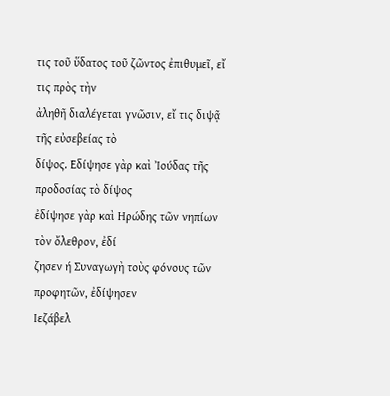τις τοῦ ὕδατος τοῦ ζῶντος ἐπιθυμεῖ, εἴ τις πρὸς τὴν
ἀληθῆ διαλέγεται γνῶσιν, εἴ τις διψᾷ τῆς εὐσεβείας τὸ
δίψος. Εδίψησε γὰρ καὶ Ἰούδας τῆς προδοσίας τὸ δίψος
ἐδίψησε γὰρ καὶ Ηρώδης τῶν νηπίων τὸν ὄλεθρον, ἐδί
ζησεν ή Συναγωγὴ τοὺς φόνους τῶν προφητῶν, ἐδίψησεν
Ιεζάβελ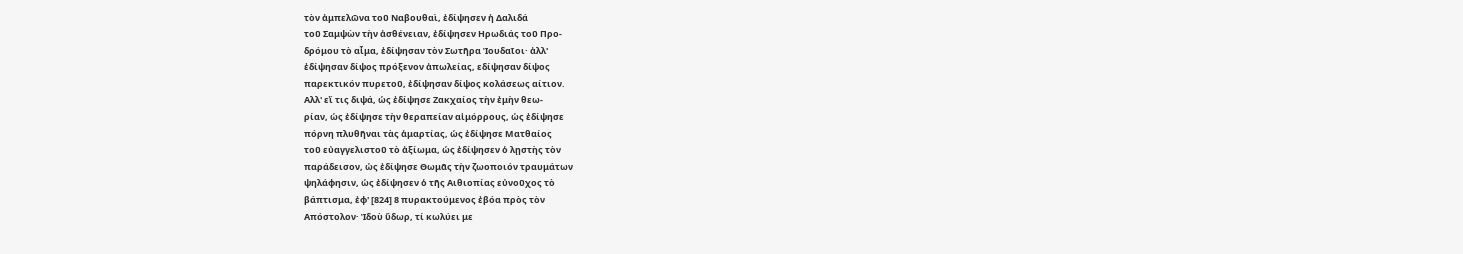τὸν ἀμπελῶνα τοῦ Ναβουθαὶ, ἐδίψησεν ἡ Δαλιδά
τοῦ Σαμψὼν τὴν ἀσθένειαν, ἐδίψησεν Ηρωδιάς τοῦ Προ-
δρόμου τὸ αἷμα, ἐδίψησαν τὸν Σωτῆρα Ἰουδαῖοι· ἀλλ'
ἐδίψησαν δίψος πρόξενον ἀπωλείας, εδίψησαν δίψος
παρεκτικόν πυρετοῦ, ἐδίψησαν δίψος κολάσεως αίτιον.
Αλλ' εἴ τις διψά, ὡς ἐδίψησε Ζακχαίος τὴν ἐμὴν θεω-
ρίαν, ὡς ἐδίψησε τὴν θεραπείαν αἱμόρρους, ὡς ἐδίψησε
πόρνη πλυθῆναι τὰς ἁμαρτίας, ὡς ἐδίψησε Ματθαίος
τοῦ εὐαγγελιστοῦ τὸ ἀξίωμα, ὡς ἐδίψησεν ὁ λῃστὴς τὸν
παράδεισον, ὡς ἐδίψησε Θωμᾶς τὴν ζωοποιόν τραυμάτων
ψηλάφησιν, ὡς ἐδίψησεν ὁ τῆς Αιθιοπίας εὐνοῦχος τὸ
βάπτισμα, ἐφ' [824] 8 πυρακτούμενος ἐβόα πρὸς τὸν
Απόστολον· Ἰδοὺ ὕδωρ, τί κωλύει με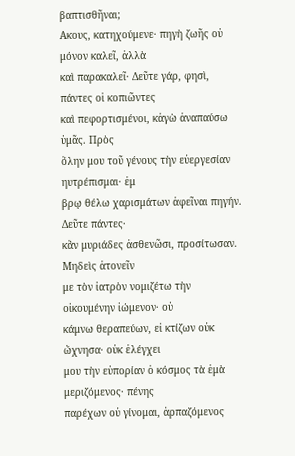βαπτισθῆναι;
Ακους, κατηχούμενε· πηγὴ ζωῆς οὐ μόνον καλεῖ, ἀλλὰ
καὶ παρακαλεῖ· Δεῦτε γάρ, φησὶ, πάντες οἱ κοπιῶντες
καὶ πεφορτισμένοι, κἀγὼ ἀναπαύσω ὑμᾶς. Πρὸς
ὅλην μου τοῦ γένους τὴν εὐεργεσίαν ηυτρέπισμαι· ἐμ
βρῳ θέλω χαρισμάτων ἀφεῖναι πηγήν. Δεῦτε πάντες·
κἂν μυριάδες ἀσθενῶσι, προσίτωσαν. Μηδεὶς ἀτονεῖν
με τὸν ἰατρὸν νομιζέτω τὴν οἰκουμένην ἰώμενον· οὐ
κάμνω θεραπεύων, εἰ κτίζων οὐκ ὤχνησα· οὐκ ἐλέγχει
μου τὴν εὐπορίαν ὁ κόσμος τὰ ἐμὰ μεριζόμενος· πένης
παρέχων οὐ γίνομαι, ἁρπαζόμενος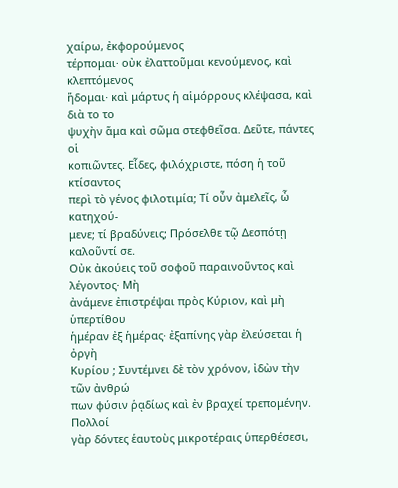χαίρω, ἐκφορούμενος
τέρπομαι· οὐκ ἐλαττοῦμαι κενούμενος, καὶ κλεπτόμενος
ἥδομαι· καὶ μάρτυς ἡ αἱμόρρους κλέψασα, καὶ διὰ το το
ψυχὴν ἅμα καὶ σῶμα στεφθεῖσα. Δεῦτε, πάντες οἱ
κοπιῶντες. Εἶδες, φιλόχριστε, πόση ἡ τοῦ κτίσαντος
περὶ τὸ γένος φιλοτιμία; Τί οὖν ἀμελεῖς, ὦ κατηχού-
μενε; τί βραδύνεις; Πρόσελθε τῷ Δεσπότῃ καλοῦντί σε.
Οὐκ ἀκούεις τοῦ σοφοῦ παραινοῦντος καὶ λέγοντος· Μὴ
ἀνάμενε ἐπιστρέψαι πρὸς Κύριον, καὶ μὴ ὑπερτίθου
ἡμέραν ἐξ ἡμέρας· ἐξαπίνης γὰρ ἐλεύσεται ἡ ὀργὴ
Κυρίου ; Συντέμνει δὲ τὸν χρόνον, ἰδὼν τὴν τῶν ἀνθρώ
πων φύσιν ῥᾳδίως καὶ ἐν βραχεί τρεπομένην. Πολλοί
γὰρ δόντες ἑαυτοὺς μικροτέραις ὑπερθέσεσι,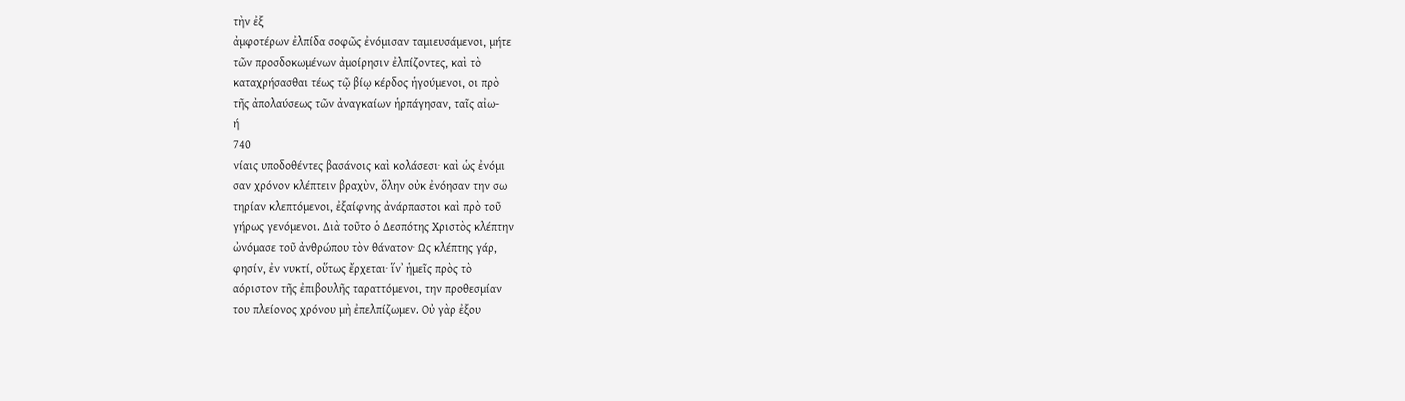τὴν ἐξ
ἀμφοτέρων ἐλπίδα σοφῶς ἐνόμισαν ταμιευσάμενοι, μήτε
τῶν προσδοκωμένων ἀμοίρησιν ἐλπίζοντες, καὶ τὸ
καταχρήσασθαι τέως τῷ βίῳ κέρδος ἡγούμενοι, οι πρὸ
τῆς ἀπολαύσεως τῶν ἀναγκαίων ἡρπάγησαν, ταῖς αἰω-
ή
740
νίαις υποδοθέντες βασάνοις καὶ κολάσεσι· καὶ ὡς ἐνόμι
σαν χρόνον κλέπτειν βραχὺν, ὅλην οὐκ ἐνόησαν την σω
τηρίαν κλεπτόμενοι, ἐξαίφνης ἀνάρπαστοι καὶ πρὸ τοῦ
γήρως γενόμενοι. Διὰ τοῦτο ὁ Δεσπότης Χριστὸς κλέπτην
ὠνόμασε τοῦ ἀνθρώπου τὸν θάνατον· Ως κλέπτης γάρ,
φησίν, ἐν νυκτί, οὕτως ἔρχεται· ἵν᾿ ἡμεῖς πρὸς τὸ
αόριστον τῆς ἐπιβουλῆς ταραττόμενοι, την προθεσμίαν
του πλείονος χρόνου μὴ ἐπελπίζωμεν. Οὐ γὰρ ἐξου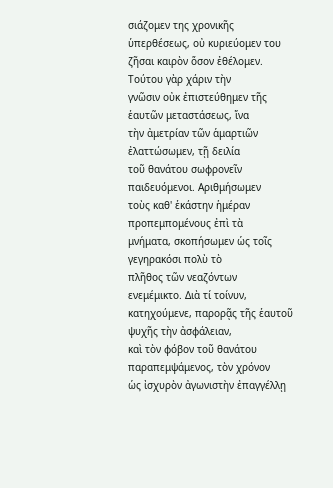σιάζομεν της χρονικῆς ὑπερθέσεως, οὐ κυριεύομεν του
ζῆσαι καιρὸν ὅσον ἐθέλομεν. Τούτου γὰρ χάριν τὴν
γνῶσιν οὐκ ἐπιστεύθημεν τῆς ἑαυτῶν μεταστάσεως, ἵνα
τὴν ἀμετρίαν τῶν ἁμαρτιῶν ἐλαττώσωμεν, τῇ δειλία
τοῦ θανάτου σωφρονεῖν παιδευόμενοι. Αριθμήσωμεν
τοὺς καθ' ἑκάστην ἡμέραν προπεμπομένους ἐπὶ τὰ
μνήματα, σκοπήσωμεν ὡς τοῖς γεγηρακόσι πολὺ τὸ
πλῆθος τῶν νεαζόντων ενεμέμικτο. Διὰ τί τοίνυν,
κατηχούμενε, παρορᾷς τῆς ἑαυτοῦ ψυχῆς τὴν ἀσφάλειαν,
καὶ τὸν φόβον τοῦ θανάτου παραπεμψάμενος, τὸν χρόνον
ὡς ἰσχυρὸν ἀγωνιστὴν ἐπαγγέλλῃ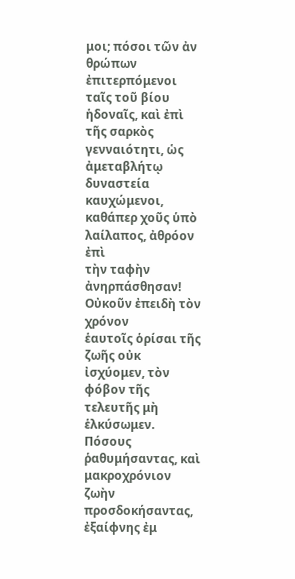μοι; πόσοι τῶν ἀν
θρώπων ἐπιτερπόμενοι ταῖς τοῦ βίου ἡδοναῖς, καὶ ἐπὶ
τῆς σαρκὸς γενναιότητι, ὡς ἀμεταβλήτῳ δυναστεία
καυχώμενοι, καθάπερ χοῦς ὑπὸ λαίλαπος, ἀθρόον ἐπὶ
τὴν ταφὴν ἀνηρπάσθησαν! Οὐκοῦν ἐπειδὴ τὸν χρόνον
ἑαυτοῖς ὁρίσαι τῆς ζωῆς οὐκ ἰσχύομεν, τὸν φόβον τῆς
τελευτῆς μὴ ἑλκύσωμεν. Πόσους ῥαθυμήσαντας, καὶ
μακροχρόνιον ζωὴν προσδοκήσαντας, ἐξαίφνης ἐμ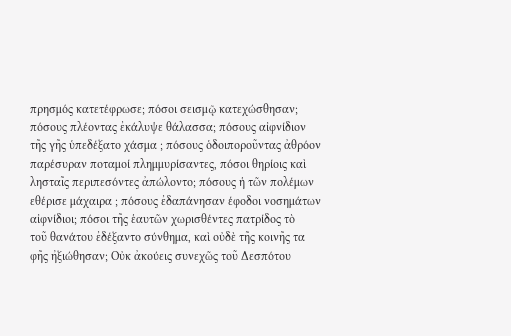πρησμός κατετέφρωσε; πόσοι σεισμῷ κατεχώσθησαν;
πόσους πλέοντας ἐκάλυψε θάλασσα; πόσους αἰφνίδιον
τῆς γῆς ὑπεδέξατο χάσμα ; πόσους ὁδοιποροῦντας ἀθρόον
παρέσυραν ποταμοί πλημμυρίσαντες, πόσοι θηρίοις καὶ
λησταῖς περιπεσόντες ἀπώλοντο; πόσους ἡ τῶν πολέμων
εθέρισε μάχαιρα ; πόσους ἐδαπάνησαν έφοδοι νοσημάτων
αἰφνίδιοι; πόσοι τῆς ἑαυτῶν χωρισθέντες πατρίδος τὸ
τοῦ θανάτου ἐδέξαντο σύνθημα, καὶ οὐδὲ τῆς κοινῆς τα
φῆς ἠξιώθησαν; Οὐκ ἀκούεις συνεχῶς τοῦ Δεσπότου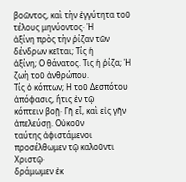βοῶντος, καὶ τὴν ἐγγύτητα τοῦ τέλους μηνύοντος· Ἡ
ἀξίνη πρὸς τὴν ῥίζαν τῶν δένδρων κεῖται; Τίς ἡ
ἀξίνη; Ο θάνατος. Τις ἡ ῥίζα; Ἡ ζωὴ τοῦ ἀνθρώπου.
Τίς ὁ κόπτων; Η τοῦ Δεσπότου ἀπόφασις, ἥτις ἐν τῷ
κόπτειν βοῇ· Γῆ εἶ, καὶ εἰς γῆν ἀπελεύσῃ. Οὐκοῦν
ταύτης ἀφιστάμενοι προσέλθωμεν τῷ καλοῦντι Χριστῷ·
δράμωμεν ἐκ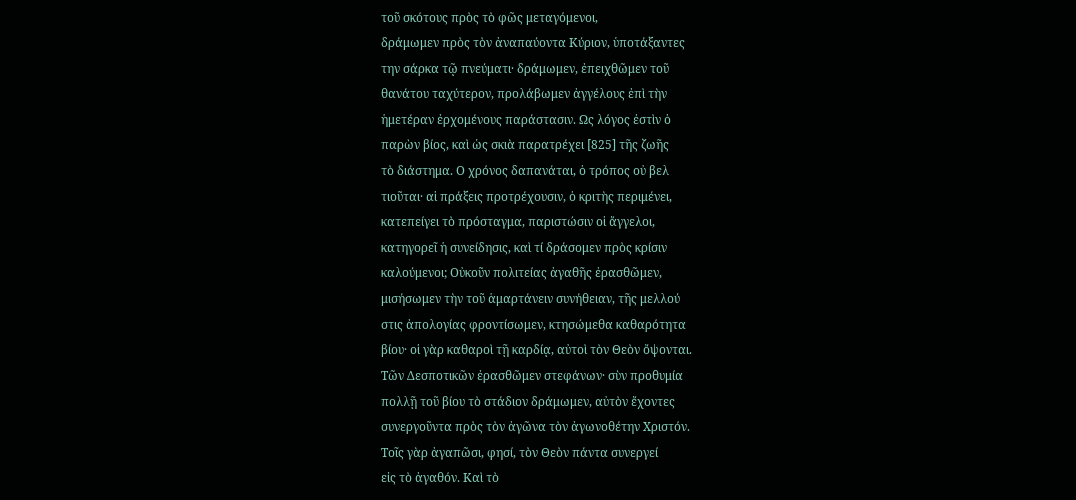τοῦ σκότους πρὸς τὸ φῶς μεταγόμενοι,
δράμωμεν πρὸς τὸν ἀναπαύοντα Κύριον, ὑποτάξαντες
την σάρκα τῷ πνεύματι· δράμωμεν, ἐπειχθῶμεν τοῦ
θανάτου ταχύτερον, προλάβωμεν ἀγγέλους ἐπὶ τὴν
ἡμετέραν ἐρχομένους παράστασιν. Ως λόγος ἐστὶν ὁ
παρὼν βίος, καὶ ὡς σκιὰ παρατρέχει [825] τῆς ζωῆς
τὸ διάστημα. Ο χρόνος δαπανάται, ὁ τρόπος οὐ βελ
τιοῦται· αἱ πράξεις προτρέχουσιν, ὁ κριτὴς περιμένει,
κατεπείγει τὸ πρόσταγμα, παριστώσιν οἱ ἄγγελοι,
κατηγορεῖ ἡ συνείδησις, καὶ τί δράσομεν πρὸς κρίσιν
καλούμενοι; Οὐκοῦν πολιτείας ἀγαθῆς ἐρασθῶμεν,
μισήσωμεν τὴν τοῦ ἁμαρτάνειν συνήθειαν, τῆς μελλού
στις ἀπολογίας φροντίσωμεν, κτησώμεθα καθαρότητα
βίου· οἱ γὰρ καθαροὶ τῇ καρδίᾳ, αὐτοὶ τὸν Θεὸν ὄψονται.
Τῶν Δεσποτικῶν ἐρασθῶμεν στεφάνων· σὺν προθυμία
πολλῇ τοῦ βίου τὸ στάδιον δράμωμεν, αὐτὸν ἔχοντες
συνεργοῦντα πρὸς τὸν ἀγῶνα τὸν ἀγωνοθέτην Χριστόν.
Τοῖς γὰρ ἀγαπῶσι, φησί, τὸν Θεὸν πάντα συνεργεί
εἰς τὸ ἀγαθόν. Καὶ τὸ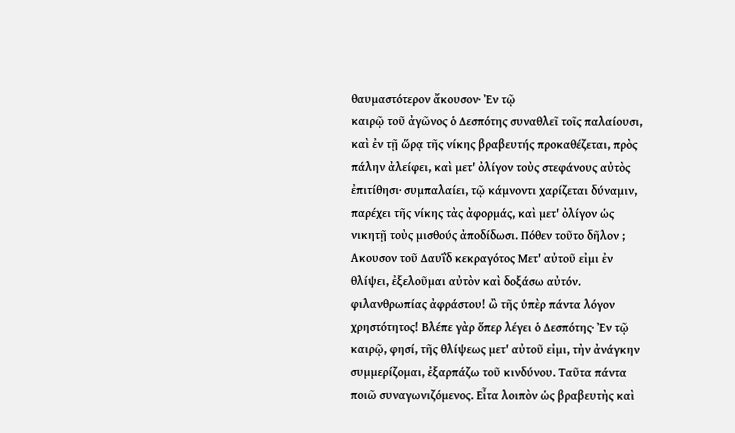θαυμαστότερον ἄκουσον· Ἐν τῷ
καιρῷ τοῦ ἀγῶνος ὁ Δεσπότης συναθλεῖ τοῖς παλαίουσι,
καὶ ἐν τῇ ὥρᾳ τῆς νίκης βραβευτής προκαθέζεται, πρὸς
πάλην ἀλείφει, καὶ μετ' ὀλίγον τοὺς στεφάνους αὐτὸς
ἐπιτίθησι· συμπαλαίει, τῷ κάμνοντι χαρίζεται δύναμιν,
παρέχει τῆς νίκης τὰς ἀφορμάς, καὶ μετ' ὀλίγον ὡς
νικητῇ τοὺς μισθούς ἀποδίδωσι. Πόθεν τοῦτο δῆλον ;
Ακουσον τοῦ Δαυΐδ κεκραγότος Μετ' αὐτοῦ εἰμι ἐν
θλίψει, ἐξελοῦμαι αὐτὸν καὶ δοξάσω αὐτόν.
φιλανθρωπίας ἀφράστου! ὢ τῆς ὑπὲρ πάντα λόγον
χρηστότητος! Βλέπε γὰρ ὅπερ λέγει ὁ Δεσπότης· Ἐν τῷ
καιρῷ, φησί, τῆς θλίψεως μετ' αὐτοῦ εἰμι, τὴν ἀνάγκην
συμμερίζομαι, ἐξαρπάζω τοῦ κινδύνου. Ταῦτα πάντα
ποιῶ συναγωνιζόμενος. Εἶτα λοιπὸν ὡς βραβευτὴς καὶ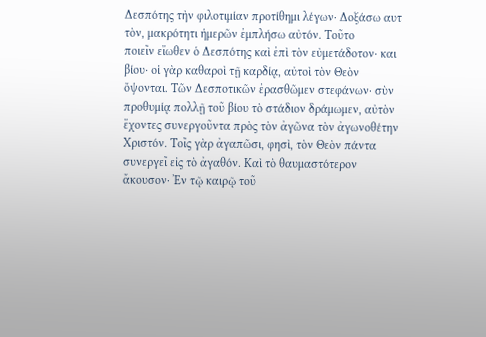Δεσπότης τὴν φιλοτιμίαν προτίθημι λέγων· Δοξάσω αυτ
τὸν, μακρότητι ἡμερῶν ἐμπλήσω αὐτόν. Τοῦτο
ποιεῖν εἴωθεν ὁ Δεσπότης καὶ ἐπὶ τὸν εὐμετάδοτον· και
βίου· οἱ γὰρ καθαροὶ τῇ καρδίᾳ, αὐτοὶ τὸν Θεὸν ὄψονται. Τῶν Δεσποτικῶν ἐρασθῶμεν στεφάνων· σὺν προθυμίᾳ πολλῇ τοῦ βίου τὸ στάδιον δράμωμεν, αὐτὸν ἔχοντες συνεργοῦντα πρὸς τὸν ἀγῶνα τὸν ἀγωνοθέτην Χριστόν. Τοῖς γὰρ ἀγαπῶσι, φησὶ, τὸν Θεὸν πάντα συνεργεῖ εἰς τὸ ἀγαθόν. Καὶ τὸ θαυμαστότερον ἄκουσον· Ἐν τῷ καιρῷ τοῦ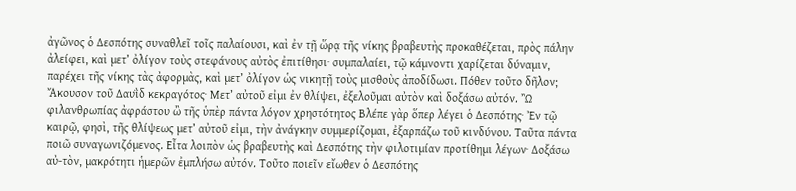ἀγῶνος ὁ Δεσπότης συναθλεῖ τοῖς παλαίουσι, καὶ ἐν τῇ ὥρᾳ τῆς νίκης βραβευτὴς προκαθέζεται, πρὸς πάλην ἀλείφει, καὶ μετ’ ὀλίγον τοὺς στεφάνους αὐτὸς ἐπιτίθησι· συμπαλαίει, τῷ κάμνοντι χαρίζεται δύναμιν, παρέχει τῆς νίκης τὰς ἀφορμὰς, καὶ μετ’ ὀλίγον ὡς νικητῇ τοὺς μισθοὺς ἀποδίδωσι. Πόθεν τοῦτο δῆλον; Ἄκουσον τοῦ Δαυὶ̈δ κεκραγότος· Μετ’ αὐτοῦ εἰμι ἐν θλίψει, ἐξελοῦμαι αὐτὸν καὶ δοξάσω αὐτόν. Ὢ φιλανθρωπίας ἀφράστου ὢ τῆς ὑπὲρ πάντα λόγον χρηστότητος Βλέπε γὰρ ὅπερ λέγει ὁ Δεσπότης· Ἐν τῷ καιρῷ, φησὶ, τῆς θλίψεως μετ’ αὐτοῦ εἰμι, τὴν ἀνάγκην συμμερίζομαι, ἐξαρπάζω τοῦ κινδύνου. Ταῦτα πάντα ποιῶ συναγωνιζόμενος. Εἶτα λοιπὸν ὡς βραβευτὴς καὶ Δεσπότης τὴν φιλοτιμίαν προτίθημι λέγων· Δοξάσω αὐ-τὸν, μακρότητι ἡμερῶν ἐμπλήσω αὐτόν. Τοῦτο ποιεῖν εἴωθεν ὁ Δεσπότης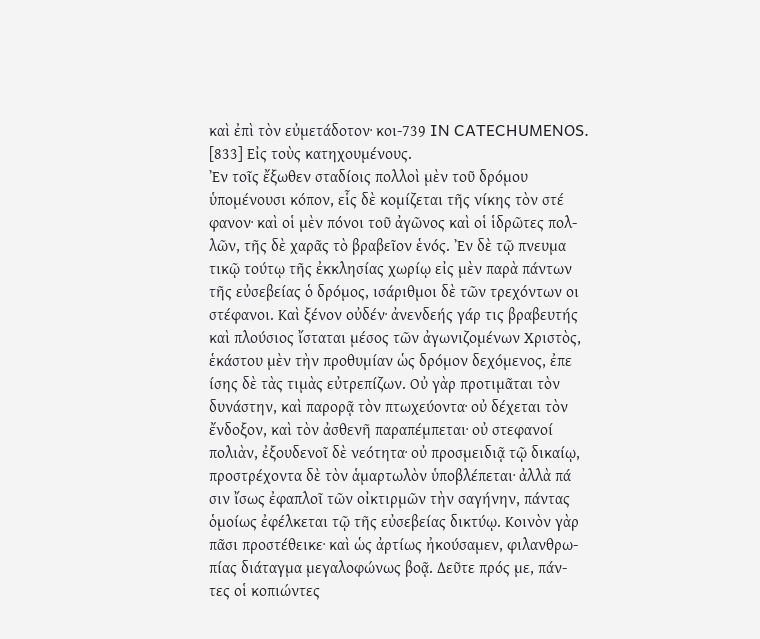καὶ ἐπὶ τὸν εὐμετάδοτον· κοι-739 IN CATECHUMENOS.
[833] Εἰς τοὺς κατηχουμένους.
Ἐν τοῖς ἔξωθεν σταδίοις πολλοὶ μὲν τοῦ δρόμου
ὑπομένουσι κόπον, εἷς δὲ κομίζεται τῆς νίκης τὸν στέ
φανον· καὶ οἱ μὲν πόνοι τοῦ ἀγῶνος καὶ οἱ ἱδρῶτες πολ-
λῶν, τῆς δὲ χαρᾶς τὸ βραβεῖον ἑνός. Ἐν δὲ τῷ πνευμα
τικῷ τούτῳ τῆς ἐκκλησίας χωρίῳ εἰς μὲν παρὰ πάντων
τῆς εὐσεβείας ὁ δρόμος, ισάριθμοι δὲ τῶν τρεχόντων οι
στέφανοι. Καὶ ξένον οὐδέν· ἀνενδεής γάρ τις βραβευτής
καὶ πλούσιος ἴσταται μέσος τῶν ἀγωνιζομένων Χριστὸς,
ἑκάστου μὲν τὴν προθυμίαν ὡς δρόμον δεχόμενος, ἐπε
ίσης δὲ τὰς τιμὰς εὐτρεπίζων. Οὐ γὰρ προτιμᾶται τὸν
δυνάστην, καὶ παρορᾷ τὸν πτωχεύοντα· οὐ δέχεται τὸν
ἔνδοξον, καὶ τὸν ἀσθενῆ παραπέμπεται· οὐ στεφανοί
πολιὰν, ἐξουδενοῖ δὲ νεότητα· οὐ προσμειδιᾷ τῷ δικαίῳ,
προστρέχοντα δὲ τὸν ἁμαρτωλὸν ὑποβλέπεται· ἀλλὰ πά
σιν ἴσως ἐφαπλοῖ τῶν οἰκτιρμῶν τὴν σαγήνην, πάντας
ὁμοίως ἐφέλκεται τῷ τῆς εὐσεβείας δικτύῳ. Κοινὸν γὰρ
πᾶσι προστέθεικε· καὶ ὡς ἀρτίως ἠκούσαμεν, φιλανθρω-
πίας διάταγμα μεγαλοφώνως βοᾷ. Δεῦτε πρός με, πάν-
τες οἱ κοπιώντες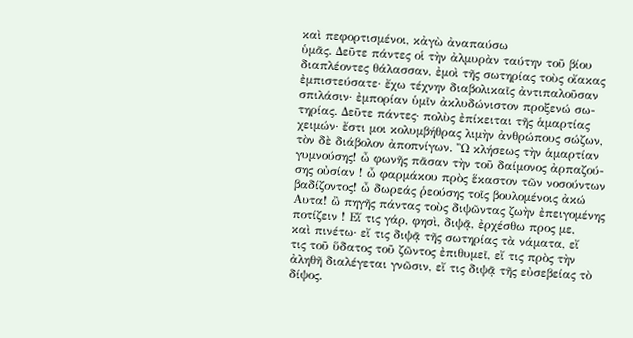καὶ πεφορτισμένοι, κἀγὼ ἀναπαύσω
ὑμᾶς. Δεῦτε πάντες οἱ τὴν ἀλμυρὰν ταύτην τοῦ βίου
διαπλέοντες θάλασσαν, ἐμοὶ τῆς σωτηρίας τοὺς οἴακας
ἐμπιστεύσατε· ἔχω τέχνην διαβολικαῖς ἀντιπαλοῦσαν
σπιλάσιν· ἐμπορίαν ὑμῖν ἀκλυδώνιστον προξενώ σω-
τηρίας. Δεῦτε πάντες· πολὺς ἐπίκειται τῆς ἁμαρτίας
χειμών· ἔστι μοι κολυμβήθρας λιμὴν ἀνθρώπους σώζων,
τὸν δὲ διάβολον ἀποπνίγων. Ὢ κλήσεως τὴν ἁμαρτίαν
γυμνούσης! ὦ φωνῆς πᾶσαν τὴν τοῦ δαίμονος ἀρπαζού-
σης οὐσίαν ! ὦ φαρμάκου πρὸς ἕκαστον τῶν νοσούντων
βαδίζοντος! ὦ δωρεάς ῥεούσης τοῖς βουλομένοις ἀκώ
Αυτα! ὢ πηγῆς πάντας τοὺς διψῶντας ζωὴν ἐπειγομένης
ποτίζειν ! Εἴ τις γάρ, φησὶ, διψᾷ, ἐρχέσθω προς με,
καὶ πινέτω· εἴ τις διψᾷ τῆς σωτηρίας τὰ νάματα, εἴ
τις τοῦ ὕδατος τοῦ ζῶντος ἐπιθυμεῖ, εἴ τις πρὸς τὴν
ἀληθῆ διαλέγεται γνῶσιν, εἴ τις διψᾷ τῆς εὐσεβείας τὸ
δίψος.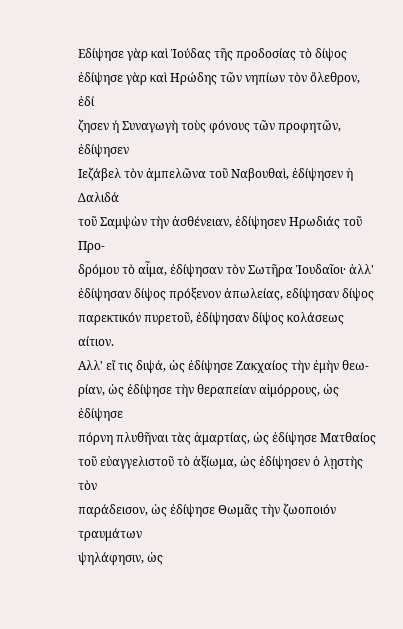Εδίψησε γὰρ καὶ Ἰούδας τῆς προδοσίας τὸ δίψος
ἐδίψησε γὰρ καὶ Ηρώδης τῶν νηπίων τὸν ὄλεθρον, ἐδί
ζησεν ή Συναγωγὴ τοὺς φόνους τῶν προφητῶν, ἐδίψησεν
Ιεζάβελ τὸν ἀμπελῶνα τοῦ Ναβουθαὶ, ἐδίψησεν ἡ Δαλιδά
τοῦ Σαμψὼν τὴν ἀσθένειαν, ἐδίψησεν Ηρωδιάς τοῦ Προ-
δρόμου τὸ αἷμα, ἐδίψησαν τὸν Σωτῆρα Ἰουδαῖοι· ἀλλ'
ἐδίψησαν δίψος πρόξενον ἀπωλείας, εδίψησαν δίψος
παρεκτικόν πυρετοῦ, ἐδίψησαν δίψος κολάσεως αίτιον.
Αλλ' εἴ τις διψά, ὡς ἐδίψησε Ζακχαίος τὴν ἐμὴν θεω-
ρίαν, ὡς ἐδίψησε τὴν θεραπείαν αἱμόρρους, ὡς ἐδίψησε
πόρνη πλυθῆναι τὰς ἁμαρτίας, ὡς ἐδίψησε Ματθαίος
τοῦ εὐαγγελιστοῦ τὸ ἀξίωμα, ὡς ἐδίψησεν ὁ λῃστὴς τὸν
παράδεισον, ὡς ἐδίψησε Θωμᾶς τὴν ζωοποιόν τραυμάτων
ψηλάφησιν, ὡς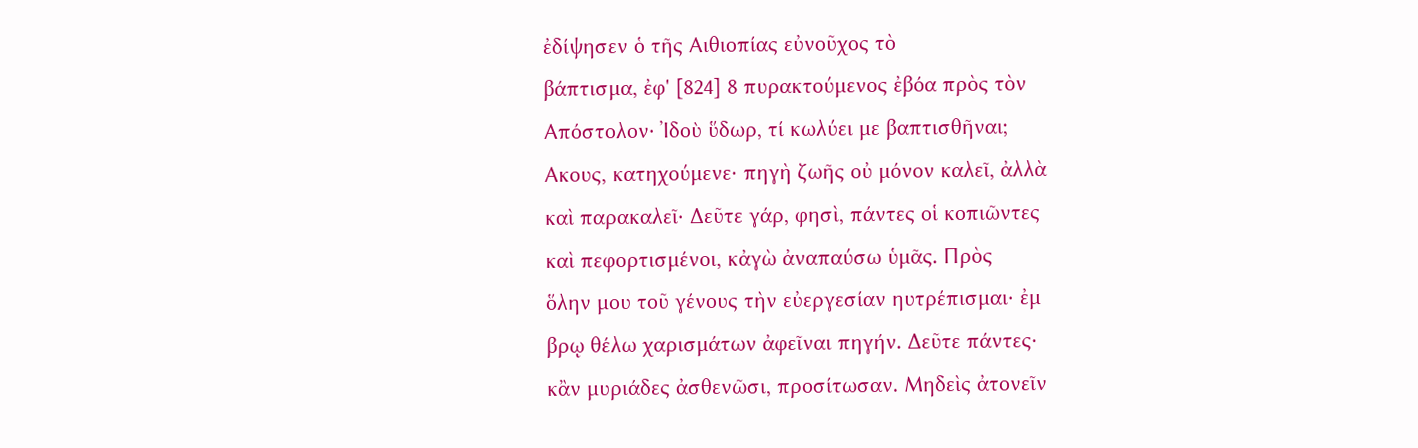ἐδίψησεν ὁ τῆς Αιθιοπίας εὐνοῦχος τὸ
βάπτισμα, ἐφ' [824] 8 πυρακτούμενος ἐβόα πρὸς τὸν
Απόστολον· Ἰδοὺ ὕδωρ, τί κωλύει με βαπτισθῆναι;
Ακους, κατηχούμενε· πηγὴ ζωῆς οὐ μόνον καλεῖ, ἀλλὰ
καὶ παρακαλεῖ· Δεῦτε γάρ, φησὶ, πάντες οἱ κοπιῶντες
καὶ πεφορτισμένοι, κἀγὼ ἀναπαύσω ὑμᾶς. Πρὸς
ὅλην μου τοῦ γένους τὴν εὐεργεσίαν ηυτρέπισμαι· ἐμ
βρῳ θέλω χαρισμάτων ἀφεῖναι πηγήν. Δεῦτε πάντες·
κἂν μυριάδες ἀσθενῶσι, προσίτωσαν. Μηδεὶς ἀτονεῖν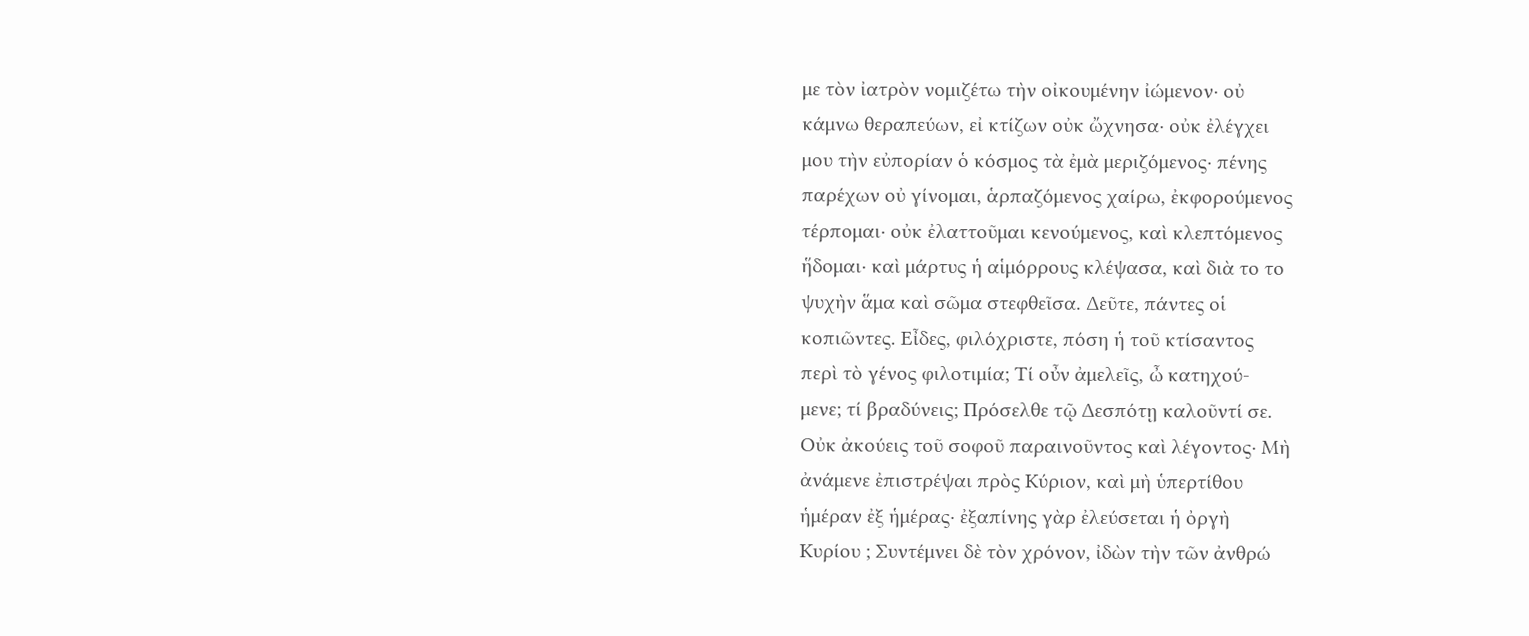με τὸν ἰατρὸν νομιζέτω τὴν οἰκουμένην ἰώμενον· οὐ
κάμνω θεραπεύων, εἰ κτίζων οὐκ ὤχνησα· οὐκ ἐλέγχει
μου τὴν εὐπορίαν ὁ κόσμος τὰ ἐμὰ μεριζόμενος· πένης
παρέχων οὐ γίνομαι, ἁρπαζόμενος χαίρω, ἐκφορούμενος
τέρπομαι· οὐκ ἐλαττοῦμαι κενούμενος, καὶ κλεπτόμενος
ἥδομαι· καὶ μάρτυς ἡ αἱμόρρους κλέψασα, καὶ διὰ το το
ψυχὴν ἅμα καὶ σῶμα στεφθεῖσα. Δεῦτε, πάντες οἱ
κοπιῶντες. Εἶδες, φιλόχριστε, πόση ἡ τοῦ κτίσαντος
περὶ τὸ γένος φιλοτιμία; Τί οὖν ἀμελεῖς, ὦ κατηχού-
μενε; τί βραδύνεις; Πρόσελθε τῷ Δεσπότῃ καλοῦντί σε.
Οὐκ ἀκούεις τοῦ σοφοῦ παραινοῦντος καὶ λέγοντος· Μὴ
ἀνάμενε ἐπιστρέψαι πρὸς Κύριον, καὶ μὴ ὑπερτίθου
ἡμέραν ἐξ ἡμέρας· ἐξαπίνης γὰρ ἐλεύσεται ἡ ὀργὴ
Κυρίου ; Συντέμνει δὲ τὸν χρόνον, ἰδὼν τὴν τῶν ἀνθρώ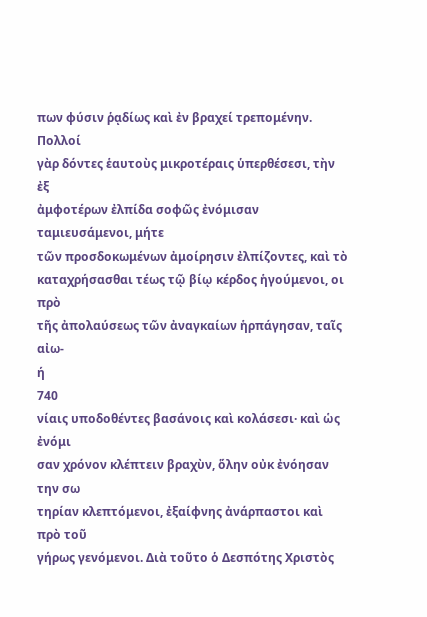πων φύσιν ῥᾳδίως καὶ ἐν βραχεί τρεπομένην. Πολλοί
γὰρ δόντες ἑαυτοὺς μικροτέραις ὑπερθέσεσι, τὴν ἐξ
ἀμφοτέρων ἐλπίδα σοφῶς ἐνόμισαν ταμιευσάμενοι, μήτε
τῶν προσδοκωμένων ἀμοίρησιν ἐλπίζοντες, καὶ τὸ
καταχρήσασθαι τέως τῷ βίῳ κέρδος ἡγούμενοι, οι πρὸ
τῆς ἀπολαύσεως τῶν ἀναγκαίων ἡρπάγησαν, ταῖς αἰω-
ή
740
νίαις υποδοθέντες βασάνοις καὶ κολάσεσι· καὶ ὡς ἐνόμι
σαν χρόνον κλέπτειν βραχὺν, ὅλην οὐκ ἐνόησαν την σω
τηρίαν κλεπτόμενοι, ἐξαίφνης ἀνάρπαστοι καὶ πρὸ τοῦ
γήρως γενόμενοι. Διὰ τοῦτο ὁ Δεσπότης Χριστὸς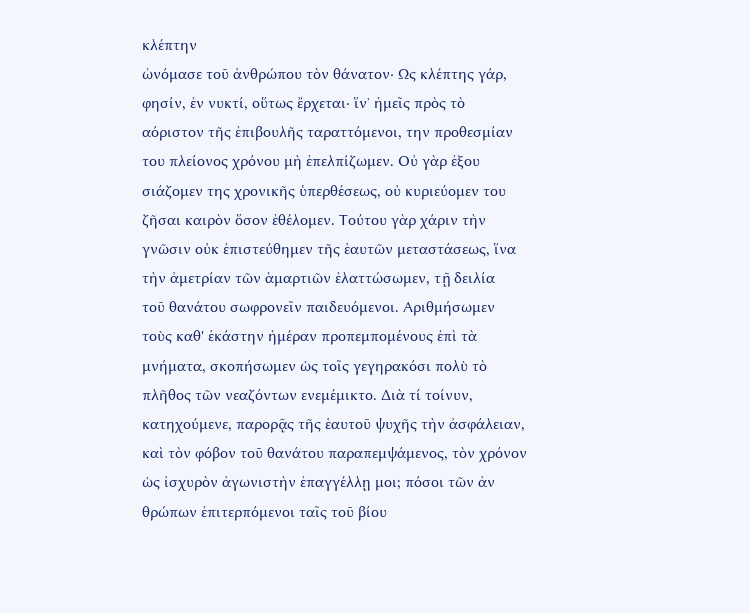κλέπτην
ὠνόμασε τοῦ ἀνθρώπου τὸν θάνατον· Ως κλέπτης γάρ,
φησίν, ἐν νυκτί, οὕτως ἔρχεται· ἵν᾿ ἡμεῖς πρὸς τὸ
αόριστον τῆς ἐπιβουλῆς ταραττόμενοι, την προθεσμίαν
του πλείονος χρόνου μὴ ἐπελπίζωμεν. Οὐ γὰρ ἐξου
σιάζομεν της χρονικῆς ὑπερθέσεως, οὐ κυριεύομεν του
ζῆσαι καιρὸν ὅσον ἐθέλομεν. Τούτου γὰρ χάριν τὴν
γνῶσιν οὐκ ἐπιστεύθημεν τῆς ἑαυτῶν μεταστάσεως, ἵνα
τὴν ἀμετρίαν τῶν ἁμαρτιῶν ἐλαττώσωμεν, τῇ δειλία
τοῦ θανάτου σωφρονεῖν παιδευόμενοι. Αριθμήσωμεν
τοὺς καθ' ἑκάστην ἡμέραν προπεμπομένους ἐπὶ τὰ
μνήματα, σκοπήσωμεν ὡς τοῖς γεγηρακόσι πολὺ τὸ
πλῆθος τῶν νεαζόντων ενεμέμικτο. Διὰ τί τοίνυν,
κατηχούμενε, παρορᾷς τῆς ἑαυτοῦ ψυχῆς τὴν ἀσφάλειαν,
καὶ τὸν φόβον τοῦ θανάτου παραπεμψάμενος, τὸν χρόνον
ὡς ἰσχυρὸν ἀγωνιστὴν ἐπαγγέλλῃ μοι; πόσοι τῶν ἀν
θρώπων ἐπιτερπόμενοι ταῖς τοῦ βίου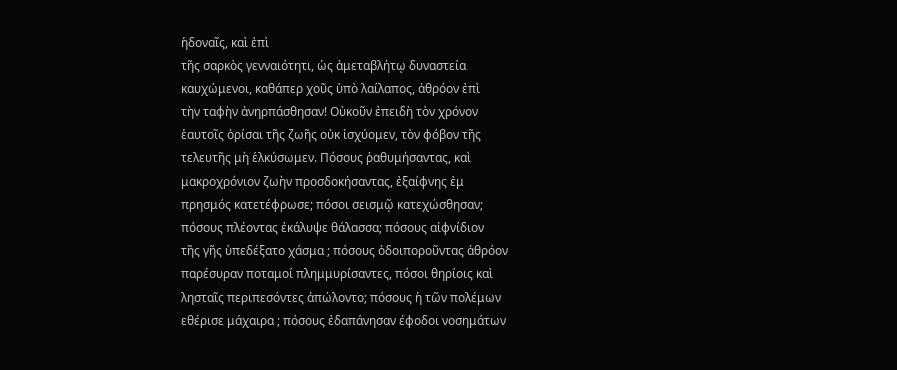ἡδοναῖς, καὶ ἐπὶ
τῆς σαρκὸς γενναιότητι, ὡς ἀμεταβλήτῳ δυναστεία
καυχώμενοι, καθάπερ χοῦς ὑπὸ λαίλαπος, ἀθρόον ἐπὶ
τὴν ταφὴν ἀνηρπάσθησαν! Οὐκοῦν ἐπειδὴ τὸν χρόνον
ἑαυτοῖς ὁρίσαι τῆς ζωῆς οὐκ ἰσχύομεν, τὸν φόβον τῆς
τελευτῆς μὴ ἑλκύσωμεν. Πόσους ῥαθυμήσαντας, καὶ
μακροχρόνιον ζωὴν προσδοκήσαντας, ἐξαίφνης ἐμ
πρησμός κατετέφρωσε; πόσοι σεισμῷ κατεχώσθησαν;
πόσους πλέοντας ἐκάλυψε θάλασσα; πόσους αἰφνίδιον
τῆς γῆς ὑπεδέξατο χάσμα ; πόσους ὁδοιποροῦντας ἀθρόον
παρέσυραν ποταμοί πλημμυρίσαντες, πόσοι θηρίοις καὶ
λησταῖς περιπεσόντες ἀπώλοντο; πόσους ἡ τῶν πολέμων
εθέρισε μάχαιρα ; πόσους ἐδαπάνησαν έφοδοι νοσημάτων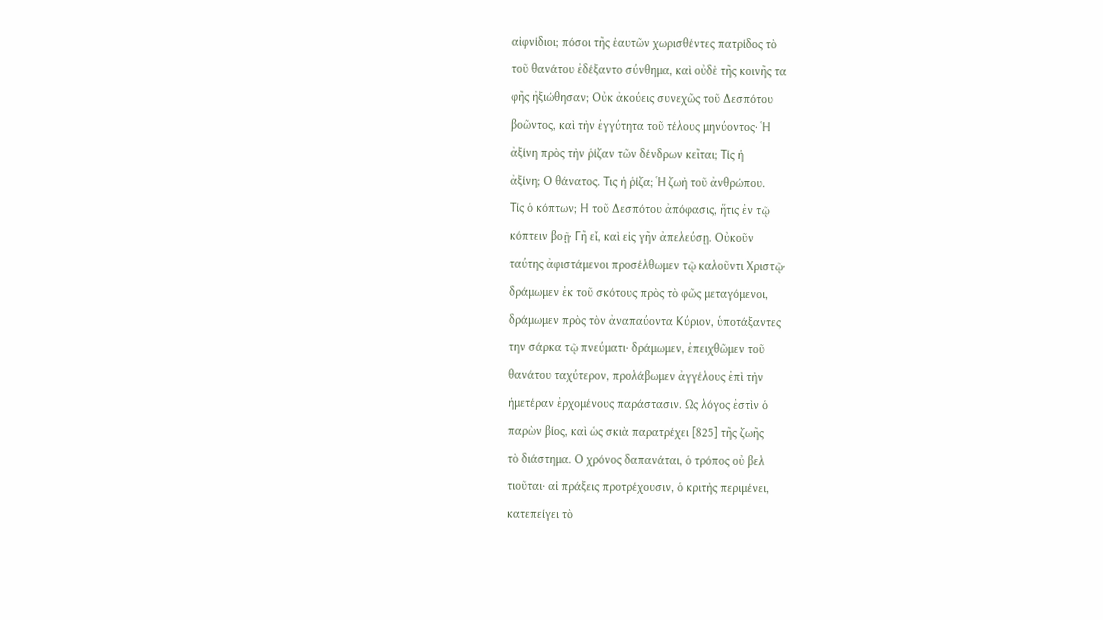αἰφνίδιοι; πόσοι τῆς ἑαυτῶν χωρισθέντες πατρίδος τὸ
τοῦ θανάτου ἐδέξαντο σύνθημα, καὶ οὐδὲ τῆς κοινῆς τα
φῆς ἠξιώθησαν; Οὐκ ἀκούεις συνεχῶς τοῦ Δεσπότου
βοῶντος, καὶ τὴν ἐγγύτητα τοῦ τέλους μηνύοντος· Ἡ
ἀξίνη πρὸς τὴν ῥίζαν τῶν δένδρων κεῖται; Τίς ἡ
ἀξίνη; Ο θάνατος. Τις ἡ ῥίζα; Ἡ ζωὴ τοῦ ἀνθρώπου.
Τίς ὁ κόπτων; Η τοῦ Δεσπότου ἀπόφασις, ἥτις ἐν τῷ
κόπτειν βοῇ· Γῆ εἶ, καὶ εἰς γῆν ἀπελεύσῃ. Οὐκοῦν
ταύτης ἀφιστάμενοι προσέλθωμεν τῷ καλοῦντι Χριστῷ·
δράμωμεν ἐκ τοῦ σκότους πρὸς τὸ φῶς μεταγόμενοι,
δράμωμεν πρὸς τὸν ἀναπαύοντα Κύριον, ὑποτάξαντες
την σάρκα τῷ πνεύματι· δράμωμεν, ἐπειχθῶμεν τοῦ
θανάτου ταχύτερον, προλάβωμεν ἀγγέλους ἐπὶ τὴν
ἡμετέραν ἐρχομένους παράστασιν. Ως λόγος ἐστὶν ὁ
παρὼν βίος, καὶ ὡς σκιὰ παρατρέχει [825] τῆς ζωῆς
τὸ διάστημα. Ο χρόνος δαπανάται, ὁ τρόπος οὐ βελ
τιοῦται· αἱ πράξεις προτρέχουσιν, ὁ κριτὴς περιμένει,
κατεπείγει τὸ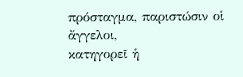πρόσταγμα, παριστώσιν οἱ ἄγγελοι,
κατηγορεῖ ἡ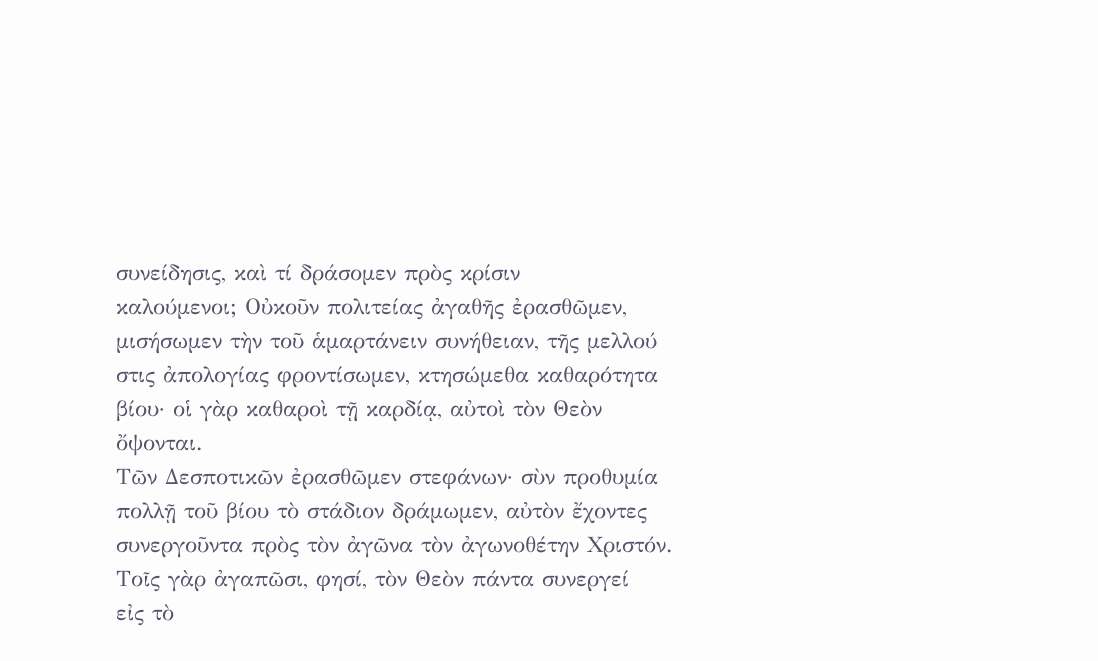συνείδησις, καὶ τί δράσομεν πρὸς κρίσιν
καλούμενοι; Οὐκοῦν πολιτείας ἀγαθῆς ἐρασθῶμεν,
μισήσωμεν τὴν τοῦ ἁμαρτάνειν συνήθειαν, τῆς μελλού
στις ἀπολογίας φροντίσωμεν, κτησώμεθα καθαρότητα
βίου· οἱ γὰρ καθαροὶ τῇ καρδίᾳ, αὐτοὶ τὸν Θεὸν ὄψονται.
Τῶν Δεσποτικῶν ἐρασθῶμεν στεφάνων· σὺν προθυμία
πολλῇ τοῦ βίου τὸ στάδιον δράμωμεν, αὐτὸν ἔχοντες
συνεργοῦντα πρὸς τὸν ἀγῶνα τὸν ἀγωνοθέτην Χριστόν.
Τοῖς γὰρ ἀγαπῶσι, φησί, τὸν Θεὸν πάντα συνεργεί
εἰς τὸ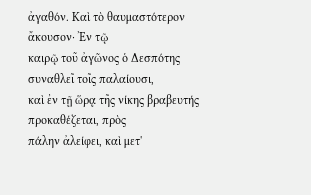ἀγαθόν. Καὶ τὸ θαυμαστότερον ἄκουσον· Ἐν τῷ
καιρῷ τοῦ ἀγῶνος ὁ Δεσπότης συναθλεῖ τοῖς παλαίουσι,
καὶ ἐν τῇ ὥρᾳ τῆς νίκης βραβευτής προκαθέζεται, πρὸς
πάλην ἀλείφει, καὶ μετ'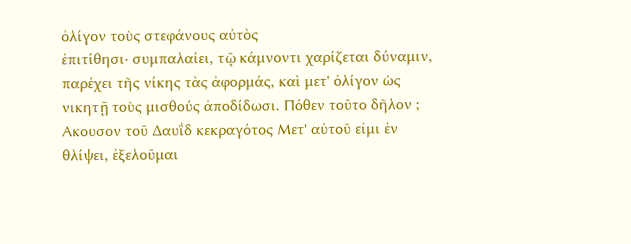ὀλίγον τοὺς στεφάνους αὐτὸς
ἐπιτίθησι· συμπαλαίει, τῷ κάμνοντι χαρίζεται δύναμιν,
παρέχει τῆς νίκης τὰς ἀφορμάς, καὶ μετ' ὀλίγον ὡς
νικητῇ τοὺς μισθούς ἀποδίδωσι. Πόθεν τοῦτο δῆλον ;
Ακουσον τοῦ Δαυΐδ κεκραγότος Μετ' αὐτοῦ εἰμι ἐν
θλίψει, ἐξελοῦμαι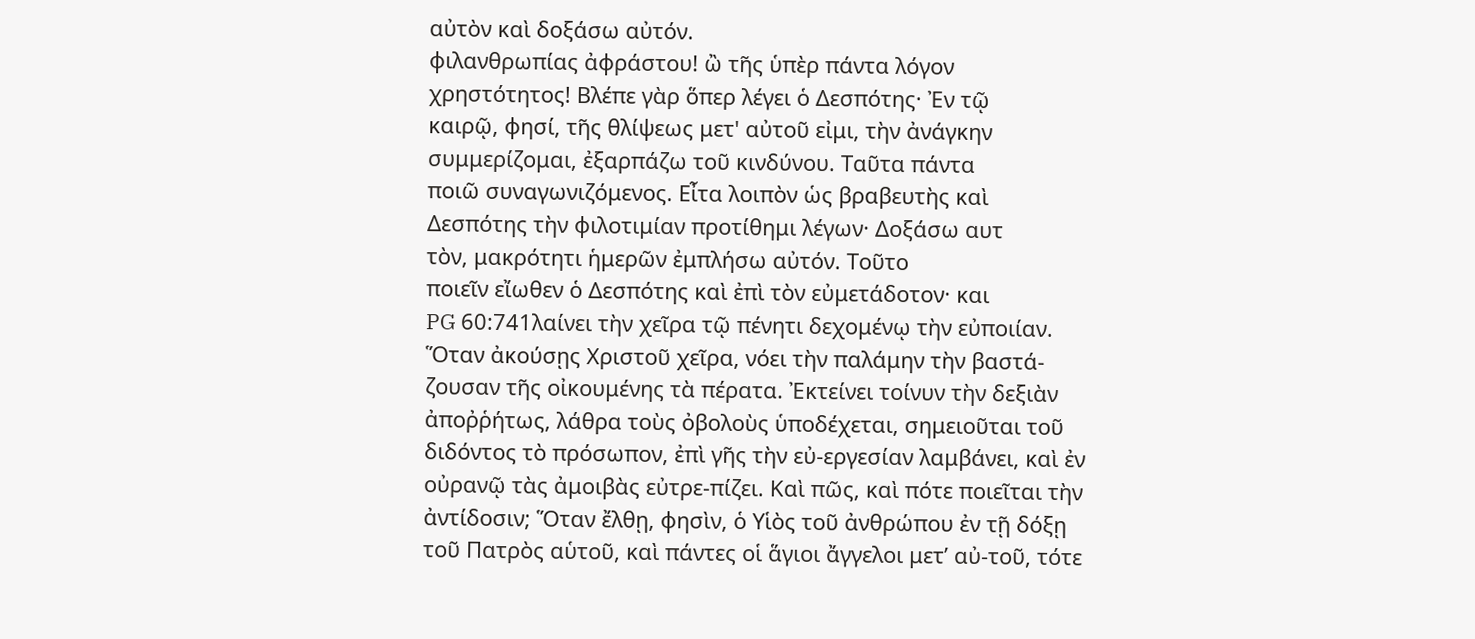αὐτὸν καὶ δοξάσω αὐτόν.
φιλανθρωπίας ἀφράστου! ὢ τῆς ὑπὲρ πάντα λόγον
χρηστότητος! Βλέπε γὰρ ὅπερ λέγει ὁ Δεσπότης· Ἐν τῷ
καιρῷ, φησί, τῆς θλίψεως μετ' αὐτοῦ εἰμι, τὴν ἀνάγκην
συμμερίζομαι, ἐξαρπάζω τοῦ κινδύνου. Ταῦτα πάντα
ποιῶ συναγωνιζόμενος. Εἶτα λοιπὸν ὡς βραβευτὴς καὶ
Δεσπότης τὴν φιλοτιμίαν προτίθημι λέγων· Δοξάσω αυτ
τὸν, μακρότητι ἡμερῶν ἐμπλήσω αὐτόν. Τοῦτο
ποιεῖν εἴωθεν ὁ Δεσπότης καὶ ἐπὶ τὸν εὐμετάδοτον· και
PG 60:741λαίνει τὴν χεῖρα τῷ πένητι δεχομένῳ τὴν εὐποιίαν. Ὅταν ἀκούσῃς Χριστοῦ χεῖρα, νόει τὴν παλάμην τὴν βαστά-ζουσαν τῆς οἰκουμένης τὰ πέρατα. Ἐκτείνει τοίνυν τὴν δεξιὰν ἀποῤῥήτως, λάθρα τοὺς ὀβολοὺς ὑποδέχεται, σημειοῦται τοῦ διδόντος τὸ πρόσωπον, ἐπὶ γῆς τὴν εὐ-εργεσίαν λαμβάνει, καὶ ἐν οὐρανῷ τὰς ἀμοιβὰς εὐτρε-πίζει. Καὶ πῶς, καὶ πότε ποιεῖται τὴν ἀντίδοσιν; Ὅταν ἔλθῃ, φησὶν, ὁ Υἱὸς τοῦ ἀνθρώπου ἐν τῇ δόξῃ τοῦ Πατρὸς αὑτοῦ, καὶ πάντες οἱ ἅγιοι ἄγγελοι μετ’ αὐ-τοῦ, τότε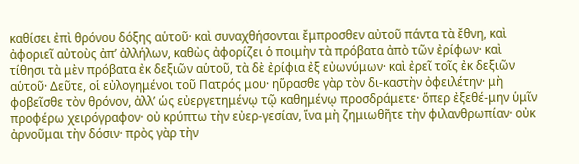καθίσει ἐπὶ θρόνου δόξης αὑτοῦ· καὶ συναχθήσονται ἔμπροσθεν αὐτοῦ πάντα τὰ ἔθνη, καὶ ἀφοριεῖ αὐτοὺς ἀπ’ ἀλλήλων, καθὼς ἀφορίζει ὁ ποιμὴν τὰ πρόβατα ἀπὸ τῶν ἐρίφων· καὶ τίθησι τὰ μὲν πρόβατα ἐκ δεξιῶν αὑτοῦ, τὰ δὲ ἐρίφια ἐξ εὐωνύμων· καὶ ἐρεῖ τοῖς ἐκ δεξιῶν αὑτοῦ· Δεῦτε, οἱ εὐλογημένοι τοῦ Πατρός μου· ηὕρασθε γὰρ τὸν δι-καστὴν ὀφειλέτην· μὴ φοβεῖσθε τὸν θρόνον, ἀλλ’ ὡς εὐεργετημένῳ τῷ καθημένῳ προσδράμετε· ὅπερ ἐξεθέ-μην ὑμῖν προφέρω χειρόγραφον· οὐ κρύπτω τὴν εὐερ-γεσίαν, ἵνα μὴ ζημιωθῆτε τὴν φιλανθρωπίαν· οὐκ ἀρνοῦμαι τὴν δόσιν· πρὸς γὰρ τὴν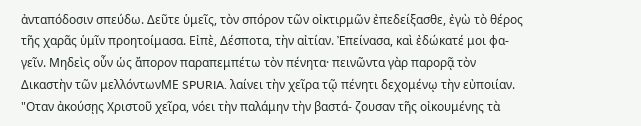ἀνταπόδοσιν σπεύδω. Δεῦτε ὑμεῖς, τὸν σπόρον τῶν οἰκτιρμῶν ἐπεδείξασθε, ἐγὼ τὸ θέρος τῆς χαρᾶς ὑμῖν προητοίμασα. Εἰπὲ, Δέσποτα, τὴν αἰτίαν. Ἐπείνασα, καὶ ἐδώκατέ μοι φα-γεῖν. Μηδεὶς οὖν ὡς ἄπορον παραπεμπέτω τὸν πένητα· πεινῶντα γὰρ παρορᾷ τὸν Δικαστὴν τῶν μελλόντωνΜΕ SPURIA. λαίνει τὴν χεῖρα τῷ πένητι δεχομένῳ τὴν εὐποιίαν. "Οταν ἀκούσῃς Χριστοῦ χεῖρα, νόει τὴν παλάμην τὴν βαστά- ζουσαν τῆς οἰκουμένης τὰ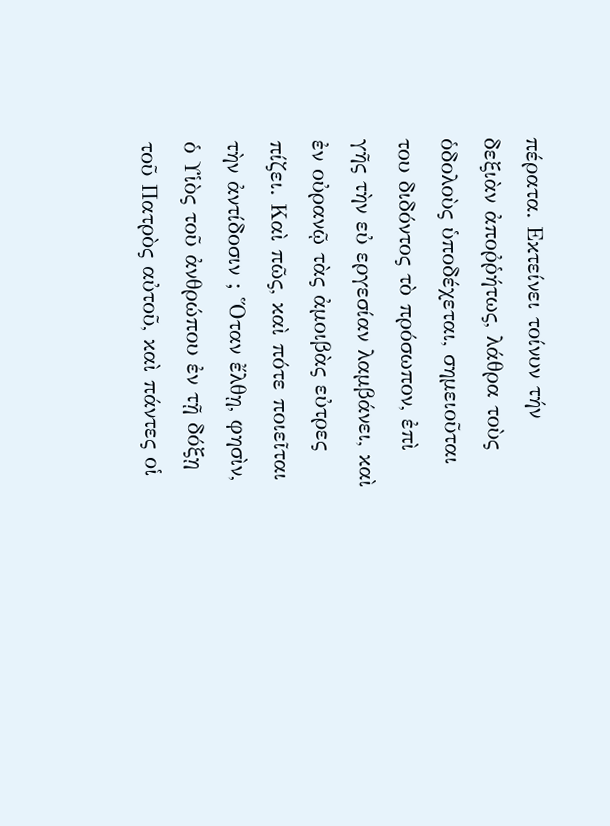πέρατα. Εκτείνει τοίνυν τήν δεξιὰν ἀποῤῥήτως, λάθρα τοὺς ὁδολοὺς ὑποδέχεται, σημειοῦται του διδόντος τὸ πρόσωπον, ἐπὶ γῆς τὴν εὐ εργεσίαν λαμβάνει, καὶ ἐν οὐρανῷ τὰς ἀμοιβὰς εὐτρες πίζει. Καὶ πῶς, καὶ πότε ποιεῖται τὴν ἀντίδοσιν ; Ὅταν ἔλθῃ, φησὶν, ὁ Υἱὸς τοῦ ἀνθρώπου ἐν τῇ δόξῃ τοῦ Πατρὸς αὐτοῦ, καὶ πάντες οἱ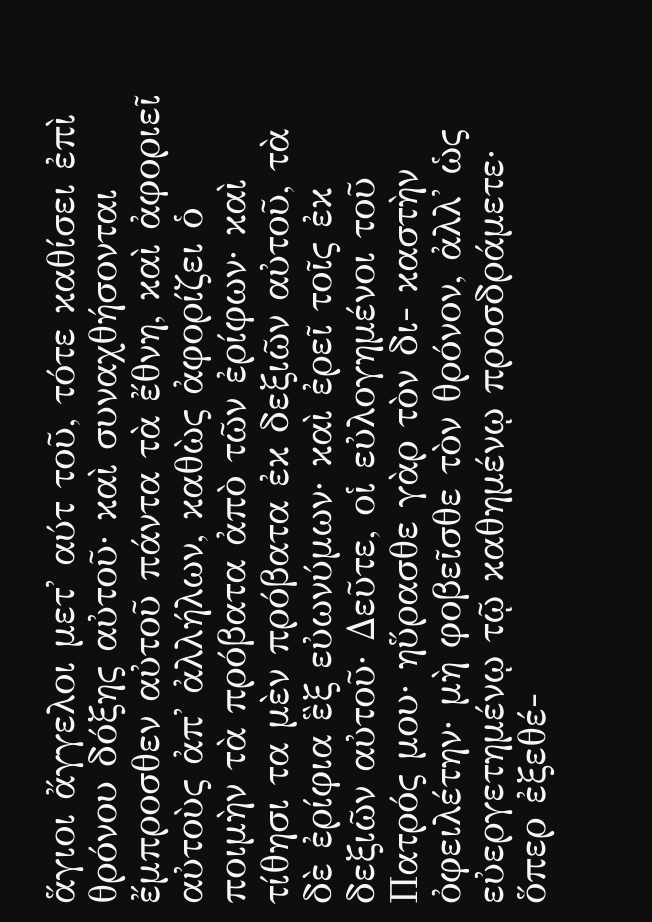ἅγιοι ἄγγελοι μετ' αύτ τοῦ, τότε καθίσει ἐπὶ θρόνου δόξης αὐτοῦ· καὶ συναχθήσονται ἔμπροσθεν αὐτοῦ πάντα τὰ ἔθνη, καὶ ἀφοριεῖ αὐτοὺς ἀπ' ἀλλήλων, καθὼς ἀφορίζει ὁ ποιμὴν τὰ πρόβατα ἀπὸ τῶν ἐρίφων· καὶ τίθησι τα μὲν πρόβατα ἐκ δεξιῶν αὐτοῦ, τὰ δὲ ἐρίφια ἓξ εὐωνύμων· καὶ ἐρεῖ τοῖς ἐκ δεξιῶν αὐτοῦ· Δεῦτε, οἱ εὐλογημένοι τοῦ Πατρός μου· ηὕρασθε γὰρ τὸν δι- καστὴν ὀφειλέτην· μὴ φοβεῖσθε τὸν θρόνον, ἀλλ' ὡς εὐεργετημένῳ τῷ καθημένῳ προσδράμετε· ὅπερ ἐξεθέ-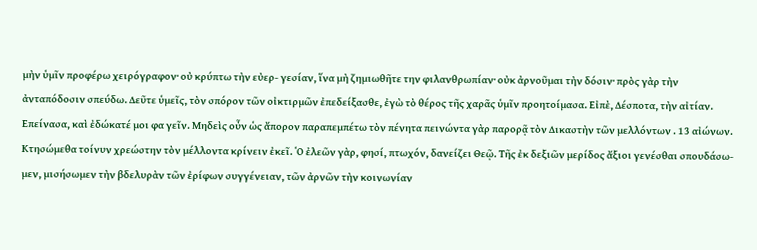μὴν ὑμῖν προφέρω χειρόγραφον· οὐ κρύπτω τὴν εὐερ- γεσίαν, ἵνα μὴ ζημιωθῆτε την φιλανθρωπίαν· οὐκ ἀρνοῦμαι τὴν δόσιν· πρὸς γὰρ τὴν ἀνταπόδοσιν σπεύδω. Δεῦτε ὑμεῖς, τὸν σπόρον τῶν οἰκτιρμῶν ἐπεδείξασθε, ἐγὼ τὸ θέρος τῆς χαρᾶς ὑμῖν προητοίμασα. Εἰπὲ, Δέσποτα, τὴν αἰτίαν. Επείνασα, καὶ ἐδώκατέ μοι φα γεῖν. Μηδεὶς οὖν ὡς ἄπορον παραπεμπέτω τὸν πένητα πεινώντα γὰρ παρορᾷ τὸν Δικαστὴν τῶν μελλόντων . 13 αἰώνων. Κτησώμεθα τοίνυν χρεώστην τὸν μέλλοντα κρίνειν ἐκεῖ. ῾Ο ἐλεῶν γὰρ, φησί, πτωχόν, δανείζει Θεῷ. Τῆς ἐκ δεξιῶν μερίδος ἄξιοι γενέσθαι σπουδάσω- μεν, μισήσωμεν τὴν βδελυρὰν τῶν ἐρίφων συγγένειαν, τῶν ἀρνῶν τὴν κοινωνίαν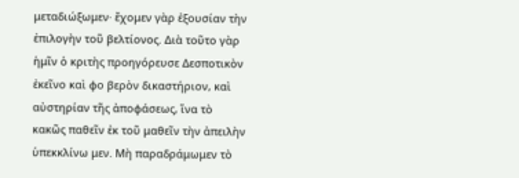μεταδιώξωμεν· ἔχομεν γὰρ ἐξουσίαν τὴν ἐπιλογὴν τοῦ βελτίονος. Διὰ τοῦτο γὰρ ἡμῖν ὁ κριτὴς προηγόρευσε Δεσποτικὸν ἐκεῖνο καὶ φο βερὸν δικαστήριον, καὶ αὐστηρίαν τῆς ἀποφάσεως, ἵνα τὸ κακῶς παθεῖν ἐκ τοῦ μαθεῖν τὴν ἀπειλὴν ὑπεκκλίνω μεν. Μὴ παραδράμωμεν τὸ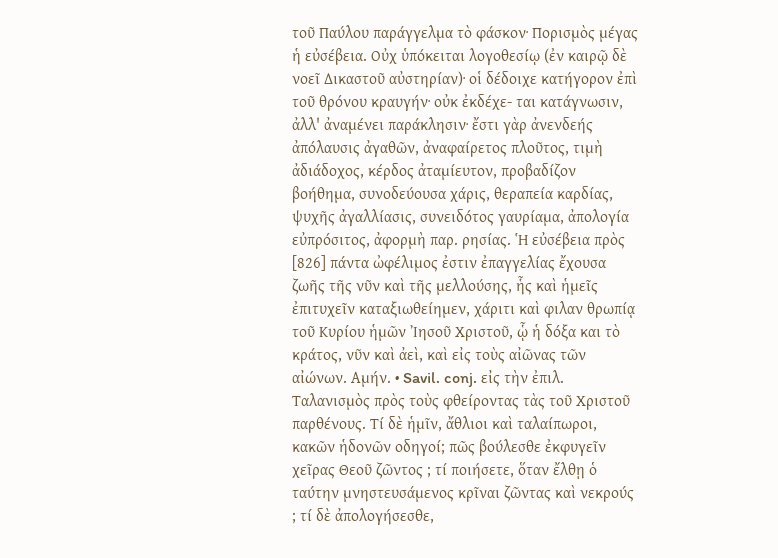τοῦ Παύλου παράγγελμα τὸ φάσκον· Πορισμὸς μέγας ἡ εὐσέβεια. Οὐχ ὑπόκειται λογοθεσίῳ (ἐν καιρῷ δὲ νοεῖ Δικαστοῦ αὐστηρίαν)· οἱ δέδοιχε κατήγορον ἐπὶ τοῦ θρόνου κραυγήν· οὐκ ἐκδέχε- ται κατάγνωσιν, ἀλλ' ἀναμένει παράκλησιν· ἔστι γὰρ ἀνενδεής ἀπόλαυσις ἀγαθῶν, ἀναφαίρετος πλοῦτος, τιμὴ ἀδιάδοχος, κέρδος ἀταμίευτον, προβαδίζον βοήθημα, συνοδεύουσα χάρις, θεραπεία καρδίας, ψυχῆς ἀγαλλίασις, συνειδότος γαυρίαμα, ἀπολογία εὐπρόσιτος, ἀφορμὴ παρ. ρησίας. Ἡ εὐσέβεια πρὸς [826] πάντα ὠφέλιμος ἐστιν ἐπαγγελίας ἔχουσα ζωῆς τῆς νῦν καὶ τῆς μελλούσης, ἧς καὶ ἡμεῖς ἐπιτυχεῖν καταξιωθείημεν, χάριτι καὶ φιλαν θρωπίᾳ τοῦ Κυρίου ἡμῶν Ἰησοῦ Χριστοῦ, ᾧ ἡ δόξα και τὸ κράτος, νῦν καὶ ἀεὶ, καὶ εἰς τοὺς αἰῶνας τῶν αἰώνων. Αμήν. • Savil. conj. εἰς τὴν ἐπιλ. Ταλανισμὸς πρὸς τοὺς φθείροντας τὰς τοῦ Χριστοῦ παρθένους. Τί δὲ ἡμῖν, ἄθλιοι καὶ ταλαίπωροι, κακῶν ἡδονῶν οδηγοί; πῶς βούλεσθε ἐκφυγεῖν χεῖρας Θεοῦ ζῶντος ; τί ποιήσετε, ὅταν ἔλθῃ ὁ ταύτην μνηστευσάμενος κρῖναι ζῶντας καὶ νεκρούς ; τί δὲ ἀπολογήσεσθε,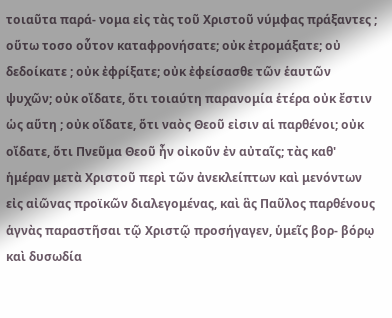τοιαῦτα παρά- νομα εἰς τὰς τοῦ Χριστοῦ νύμφας πράξαντες ; οὕτω τοσο οὗτον καταφρονήσατε; οὐκ ἐτρομάξατε; οὐ δεδοίκατε ; οὐκ ἐφρίξατε; οὐκ ἐφείσασθε τῶν ἑαυτῶν ψυχῶν; οὐκ οἴδατε, ὅτι τοιαύτη παρανομία ἑτέρα οὐκ ἔστιν ὡς αὕτη ; οὐκ οἴδατε, ὅτι ναὸς Θεοῦ εἰσιν αἱ παρθένοι; οὐκ οἴδατε, ὅτι Πνεῦμα Θεοῦ ἦν οἰκοῦν ἐν αὐταῖς; τὰς καθ' ἡμέραν μετὰ Χριστοῦ περὶ τῶν ἀνεκλείπτων καὶ μενόντων εἰς αἰῶνας προϊκῶν διαλεγομένας, καὶ ἃς Παῦλος παρθένους ἁγνὰς παραστῆσαι τῷ Χριστῷ προσήγαγεν, ὑμεῖς βορ- βόρῳ καὶ δυσωδία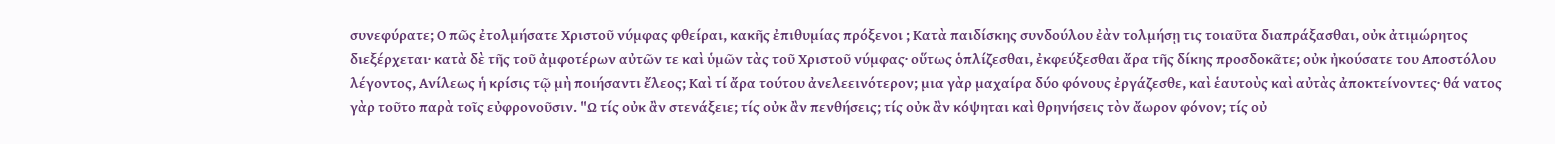συνεφύρατε; Ο πῶς ἐτολμήσατε Χριστοῦ νύμφας φθείραι, κακῆς ἐπιθυμίας πρόξενοι ; Κατὰ παιδίσκης συνδούλου ἐὰν τολμήσῃ τις τοιαῦτα διαπράξασθαι, οὐκ ἀτιμώρητος διεξέρχεται· κατὰ δὲ τῆς τοῦ ἀμφοτέρων αὐτῶν τε καὶ ὑμῶν τὰς τοῦ Χριστοῦ νύμφας· οὕτως ὁπλίζεσθαι, ἐκφεύξεσθαι ἄρα τῆς δίκης προσδοκᾶτε; οὐκ ἠκούσατε του Αποστόλου λέγοντος, Ανίλεως ἡ κρίσις τῷ μὴ ποιήσαντι ἔλεος; Καὶ τί ἄρα τούτου ἀνελεεινότερον; μια γὰρ μαχαίρα δύο φόνους ἐργάζεσθε, καὶ ἑαυτοὺς καὶ αὐτὰς ἀποκτείνοντες· θά νατος γὰρ τοῦτο παρὰ τοῖς εὐφρονοῦσιν. "Ω τίς οὐκ ἂν στενάξειε; τίς οὐκ ἂν πενθήσεις; τίς οὐκ ἂν κόψηται καὶ θρηνήσεις τὸν ἄωρον φόνον; τίς οὐ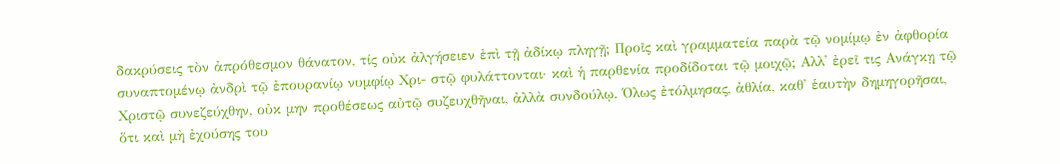δακρύσεις τὸν ἀπρόθεσμον θάνατον, τίς οὐκ ἀλγήσειεν ἐπὶ τῇ ἀδίκῳ πληγῇ; Προῖς καὶ γραμματεία παρὰ τῷ νομίμῳ ἐν ἀφθορία συναπτομένῳ ἀνδρὶ τῷ ἐπουρανίῳ νυμφίῳ Χρι- στῷ φυλάττονται· καὶ ἡ παρθενία προδίδοται τῷ μοιχῷ; Αλλ' ἐρεῖ τις Ανάγκῃ τῷ Χριστῷ συνεζεύχθην, οὐκ μην προθέσεως αὐτῷ συζευχθῆναι, ἀλλὰ συνδούλῳ. Όλως ἐτόλμησας, ἀθλία, καθ' ἑαυτὴν δημηγορῆσαι, ὅτι καὶ μὴ ἐχούσης του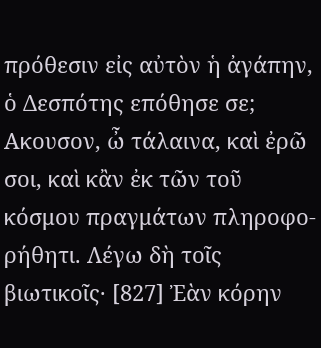πρόθεσιν εἰς αὐτὸν ἡ ἀγάπην, ὁ Δεσπότης επόθησε σε; Ακουσον, ὦ τάλαινα, καὶ ἐρῶ σοι, καὶ κἂν ἐκ τῶν τοῦ κόσμου πραγμάτων πληροφο- ρήθητι. Λέγω δὴ τοῖς βιωτικοῖς· [827] Ἐὰν κόρην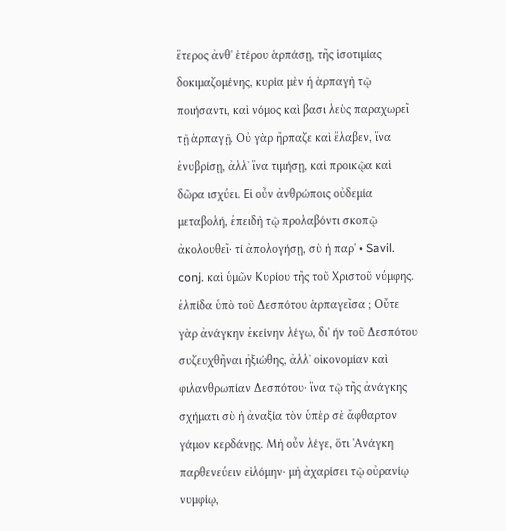ἕτερος ἀνθ' ἑτέρου ἁρπάσῃ, τῆς ἱσοτιμίας δοκιμαζομένης, κυρία μὲν ἡ ἁρπαγὴ τῷ ποιήσαντι, καὶ νόμος καὶ βασι λεὺς παραχωρεῖ τῇ ἁρπαγῇ. Οὐ γὰρ ἤρπαζε καὶ ἔλαβεν, ἵνα ἐνυβρίσῃ, ἀλλ᾽ ἵνα τιμήσῃ, καὶ προικῷα καὶ δῶρα ισχύει. Εἰ οὖν ἀνθρώποις οὐδεμία μεταβολή, ἐπειδὴ τῷ προλαβόντι σκοπῷ ἀκολουθεῖ· τί ἀπολογήσῃ, σὺ ἡ παρ' • Savil. conj. καὶ ὑμῶν Κυρίου τῆς τοῦ Χριστοῦ νύμφης. ἐλπίδα ὑπὸ τοῦ Δεσπότου ἁρπαγεῖσα ; Οὔτε γὰρ ἀνάγκην ἐκείνην λέγω, δι' ήν τοῦ Δεσπότου συζευχθῆναι ἠξιώθης, ἀλλ᾽ οἰκονομίαν καὶ φιλανθρωπίαν Δεσπότου· ἵνα τῷ τῆς ἀνάγκης σχήματι σὺ ἡ ἀναξία τὸν ὑπὲρ σὲ ἄφθαρτον γάμον κερδάνῃς. Μὴ οὖν λέγε, ὅτι 'Ανάγκη παρθενεύειν εἰλόμην· μὴ ἀχαρίσει τῷ οὐρανίῳ νυμφίῳ,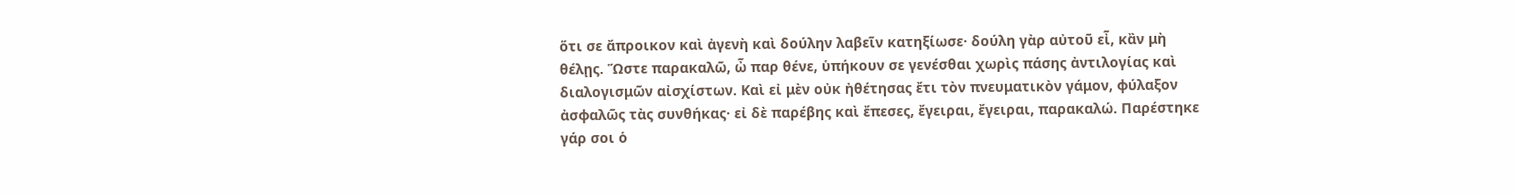ὅτι σε ἄπροικον καὶ ἀγενὴ καὶ δούλην λαβεῖν κατηξίωσε· δούλη γὰρ αὐτοῦ εἶ, κἂν μὴ θέλῃς. Ὥστε παρακαλῶ, ὦ παρ θένε, ὑπήκουν σε γενέσθαι χωρὶς πάσης ἀντιλογίας καὶ διαλογισμῶν αἰσχίστων. Καὶ εἰ μὲν οὐκ ἠθέτησας ἔτι τὸν πνευματικὸν γάμον, φύλαξον ἀσφαλῶς τὰς συνθήκας· εἰ δὲ παρέβης καὶ ἔπεσες, ἔγειραι, ἔγειραι, παρακαλώ. Παρέστηκε γάρ σοι ὁ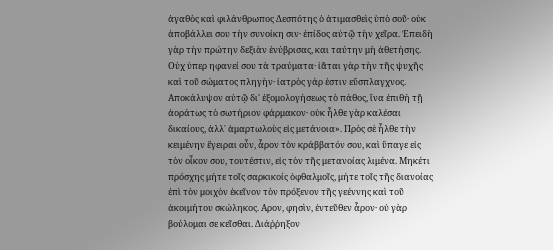ἀγαθὸς καὶ φιλάνθρωπος Δεσπότης ὁ ἀτιμασθεὶς ὑπὸ σοῦ· οὐκ ἀποβάλλει σου τὴν συνοίκη σιν· ἐπίδος αὐτῷ τὴν χεῖρα. Ἐπειδὴ γὰρ τὴν πρώτην δεξιὰν ἐνύβρισας, και ταύτην μὴ ἀθετήσης. Οὐχ ὑπερ ηφανεί σου τὰ τραύματα· ἰᾶται γὰρ τὴν τῆς ψυχῆς καὶ τοῦ σώματος πληγὴν· ἰατρὸς γάρ ἐστιν εὔσπλαγχνος. Αποκάλυψον αὐτῷ δι' ἐξομολογήσεως τὸ πάθος, ἵνα ἐπιθή τῇ ἀοράτως τὸ σωτήριον φάρμακον· οὐκ ἦλθε γὰρ καλέσαι δικαίους, ἀλλ᾽ ἁμαρτωλοὺς εἰς μετάνοια». Πρὸς σὲ ἦλθε τὴν κειμένην ἔγειραι οὖν, ἆρον τὸν κράββατόν σου, καὶ ὕπαγε εἰς τὸν οἶκον σου, τουτέστιν, εἰς τὸν τῆς μετανοίας λιμένα. Μηκέτι πρόσχης μήτε τοῖς σαρκικοίς ὀφθαλμοῖς, μήτε τοῖς τῆς διανοίας ἐπὶ τὸν μοιχὸν ἐκεῖνον τὸν πρόξενον τῆς γεέννης καὶ τοῦ ἀκοιμήτου σκώληκος. Αρον, φησὶν, ἐντεῦθεν ἆρον· οὐ γὰρ βούλομαι σε κεῖσθαι. Διάῤῥηξον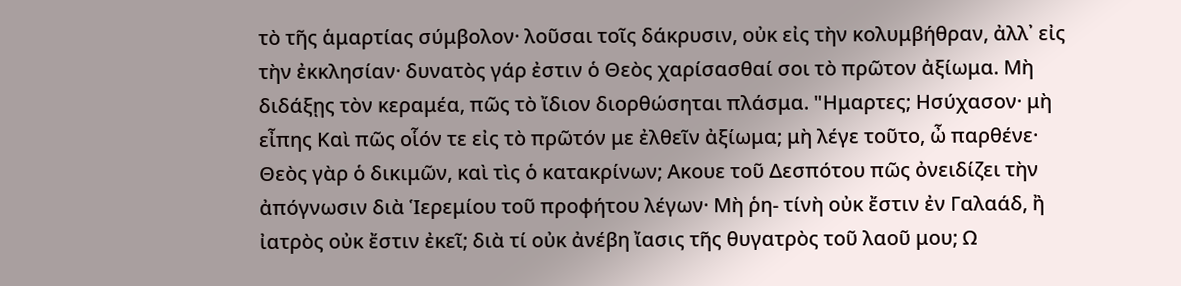τὸ τῆς ἁμαρτίας σύμβολον· λοῦσαι τοῖς δάκρυσιν, οὐκ εἰς τὴν κολυμβήθραν, ἀλλ᾽ εἰς τὴν ἐκκλησίαν· δυνατὸς γάρ ἐστιν ὁ Θεὸς χαρίσασθαί σοι τὸ πρῶτον ἀξίωμα. Μὴ διδάξῃς τὸν κεραμέα, πῶς τὸ ἴδιον διορθώσηται πλάσμα. "Ημαρτες; Ησύχασον· μὴ εἶπης Καὶ πῶς οἷόν τε εἰς τὸ πρῶτόν με ἐλθεῖν ἀξίωμα; μὴ λέγε τοῦτο, ὦ παρθένε· Θεὸς γὰρ ὁ δικιμῶν, καὶ τὶς ὁ κατακρίνων; Ακουε τοῦ Δεσπότου πῶς ὀνειδίζει τὴν ἀπόγνωσιν διὰ Ἱερεμίου τοῦ προφήτου λέγων· Μὴ ῥη- τίνὴ οὐκ ἔστιν ἐν Γαλαάδ, ἢ ἰατρὸς οὐκ ἔστιν ἐκεῖ; διὰ τί οὐκ ἀνέβη ἴασις τῆς θυγατρὸς τοῦ λαοῦ μου; Ω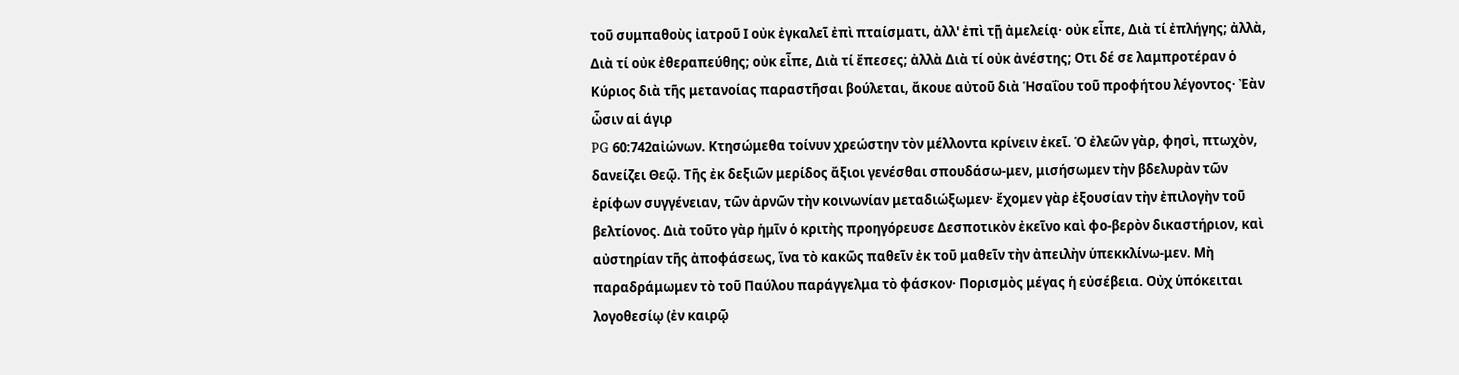τοῦ συμπαθοὺς ἰατροῦ Ι οὐκ ἐγκαλεῖ ἐπὶ πταίσματι, ἀλλ' ἐπὶ τῇ ἀμελείᾳ· οὐκ εἶπε, Διὰ τί ἐπλήγης; ἀλλὰ, Διὰ τί οὐκ ἐθεραπεύθης; οὐκ εἶπε, Διὰ τί ἔπεσες; ἀλλὰ Διὰ τί οὐκ ἀνέστης; Οτι δέ σε λαμπροτέραν ὁ Κύριος διὰ τῆς μετανοίας παραστῆσαι βούλεται, ἄκουε αὐτοῦ διὰ Ἡσαΐου τοῦ προφήτου λέγοντος· Ἐὰν ὦσιν αἱ άγιρ
PG 60:742αἰώνων. Κτησώμεθα τοίνυν χρεώστην τὸν μέλλοντα κρίνειν ἐκεῖ. Ὁ ἐλεῶν γὰρ, φησὶ, πτωχὸν, δανείζει Θεῷ. Τῆς ἐκ δεξιῶν μερίδος ἄξιοι γενέσθαι σπουδάσω-μεν, μισήσωμεν τὴν βδελυρὰν τῶν ἐρίφων συγγένειαν, τῶν ἀρνῶν τὴν κοινωνίαν μεταδιώξωμεν· ἔχομεν γὰρ ἐξουσίαν τὴν ἐπιλογὴν τοῦ βελτίονος. Διὰ τοῦτο γὰρ ἡμῖν ὁ κριτὴς προηγόρευσε Δεσποτικὸν ἐκεῖνο καὶ φο-βερὸν δικαστήριον, καὶ αὐστηρίαν τῆς ἀποφάσεως, ἵνα τὸ κακῶς παθεῖν ἐκ τοῦ μαθεῖν τὴν ἀπειλὴν ὑπεκκλίνω-μεν. Μὴ παραδράμωμεν τὸ τοῦ Παύλου παράγγελμα τὸ φάσκον· Πορισμὸς μέγας ἡ εὐσέβεια. Οὐχ ὑπόκειται λογοθεσίῳ (ἐν καιρῷ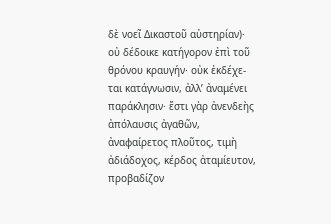δὲ νοεῖ Δικαστοῦ αὐστηρίαν)· οὐ δέδοικε κατήγορον ἐπὶ τοῦ θρόνου κραυγήν· οὐκ ἐκδέχε-ται κατάγνωσιν, ἀλλ’ ἀναμένει παράκλησιν· ἔστι γὰρ ἀνενδεὴς ἀπόλαυσις ἀγαθῶν, ἀναφαίρετος πλοῦτος, τιμὴ ἀδιάδοχος, κέρδος ἀταμίευτον, προβαδίζον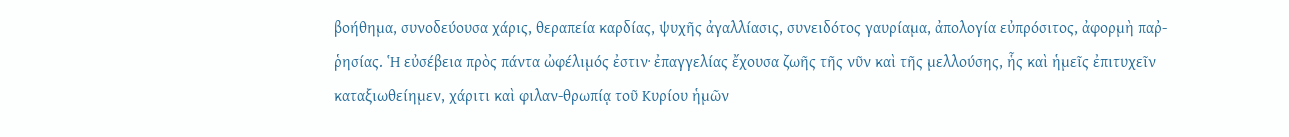βοήθημα, συνοδεύουσα χάρις, θεραπεία καρδίας, ψυχῆς ἀγαλλίασις, συνειδότος γαυρίαμα, ἀπολογία εὐπρόσιτος, ἀφορμὴ παῤ-ῥησίας. Ἡ εὐσέβεια πρὸς πάντα ὠφέλιμός ἐστιν· ἐπαγγελίας ἔχουσα ζωῆς τῆς νῦν καὶ τῆς μελλούσης, ἧς καὶ ἡμεῖς ἐπιτυχεῖν καταξιωθείημεν, χάριτι καὶ φιλαν-θρωπίᾳ τοῦ Κυρίου ἡμῶν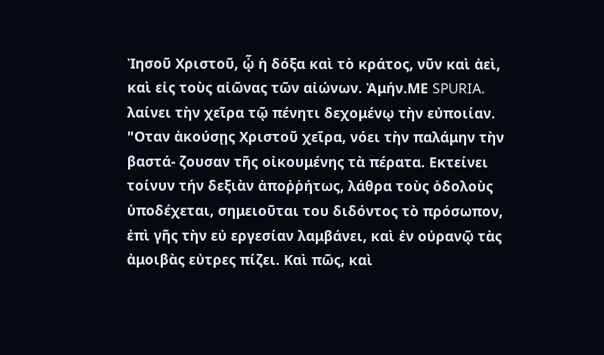Ἰησοῦ Χριστοῦ, ᾧ ἡ δόξα καὶ τὸ κράτος, νῦν καὶ ἀεὶ, καὶ εἰς τοὺς αἰῶνας τῶν αἰώνων. Ἀμήν.ΜΕ SPURIA. λαίνει τὴν χεῖρα τῷ πένητι δεχομένῳ τὴν εὐποιίαν. "Οταν ἀκούσῃς Χριστοῦ χεῖρα, νόει τὴν παλάμην τὴν βαστά- ζουσαν τῆς οἰκουμένης τὰ πέρατα. Εκτείνει τοίνυν τήν δεξιὰν ἀποῤῥήτως, λάθρα τοὺς ὁδολοὺς ὑποδέχεται, σημειοῦται του διδόντος τὸ πρόσωπον, ἐπὶ γῆς τὴν εὐ εργεσίαν λαμβάνει, καὶ ἐν οὐρανῷ τὰς ἀμοιβὰς εὐτρες πίζει. Καὶ πῶς, καὶ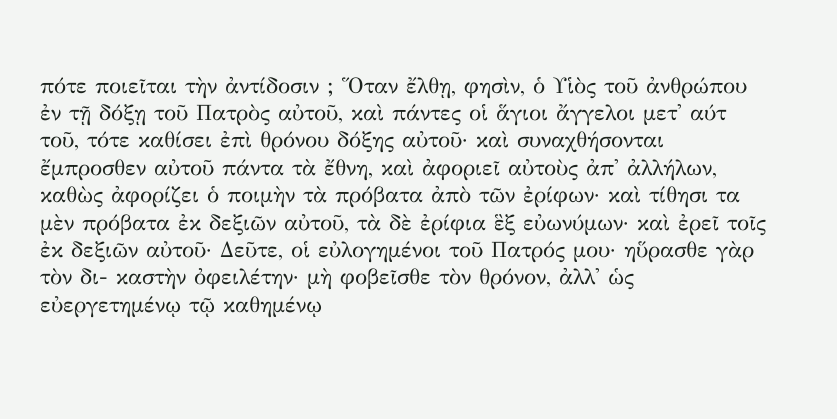πότε ποιεῖται τὴν ἀντίδοσιν ; Ὅταν ἔλθῃ, φησὶν, ὁ Υἱὸς τοῦ ἀνθρώπου ἐν τῇ δόξῃ τοῦ Πατρὸς αὐτοῦ, καὶ πάντες οἱ ἅγιοι ἄγγελοι μετ' αύτ τοῦ, τότε καθίσει ἐπὶ θρόνου δόξης αὐτοῦ· καὶ συναχθήσονται ἔμπροσθεν αὐτοῦ πάντα τὰ ἔθνη, καὶ ἀφοριεῖ αὐτοὺς ἀπ' ἀλλήλων, καθὼς ἀφορίζει ὁ ποιμὴν τὰ πρόβατα ἀπὸ τῶν ἐρίφων· καὶ τίθησι τα μὲν πρόβατα ἐκ δεξιῶν αὐτοῦ, τὰ δὲ ἐρίφια ἓξ εὐωνύμων· καὶ ἐρεῖ τοῖς ἐκ δεξιῶν αὐτοῦ· Δεῦτε, οἱ εὐλογημένοι τοῦ Πατρός μου· ηὕρασθε γὰρ τὸν δι- καστὴν ὀφειλέτην· μὴ φοβεῖσθε τὸν θρόνον, ἀλλ' ὡς εὐεργετημένῳ τῷ καθημένῳ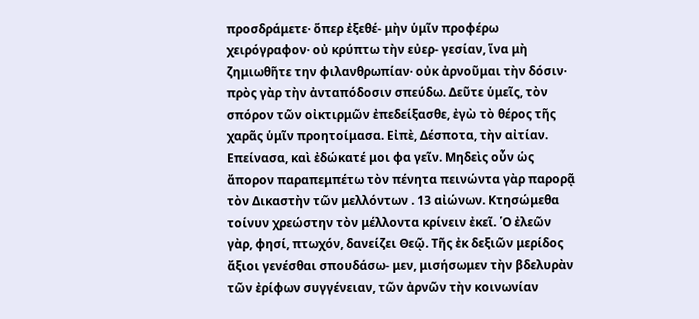προσδράμετε· ὅπερ ἐξεθέ- μὴν ὑμῖν προφέρω χειρόγραφον· οὐ κρύπτω τὴν εὐερ- γεσίαν, ἵνα μὴ ζημιωθῆτε την φιλανθρωπίαν· οὐκ ἀρνοῦμαι τὴν δόσιν· πρὸς γὰρ τὴν ἀνταπόδοσιν σπεύδω. Δεῦτε ὑμεῖς, τὸν σπόρον τῶν οἰκτιρμῶν ἐπεδείξασθε, ἐγὼ τὸ θέρος τῆς χαρᾶς ὑμῖν προητοίμασα. Εἰπὲ, Δέσποτα, τὴν αἰτίαν. Επείνασα, καὶ ἐδώκατέ μοι φα γεῖν. Μηδεὶς οὖν ὡς ἄπορον παραπεμπέτω τὸν πένητα πεινώντα γὰρ παρορᾷ τὸν Δικαστὴν τῶν μελλόντων . 13 αἰώνων. Κτησώμεθα τοίνυν χρεώστην τὸν μέλλοντα κρίνειν ἐκεῖ. ῾Ο ἐλεῶν γὰρ, φησί, πτωχόν, δανείζει Θεῷ. Τῆς ἐκ δεξιῶν μερίδος ἄξιοι γενέσθαι σπουδάσω- μεν, μισήσωμεν τὴν βδελυρὰν τῶν ἐρίφων συγγένειαν, τῶν ἀρνῶν τὴν κοινωνίαν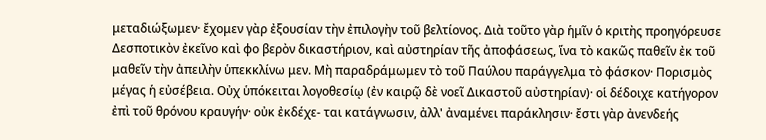μεταδιώξωμεν· ἔχομεν γὰρ ἐξουσίαν τὴν ἐπιλογὴν τοῦ βελτίονος. Διὰ τοῦτο γὰρ ἡμῖν ὁ κριτὴς προηγόρευσε Δεσποτικὸν ἐκεῖνο καὶ φο βερὸν δικαστήριον, καὶ αὐστηρίαν τῆς ἀποφάσεως, ἵνα τὸ κακῶς παθεῖν ἐκ τοῦ μαθεῖν τὴν ἀπειλὴν ὑπεκκλίνω μεν. Μὴ παραδράμωμεν τὸ τοῦ Παύλου παράγγελμα τὸ φάσκον· Πορισμὸς μέγας ἡ εὐσέβεια. Οὐχ ὑπόκειται λογοθεσίῳ (ἐν καιρῷ δὲ νοεῖ Δικαστοῦ αὐστηρίαν)· οἱ δέδοιχε κατήγορον ἐπὶ τοῦ θρόνου κραυγήν· οὐκ ἐκδέχε- ται κατάγνωσιν, ἀλλ' ἀναμένει παράκλησιν· ἔστι γὰρ ἀνενδεής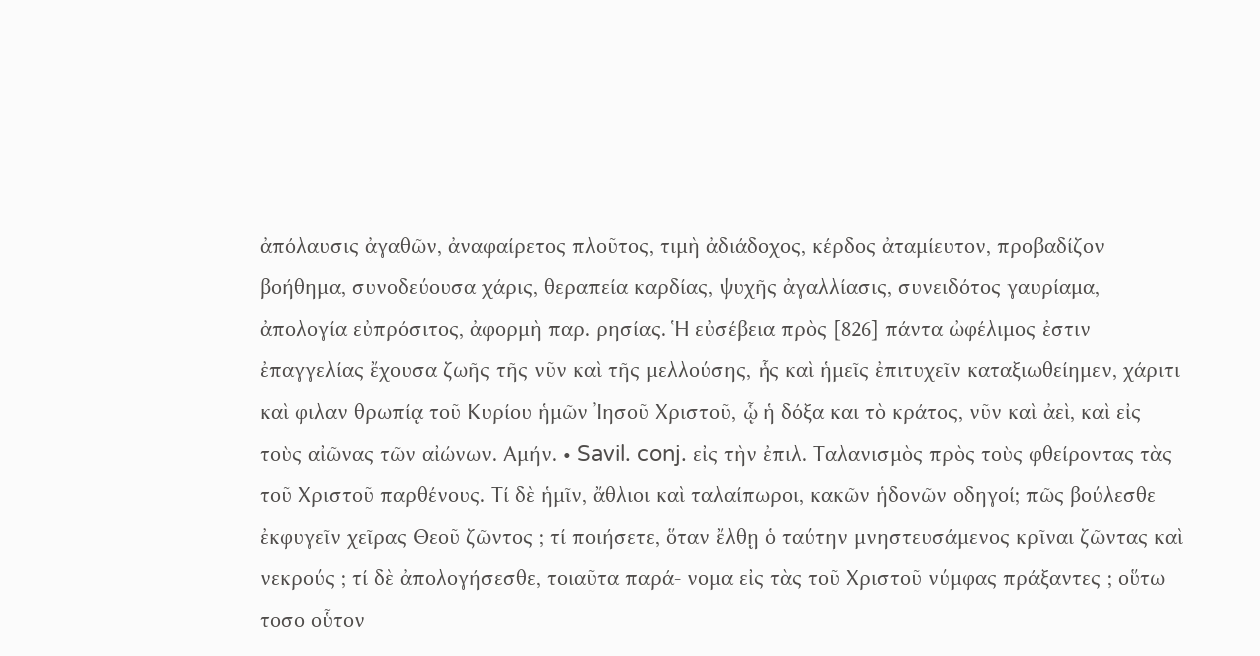ἀπόλαυσις ἀγαθῶν, ἀναφαίρετος πλοῦτος, τιμὴ ἀδιάδοχος, κέρδος ἀταμίευτον, προβαδίζον βοήθημα, συνοδεύουσα χάρις, θεραπεία καρδίας, ψυχῆς ἀγαλλίασις, συνειδότος γαυρίαμα, ἀπολογία εὐπρόσιτος, ἀφορμὴ παρ. ρησίας. Ἡ εὐσέβεια πρὸς [826] πάντα ὠφέλιμος ἐστιν ἐπαγγελίας ἔχουσα ζωῆς τῆς νῦν καὶ τῆς μελλούσης, ἧς καὶ ἡμεῖς ἐπιτυχεῖν καταξιωθείημεν, χάριτι καὶ φιλαν θρωπίᾳ τοῦ Κυρίου ἡμῶν Ἰησοῦ Χριστοῦ, ᾧ ἡ δόξα και τὸ κράτος, νῦν καὶ ἀεὶ, καὶ εἰς τοὺς αἰῶνας τῶν αἰώνων. Αμήν. • Savil. conj. εἰς τὴν ἐπιλ. Ταλανισμὸς πρὸς τοὺς φθείροντας τὰς τοῦ Χριστοῦ παρθένους. Τί δὲ ἡμῖν, ἄθλιοι καὶ ταλαίπωροι, κακῶν ἡδονῶν οδηγοί; πῶς βούλεσθε ἐκφυγεῖν χεῖρας Θεοῦ ζῶντος ; τί ποιήσετε, ὅταν ἔλθῃ ὁ ταύτην μνηστευσάμενος κρῖναι ζῶντας καὶ νεκρούς ; τί δὲ ἀπολογήσεσθε, τοιαῦτα παρά- νομα εἰς τὰς τοῦ Χριστοῦ νύμφας πράξαντες ; οὕτω τοσο οὗτον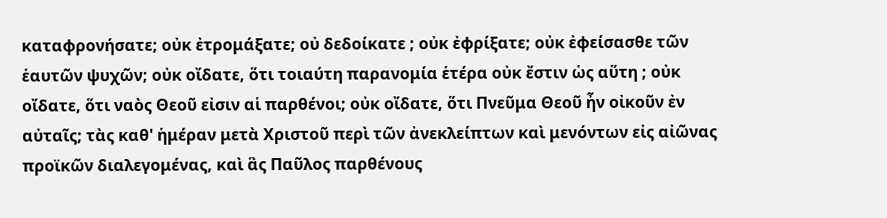καταφρονήσατε; οὐκ ἐτρομάξατε; οὐ δεδοίκατε ; οὐκ ἐφρίξατε; οὐκ ἐφείσασθε τῶν ἑαυτῶν ψυχῶν; οὐκ οἴδατε, ὅτι τοιαύτη παρανομία ἑτέρα οὐκ ἔστιν ὡς αὕτη ; οὐκ οἴδατε, ὅτι ναὸς Θεοῦ εἰσιν αἱ παρθένοι; οὐκ οἴδατε, ὅτι Πνεῦμα Θεοῦ ἦν οἰκοῦν ἐν αὐταῖς; τὰς καθ' ἡμέραν μετὰ Χριστοῦ περὶ τῶν ἀνεκλείπτων καὶ μενόντων εἰς αἰῶνας προϊκῶν διαλεγομένας, καὶ ἃς Παῦλος παρθένους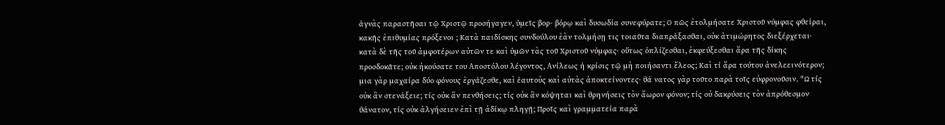ἁγνὰς παραστῆσαι τῷ Χριστῷ προσήγαγεν, ὑμεῖς βορ- βόρῳ καὶ δυσωδία συνεφύρατε; Ο πῶς ἐτολμήσατε Χριστοῦ νύμφας φθείραι, κακῆς ἐπιθυμίας πρόξενοι ; Κατὰ παιδίσκης συνδούλου ἐὰν τολμήσῃ τις τοιαῦτα διαπράξασθαι, οὐκ ἀτιμώρητος διεξέρχεται· κατὰ δὲ τῆς τοῦ ἀμφοτέρων αὐτῶν τε καὶ ὑμῶν τὰς τοῦ Χριστοῦ νύμφας· οὕτως ὁπλίζεσθαι, ἐκφεύξεσθαι ἄρα τῆς δίκης προσδοκᾶτε; οὐκ ἠκούσατε του Αποστόλου λέγοντος, Ανίλεως ἡ κρίσις τῷ μὴ ποιήσαντι ἔλεος; Καὶ τί ἄρα τούτου ἀνελεεινότερον; μια γὰρ μαχαίρα δύο φόνους ἐργάζεσθε, καὶ ἑαυτοὺς καὶ αὐτὰς ἀποκτείνοντες· θά νατος γὰρ τοῦτο παρὰ τοῖς εὐφρονοῦσιν. "Ω τίς οὐκ ἂν στενάξειε; τίς οὐκ ἂν πενθήσεις; τίς οὐκ ἂν κόψηται καὶ θρηνήσεις τὸν ἄωρον φόνον; τίς οὐ δακρύσεις τὸν ἀπρόθεσμον θάνατον, τίς οὐκ ἀλγήσειεν ἐπὶ τῇ ἀδίκῳ πληγῇ; Προῖς καὶ γραμματεία παρὰ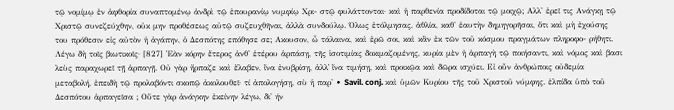τῷ νομίμῳ ἐν ἀφθορία συναπτομένῳ ἀνδρὶ τῷ ἐπουρανίῳ νυμφίῳ Χρι- στῷ φυλάττονται· καὶ ἡ παρθενία προδίδοται τῷ μοιχῷ; Αλλ' ἐρεῖ τις Ανάγκῃ τῷ Χριστῷ συνεζεύχθην, οὐκ μην προθέσεως αὐτῷ συζευχθῆναι, ἀλλὰ συνδούλῳ. Όλως ἐτόλμησας, ἀθλία, καθ' ἑαυτὴν δημηγορῆσαι, ὅτι καὶ μὴ ἐχούσης του πρόθεσιν εἰς αὐτὸν ἡ ἀγάπην, ὁ Δεσπότης επόθησε σε; Ακουσον, ὦ τάλαινα, καὶ ἐρῶ σοι, καὶ κἂν ἐκ τῶν τοῦ κόσμου πραγμάτων πληροφο- ρήθητι. Λέγω δὴ τοῖς βιωτικοῖς· [827] Ἐὰν κόρην ἕτερος ἀνθ' ἑτέρου ἁρπάσῃ, τῆς ἱσοτιμίας δοκιμαζομένης, κυρία μὲν ἡ ἁρπαγὴ τῷ ποιήσαντι, καὶ νόμος καὶ βασι λεὺς παραχωρεῖ τῇ ἁρπαγῇ. Οὐ γὰρ ἤρπαζε καὶ ἔλαβεν, ἵνα ἐνυβρίσῃ, ἀλλ᾽ ἵνα τιμήσῃ, καὶ προικῷα καὶ δῶρα ισχύει. Εἰ οὖν ἀνθρώποις οὐδεμία μεταβολή, ἐπειδὴ τῷ προλαβόντι σκοπῷ ἀκολουθεῖ· τί ἀπολογήσῃ, σὺ ἡ παρ' • Savil. conj. καὶ ὑμῶν Κυρίου τῆς τοῦ Χριστοῦ νύμφης. ἐλπίδα ὑπὸ τοῦ Δεσπότου ἁρπαγεῖσα ; Οὔτε γὰρ ἀνάγκην ἐκείνην λέγω, δι' ήν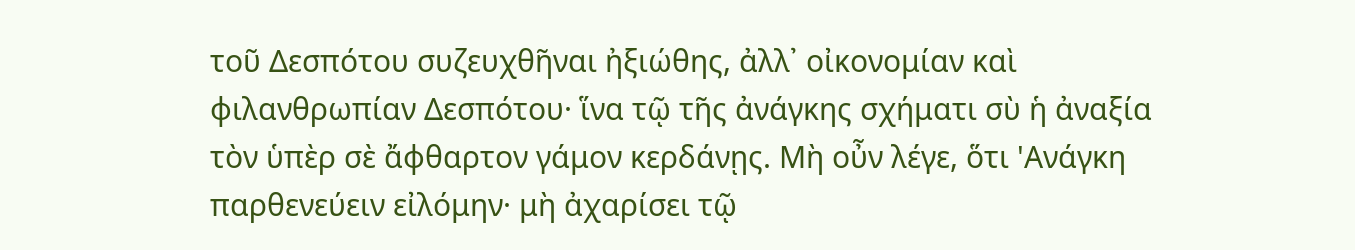τοῦ Δεσπότου συζευχθῆναι ἠξιώθης, ἀλλ᾽ οἰκονομίαν καὶ φιλανθρωπίαν Δεσπότου· ἵνα τῷ τῆς ἀνάγκης σχήματι σὺ ἡ ἀναξία τὸν ὑπὲρ σὲ ἄφθαρτον γάμον κερδάνῃς. Μὴ οὖν λέγε, ὅτι 'Ανάγκη παρθενεύειν εἰλόμην· μὴ ἀχαρίσει τῷ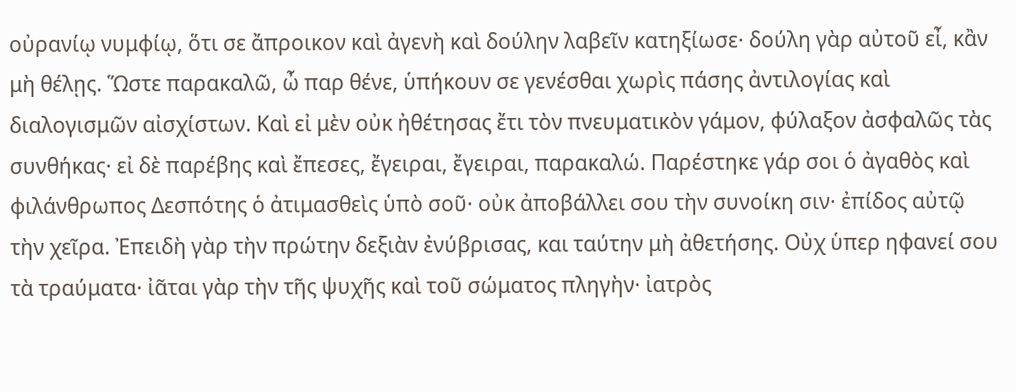οὐρανίῳ νυμφίῳ, ὅτι σε ἄπροικον καὶ ἀγενὴ καὶ δούλην λαβεῖν κατηξίωσε· δούλη γὰρ αὐτοῦ εἶ, κἂν μὴ θέλῃς. Ὥστε παρακαλῶ, ὦ παρ θένε, ὑπήκουν σε γενέσθαι χωρὶς πάσης ἀντιλογίας καὶ διαλογισμῶν αἰσχίστων. Καὶ εἰ μὲν οὐκ ἠθέτησας ἔτι τὸν πνευματικὸν γάμον, φύλαξον ἀσφαλῶς τὰς συνθήκας· εἰ δὲ παρέβης καὶ ἔπεσες, ἔγειραι, ἔγειραι, παρακαλώ. Παρέστηκε γάρ σοι ὁ ἀγαθὸς καὶ φιλάνθρωπος Δεσπότης ὁ ἀτιμασθεὶς ὑπὸ σοῦ· οὐκ ἀποβάλλει σου τὴν συνοίκη σιν· ἐπίδος αὐτῷ τὴν χεῖρα. Ἐπειδὴ γὰρ τὴν πρώτην δεξιὰν ἐνύβρισας, και ταύτην μὴ ἀθετήσης. Οὐχ ὑπερ ηφανεί σου τὰ τραύματα· ἰᾶται γὰρ τὴν τῆς ψυχῆς καὶ τοῦ σώματος πληγὴν· ἰατρὸς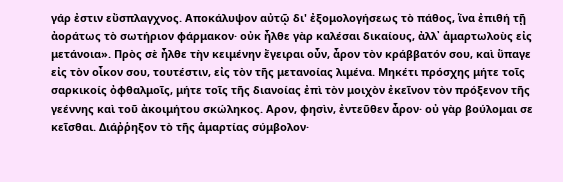γάρ ἐστιν εὔσπλαγχνος. Αποκάλυψον αὐτῷ δι' ἐξομολογήσεως τὸ πάθος, ἵνα ἐπιθή τῇ ἀοράτως τὸ σωτήριον φάρμακον· οὐκ ἦλθε γὰρ καλέσαι δικαίους, ἀλλ᾽ ἁμαρτωλοὺς εἰς μετάνοια». Πρὸς σὲ ἦλθε τὴν κειμένην ἔγειραι οὖν, ἆρον τὸν κράββατόν σου, καὶ ὕπαγε εἰς τὸν οἶκον σου, τουτέστιν, εἰς τὸν τῆς μετανοίας λιμένα. Μηκέτι πρόσχης μήτε τοῖς σαρκικοίς ὀφθαλμοῖς, μήτε τοῖς τῆς διανοίας ἐπὶ τὸν μοιχὸν ἐκεῖνον τὸν πρόξενον τῆς γεέννης καὶ τοῦ ἀκοιμήτου σκώληκος. Αρον, φησὶν, ἐντεῦθεν ἆρον· οὐ γὰρ βούλομαι σε κεῖσθαι. Διάῤῥηξον τὸ τῆς ἁμαρτίας σύμβολον·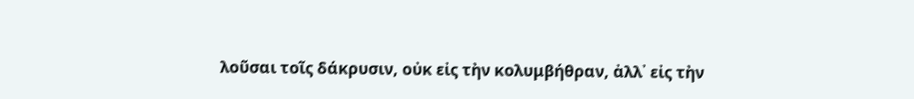λοῦσαι τοῖς δάκρυσιν, οὐκ εἰς τὴν κολυμβήθραν, ἀλλ᾽ εἰς τὴν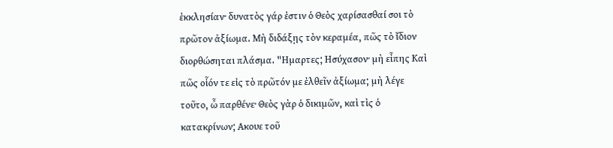ἐκκλησίαν· δυνατὸς γάρ ἐστιν ὁ Θεὸς χαρίσασθαί σοι τὸ πρῶτον ἀξίωμα. Μὴ διδάξῃς τὸν κεραμέα, πῶς τὸ ἴδιον διορθώσηται πλάσμα. "Ημαρτες; Ησύχασον· μὴ εἶπης Καὶ πῶς οἷόν τε εἰς τὸ πρῶτόν με ἐλθεῖν ἀξίωμα; μὴ λέγε τοῦτο, ὦ παρθένε· Θεὸς γὰρ ὁ δικιμῶν, καὶ τὶς ὁ κατακρίνων; Ακουε τοῦ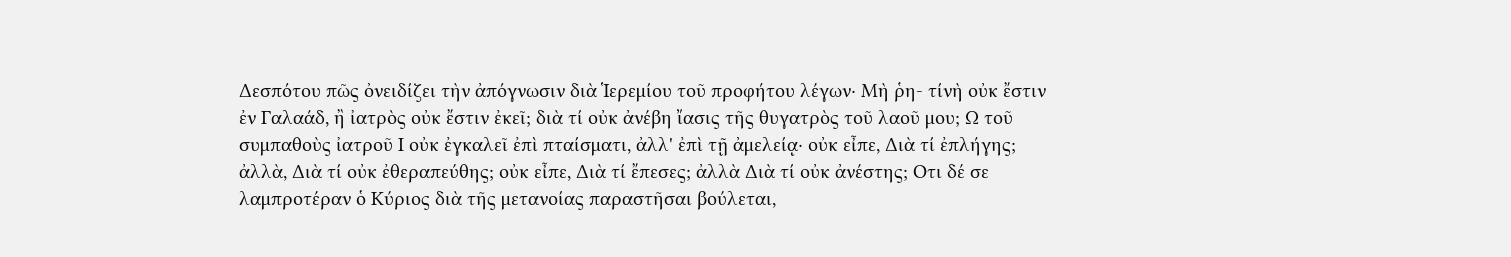Δεσπότου πῶς ὀνειδίζει τὴν ἀπόγνωσιν διὰ Ἱερεμίου τοῦ προφήτου λέγων· Μὴ ῥη- τίνὴ οὐκ ἔστιν ἐν Γαλαάδ, ἢ ἰατρὸς οὐκ ἔστιν ἐκεῖ; διὰ τί οὐκ ἀνέβη ἴασις τῆς θυγατρὸς τοῦ λαοῦ μου; Ω τοῦ συμπαθοὺς ἰατροῦ Ι οὐκ ἐγκαλεῖ ἐπὶ πταίσματι, ἀλλ' ἐπὶ τῇ ἀμελείᾳ· οὐκ εἶπε, Διὰ τί ἐπλήγης; ἀλλὰ, Διὰ τί οὐκ ἐθεραπεύθης; οὐκ εἶπε, Διὰ τί ἔπεσες; ἀλλὰ Διὰ τί οὐκ ἀνέστης; Οτι δέ σε λαμπροτέραν ὁ Κύριος διὰ τῆς μετανοίας παραστῆσαι βούλεται,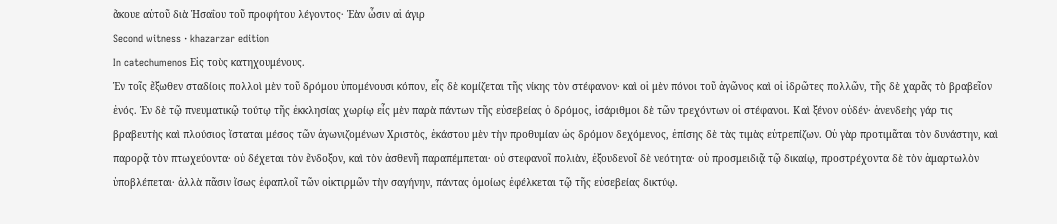ἄκουε αὐτοῦ διὰ Ἡσαΐου τοῦ προφήτου λέγοντος· Ἐὰν ὦσιν αἱ άγιρ
Second witness · khazarzar edition
In catechumenos Εἰς τοὺς κατηχουμένους.
Ἐν τοῖς ἔξωθεν σταδίοις πολλοὶ μὲν τοῦ δρόμου ὑπομένουσι κόπον, εἷς δὲ κομίζεται τῆς νίκης τὸν στέφανον· καὶ οἱ μὲν πόνοι τοῦ ἀγῶνος καὶ οἱ ἱδρῶτες πολλῶν, τῆς δὲ χαρᾶς τὸ βραβεῖον ἑνός. Ἐν δὲ τῷ πνευματικῷ τούτῳ τῆς ἐκκλησίας χωρίῳ εἷς μὲν παρὰ πάντων τῆς εὐσεβείας ὁ δρόμος, ἰσάριθμοι δὲ τῶν τρεχόντων οἱ στέφανοι. Καὶ ξένον οὐδέν· ἀνενδεὴς γάρ τις βραβευτὴς καὶ πλούσιος ἵσταται μέσος τῶν ἀγωνιζομένων Χριστὸς, ἑκάστου μὲν τὴν προθυμίαν ὡς δρόμον δεχόμενος, ἐπίσης δὲ τὰς τιμὰς εὐτρεπίζων. Οὐ γὰρ προτιμᾶται τὸν δυνάστην, καὶ παρορᾷ τὸν πτωχεύοντα· οὐ δέχεται τὸν ἔνδοξον, καὶ τὸν ἀσθενῆ παραπέμπεται· οὐ στεφανοῖ πολιὰν, ἐξουδενοῖ δὲ νεότητα· οὐ προσμειδιᾷ τῷ δικαίῳ, προστρέχοντα δὲ τὸν ἁμαρτωλὸν ὑποβλέπεται· ἀλλὰ πᾶσιν ἴσως ἐφαπλοῖ τῶν οἰκτιρμῶν τὴν σαγήνην, πάντας ὁμοίως ἐφέλκεται τῷ τῆς εὐσεβείας δικτύῳ.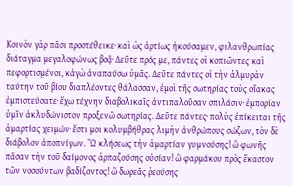Κοινὸν γὰρ πᾶσι προστέθεικε· καὶ ὡς ἀρτίως ἠκούσαμεν, φιλανθρωπίας διάταγμα μεγαλοφώνως βοᾷ· Δεῦτε πρός με, πάντες οἱ κοπιῶντες καὶ πεφορτισμένοι, κἀγὼ ἀναπαύσω ὑμᾶς. Δεῦτε πάντες οἱ τὴν ἁλμυρὰν ταύτην τοῦ βίου διαπλέοντες θάλασσαν, ἐμοὶ τῆς σωτηρίας τοὺς οἴακας ἐμπιστεύσατε· ἔχω τέχνην διαβολικαῖς ἀντιπαλοῦσαν σπιλάσιν· ἐμπορίαν ὑμῖν ἀκλυδώνιστον προξενῶ σωτηρίας. Δεῦτε πάντες· πολὺς ἐπίκειται τῆς ἁμαρτίας χειμών· ἔστι μοι κολυμβήθρας λιμὴν ἀνθρώπους σώζων, τὸν δὲ διάβολον ἀποπνίγων. Ὢ κλήσεως τὴν ἁμαρτίαν γυμνούσης! ὢ φωνῆς πᾶσαν τὴν τοῦ δαίμονος ἁρπαζούσης οὐσίαν! ὢ φαρμάκου πρὸς ἕκαστον τῶν νοσούντων βαδίζοντος! ὢ δωρεᾶς ῥεούσης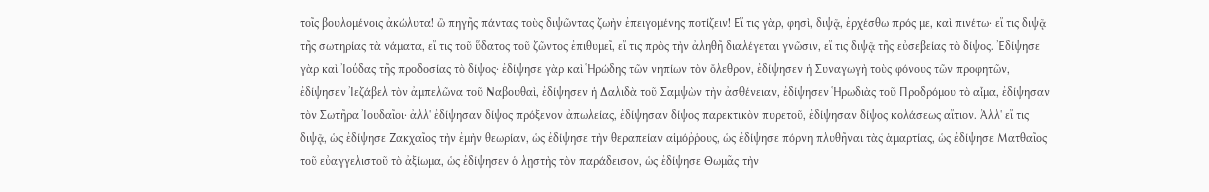τοῖς βουλομένοις ἀκώλυτα! ὢ πηγῆς πάντας τοὺς διψῶντας ζωὴν ἐπειγομένης ποτίζειν! Εἴ τις γὰρ, φησὶ, διψᾷ, ἐρχέσθω πρός με, καὶ πινέτω· εἴ τις διψᾷ τῆς σωτηρίας τὰ νάματα, εἴ τις τοῦ ὕδατος τοῦ ζῶντος ἐπιθυμεῖ, εἴ τις πρὸς τὴν ἀληθῆ διαλέγεται γνῶσιν, εἴ τις διψᾷ τῆς εὐσεβείας τὸ δίψος. Ἐδίψησε γὰρ καὶ Ἰούδας τῆς προδοσίας τὸ δίψος· ἐδίψησε γὰρ καὶ Ἡρώδης τῶν νηπίων τὸν ὄλεθρον, ἐδίψησεν ἡ Συναγωγὴ τοὺς φόνους τῶν προφητῶν, ἐδίψησεν Ἰεζάβελ τὸν ἀμπελῶνα τοῦ Ναβουθαὶ, ἐδίψησεν ἡ Δαλιδὰ τοῦ Σαμψὼν τὴν ἀσθένειαν, ἐδίψησεν Ἡρωδιὰς τοῦ Προδρόμου τὸ αἷμα, ἐδίψησαν τὸν Σωτῆρα Ἰουδαῖοι· ἀλλ' ἐδίψησαν δίψος πρόξενον ἀπωλείας, ἐδίψησαν δίψος παρεκτικὸν πυρετοῦ, ἐδίψησαν δίψος κολάσεως αἴτιον. Ἀλλ' εἴ τις διψᾷ, ὡς ἐδίψησε Ζακχαῖος τὴν ἐμὴν θεωρίαν, ὡς ἐδίψησε τὴν θεραπείαν αἱμόῤῥους, ὡς ἐδίψησε πόρνη πλυθῆναι τὰς ἁμαρτίας, ὡς ἐδίψησε Ματθαῖος τοῦ εὐαγγελιστοῦ τὸ ἀξίωμα, ὡς ἐδίψησεν ὁ λῃστὴς τὸν παράδεισον, ὡς ἐδίψησε Θωμᾶς τὴν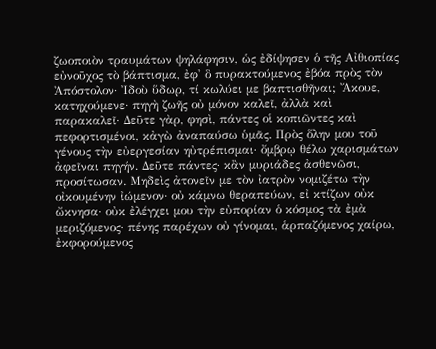ζωοποιὸν τραυμάτων ψηλάφησιν, ὡς ἐδίψησεν ὁ τῆς Αἰθιοπίας εὐνοῦχος τὸ βάπτισμα, ἐφ' ὃ πυρακτούμενος ἐβόα πρὸς τὸν Ἀπόστολον· Ἰδοὺ ὕδωρ, τί κωλύει με βαπτισθῆναι; Ἄκουε, κατηχούμενε· πηγὴ ζωῆς οὐ μόνον καλεῖ, ἀλλὰ καὶ παρακαλεῖ· Δεῦτε γὰρ, φησὶ, πάντες οἱ κοπιῶντες καὶ πεφορτισμένοι, κἀγὼ ἀναπαύσω ὑμᾶς. Πρὸς ὅλην μου τοῦ γένους τὴν εὐεργεσίαν ηὐτρέπισμαι· ὄμβρῳ θέλω χαρισμάτων ἀφεῖναι πηγήν. Δεῦτε πάντες· κἂν μυριάδες ἀσθενῶσι, προσίτωσαν. Μηδεὶς ἀτονεῖν με τὸν ἰατρὸν νομιζέτω τὴν οἰκουμένην ἰώμενον· οὐ κάμνω θεραπεύων, εἰ κτίζων οὐκ ὤκνησα· οὐκ ἐλέγχει μου τὴν εὐπορίαν ὁ κόσμος τὰ ἐμὰ μεριζόμενος· πένης παρέχων οὐ γίνομαι, ἁρπαζόμενος χαίρω, ἐκφορούμενος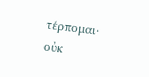τέρπομαι· οὐκ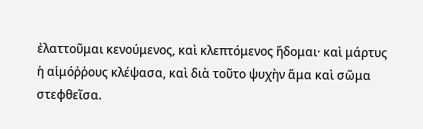ἐλαττοῦμαι κενούμενος, καὶ κλεπτόμενος ἥδομαι· καὶ μάρτυς ἡ αἱμόῤῥους κλέψασα, καὶ διὰ τοῦτο ψυχὴν ἅμα καὶ σῶμα στεφθεῖσα.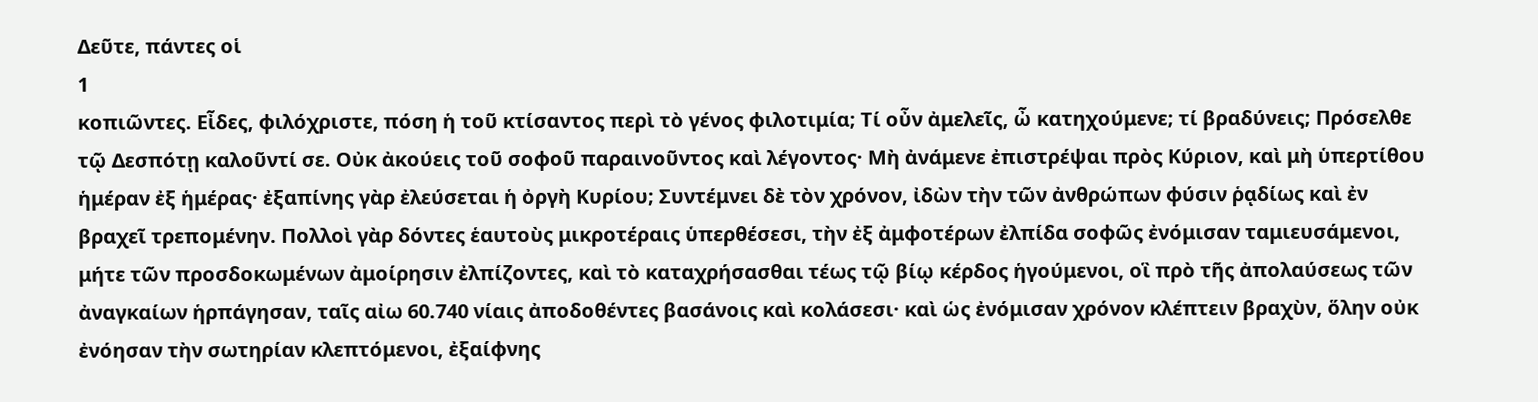Δεῦτε, πάντες οἱ
1
κοπιῶντες. Εἶδες, φιλόχριστε, πόση ἡ τοῦ κτίσαντος περὶ τὸ γένος φιλοτιμία; Τί οὖν ἀμελεῖς, ὦ κατηχούμενε; τί βραδύνεις; Πρόσελθε τῷ Δεσπότῃ καλοῦντί σε. Οὐκ ἀκούεις τοῦ σοφοῦ παραινοῦντος καὶ λέγοντος· Μὴ ἀνάμενε ἐπιστρέψαι πρὸς Κύριον, καὶ μὴ ὑπερτίθου ἡμέραν ἐξ ἡμέρας· ἐξαπίνης γὰρ ἐλεύσεται ἡ ὀργὴ Κυρίου; Συντέμνει δὲ τὸν χρόνον, ἰδὼν τὴν τῶν ἀνθρώπων φύσιν ῥᾳδίως καὶ ἐν βραχεῖ τρεπομένην. Πολλοὶ γὰρ δόντες ἑαυτοὺς μικροτέραις ὑπερθέσεσι, τὴν ἐξ ἀμφοτέρων ἐλπίδα σοφῶς ἐνόμισαν ταμιευσάμενοι, μήτε τῶν προσδοκωμένων ἀμοίρησιν ἐλπίζοντες, καὶ τὸ καταχρήσασθαι τέως τῷ βίῳ κέρδος ἡγούμενοι, οἳ πρὸ τῆς ἀπολαύσεως τῶν ἀναγκαίων ἡρπάγησαν, ταῖς αἰω 60.740 νίαις ἀποδοθέντες βασάνοις καὶ κολάσεσι· καὶ ὡς ἐνόμισαν χρόνον κλέπτειν βραχὺν, ὅλην οὐκ ἐνόησαν τὴν σωτηρίαν κλεπτόμενοι, ἐξαίφνης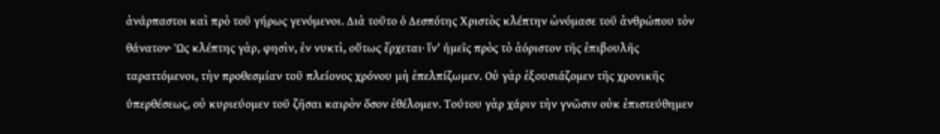ἀνάρπαστοι καὶ πρὸ τοῦ γήρως γενόμενοι. Διὰ τοῦτο ὁ Δεσπότης Χριστὸς κλέπτην ὠνόμασε τοῦ ἀνθρώπου τὸν θάνατον· Ὡς κλέπτης γὰρ, φησὶν, ἐν νυκτὶ, οὕτως ἔρχεται· ἵν' ἡμεῖς πρὸς τὸ ἀόριστον τῆς ἐπιβουλῆς ταραττόμενοι, τὴν προθεσμίαν τοῦ πλείονος χρόνου μὴ ἐπελπίζωμεν. Οὐ γὰρ ἐξουσιάζομεν τῆς χρονικῆς ὑπερθέσεως, οὐ κυριεύομεν τοῦ ζῆσαι καιρὸν ὅσον ἐθέλομεν. Τούτου γὰρ χάριν τὴν γνῶσιν οὐκ ἐπιστεύθημεν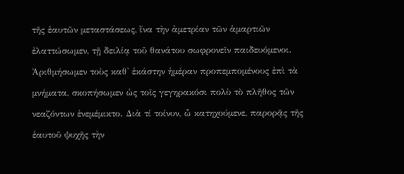τῆς ἑαυτῶν μεταστάσεως, ἵνα τὴν ἀμετρίαν τῶν ἁμαρτιῶν ἐλαττώσωμεν, τῇ δειλίᾳ τοῦ θανάτου σωφρονεῖν παιδευόμενοι. Ἀριθμήσωμεν τοὺς καθ' ἑκάστην ἡμέραν προπεμπομένους ἐπὶ τὰ μνήματα, σκοπήσωμεν ὡς τοῖς γεγηρακόσι πολὺ τὸ πλῆθος τῶν νεαζόντων ἐνεμέμικτο. Διὰ τί τοίνυν, ὦ κατηχούμενε, παρορᾷς τῆς ἑαυτοῦ ψυχῆς τὴν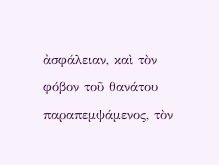ἀσφάλειαν, καὶ τὸν φόβον τοῦ θανάτου παραπεμψάμενος, τὸν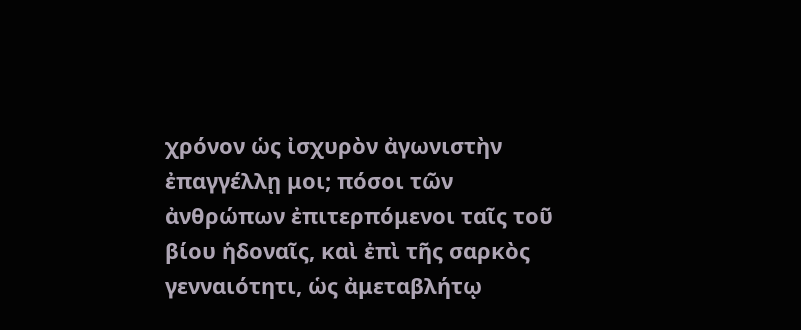χρόνον ὡς ἰσχυρὸν ἀγωνιστὴν ἐπαγγέλλῃ μοι; πόσοι τῶν ἀνθρώπων ἐπιτερπόμενοι ταῖς τοῦ βίου ἡδοναῖς, καὶ ἐπὶ τῆς σαρκὸς γενναιότητι, ὡς ἀμεταβλήτῳ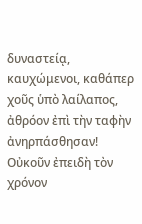δυναστείᾳ, καυχώμενοι, καθάπερ χοῦς ὑπὸ λαίλαπος, ἀθρόον ἐπὶ τὴν ταφὴν ἀνηρπάσθησαν! Οὐκοῦν ἐπειδὴ τὸν χρόνον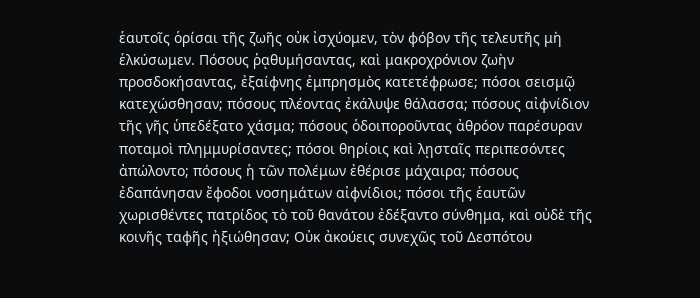ἑαυτοῖς ὁρίσαι τῆς ζωῆς οὐκ ἰσχύομεν, τὸν φόβον τῆς τελευτῆς μὴ ἑλκύσωμεν. Πόσους ῥᾳθυμήσαντας, καὶ μακροχρόνιον ζωὴν προσδοκήσαντας, ἐξαίφνης ἐμπρησμὸς κατετέφρωσε; πόσοι σεισμῷ κατεχώσθησαν; πόσους πλέοντας ἐκάλυψε θάλασσα; πόσους αἰφνίδιον τῆς γῆς ὑπεδέξατο χάσμα; πόσους ὁδοιποροῦντας ἀθρόον παρέσυραν ποταμοὶ πλημμυρίσαντες; πόσοι θηρίοις καὶ λῃσταῖς περιπεσόντες ἀπώλοντο; πόσους ἡ τῶν πολέμων ἐθέρισε μάχαιρα; πόσους ἐδαπάνησαν ἔφοδοι νοσημάτων αἰφνίδιοι; πόσοι τῆς ἑαυτῶν χωρισθέντες πατρίδος τὸ τοῦ θανάτου ἐδέξαντο σύνθημα, καὶ οὐδὲ τῆς κοινῆς ταφῆς ἠξιώθησαν; Οὐκ ἀκούεις συνεχῶς τοῦ Δεσπότου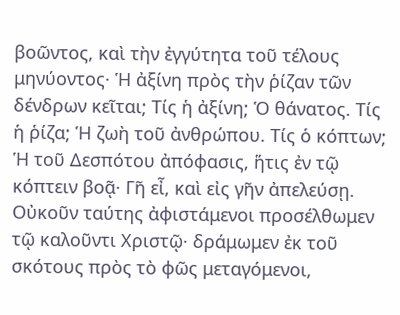βοῶντος, καὶ τὴν ἐγγύτητα τοῦ τέλους μηνύοντος· Ἡ ἀξίνη πρὸς τὴν ῥίζαν τῶν δένδρων κεῖται; Τίς ἡ ἀξίνη; Ὁ θάνατος. Τίς ἡ ῥίζα; Ἡ ζωὴ τοῦ ἀνθρώπου. Τίς ὁ κόπτων; Ἡ τοῦ Δεσπότου ἀπόφασις, ἥτις ἐν τῷ κόπτειν βοᾷ· Γῆ εἶ, καὶ εἰς γῆν ἀπελεύσῃ. Οὐκοῦν ταύτης ἀφιστάμενοι προσέλθωμεν τῷ καλοῦντι Χριστῷ· δράμωμεν ἐκ τοῦ σκότους πρὸς τὸ φῶς μεταγόμενοι,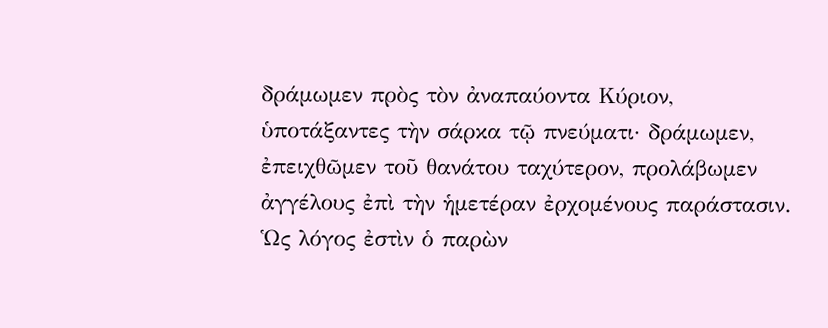δράμωμεν πρὸς τὸν ἀναπαύοντα Κύριον, ὑποτάξαντες τὴν σάρκα τῷ πνεύματι· δράμωμεν, ἐπειχθῶμεν τοῦ θανάτου ταχύτερον, προλάβωμεν ἀγγέλους ἐπὶ τὴν ἡμετέραν ἐρχομένους παράστασιν. Ὡς λόγος ἐστὶν ὁ παρὼν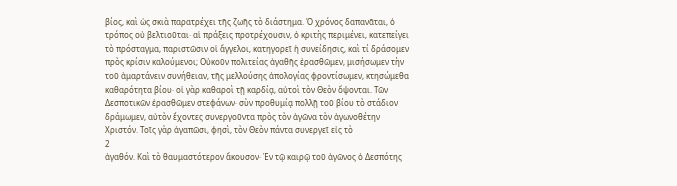βίος, καὶ ὡς σκιὰ παρατρέχει τῆς ζωῆς τὸ διάστημα. Ὁ χρόνος δαπανᾶται, ὁ τρόπος οὐ βελτιοῦται· αἱ πράξεις προτρέχουσιν, ὁ κριτὴς περιμένει, κατεπείγει τὸ πρόσταγμα, παριστῶσιν οἱ ἄγγελοι, κατηγορεῖ ἡ συνείδησις, καὶ τί δράσομεν πρὸς κρίσιν καλούμενοι; Οὐκοῦν πολιτείας ἀγαθῆς ἐρασθῶμεν, μισήσωμεν τὴν τοῦ ἁμαρτάνειν συνήθειαν, τῆς μελλούσης ἀπολογίας φροντίσωμεν, κτησώμεθα καθαρότητα βίου· οἱ γὰρ καθαροὶ τῇ καρδίᾳ, αὐτοὶ τὸν Θεὸν ὄψονται. Τῶν Δεσποτικῶν ἐρασθῶμεν στεφάνων· σὺν προθυμίᾳ πολλῇ τοῦ βίου τὸ στάδιον δράμωμεν, αὐτὸν ἔχοντες συνεργοῦντα πρὸς τὸν ἀγῶνα τὸν ἀγωνοθέτην Χριστόν. Τοῖς γὰρ ἀγαπῶσι, φησὶ, τὸν Θεὸν πάντα συνεργεῖ εἰς τὸ
2
ἀγαθόν. Καὶ τὸ θαυμαστότερον ἄκουσον· Ἐν τῷ καιρῷ τοῦ ἀγῶνος ὁ Δεσπότης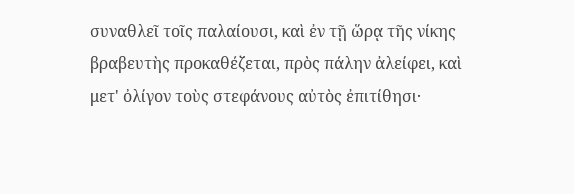συναθλεῖ τοῖς παλαίουσι, καὶ ἐν τῇ ὥρᾳ τῆς νίκης βραβευτὴς προκαθέζεται, πρὸς πάλην ἀλείφει, καὶ μετ' ὀλίγον τοὺς στεφάνους αὐτὸς ἐπιτίθησι·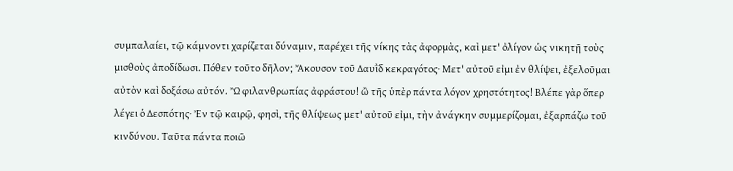συμπαλαίει, τῷ κάμνοντι χαρίζεται δύναμιν, παρέχει τῆς νίκης τὰς ἀφορμὰς, καὶ μετ' ὀλίγον ὡς νικητῇ τοὺς μισθοὺς ἀποδίδωσι. Πόθεν τοῦτο δῆλον; Ἄκουσον τοῦ Δαυῒδ κεκραγότος· Μετ' αὐτοῦ εἰμι ἐν θλίψει, ἐξελοῦμαι αὐτὸν καὶ δοξάσω αὐτόν. Ὢ φιλανθρωπίας ἀφράστου! ὢ τῆς ὑπὲρ πάντα λόγον χρηστότητος! Βλέπε γὰρ ὅπερ λέγει ὁ Δεσπότης· Ἐν τῷ καιρῷ, φησὶ, τῆς θλίψεως μετ' αὐτοῦ εἰμι, τὴν ἀνάγκην συμμερίζομαι, ἐξαρπάζω τοῦ κινδύνου. Ταῦτα πάντα ποιῶ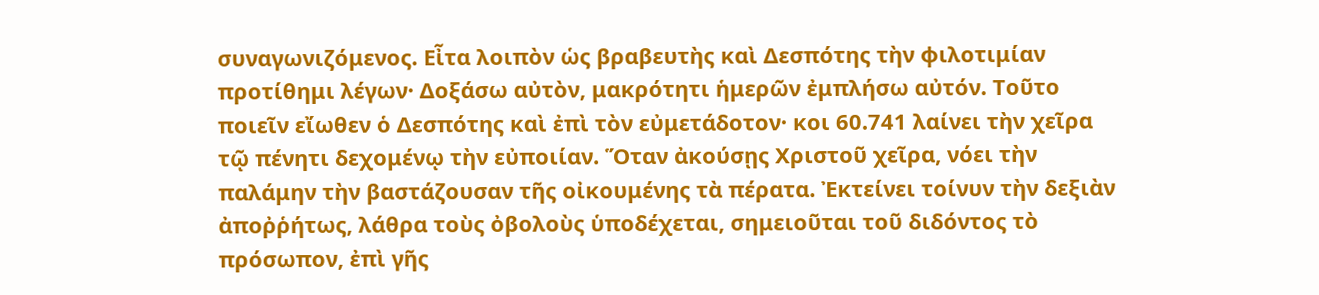συναγωνιζόμενος. Εἶτα λοιπὸν ὡς βραβευτὴς καὶ Δεσπότης τὴν φιλοτιμίαν προτίθημι λέγων· Δοξάσω αὐτὸν, μακρότητι ἡμερῶν ἐμπλήσω αὐτόν. Τοῦτο ποιεῖν εἴωθεν ὁ Δεσπότης καὶ ἐπὶ τὸν εὐμετάδοτον· κοι 60.741 λαίνει τὴν χεῖρα τῷ πένητι δεχομένῳ τὴν εὐποιίαν. Ὅταν ἀκούσῃς Χριστοῦ χεῖρα, νόει τὴν παλάμην τὴν βαστάζουσαν τῆς οἰκουμένης τὰ πέρατα. Ἐκτείνει τοίνυν τὴν δεξιὰν ἀποῤῥήτως, λάθρα τοὺς ὀβολοὺς ὑποδέχεται, σημειοῦται τοῦ διδόντος τὸ πρόσωπον, ἐπὶ γῆς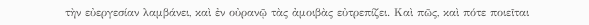τὴν εὐεργεσίαν λαμβάνει, καὶ ἐν οὐρανῷ τὰς ἀμοιβὰς εὐτρεπίζει. Καὶ πῶς, καὶ πότε ποιεῖται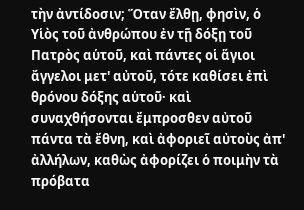τὴν ἀντίδοσιν; Ὅταν ἔλθῃ, φησὶν, ὁ Υἱὸς τοῦ ἀνθρώπου ἐν τῇ δόξῃ τοῦ Πατρὸς αὑτοῦ, καὶ πάντες οἱ ἅγιοι ἄγγελοι μετ' αὐτοῦ, τότε καθίσει ἐπὶ θρόνου δόξης αὑτοῦ· καὶ συναχθήσονται ἔμπροσθεν αὐτοῦ πάντα τὰ ἔθνη, καὶ ἀφοριεῖ αὐτοὺς ἀπ' ἀλλήλων, καθὼς ἀφορίζει ὁ ποιμὴν τὰ πρόβατα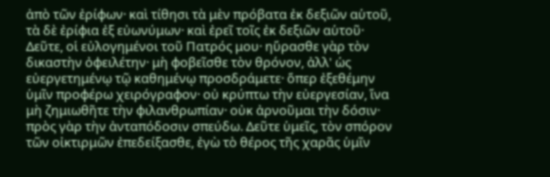ἀπὸ τῶν ἐρίφων· καὶ τίθησι τὰ μὲν πρόβατα ἐκ δεξιῶν αὑτοῦ, τὰ δὲ ἐρίφια ἐξ εὐωνύμων· καὶ ἐρεῖ τοῖς ἐκ δεξιῶν αὑτοῦ· Δεῦτε, οἱ εὐλογημένοι τοῦ Πατρός μου· ηὕρασθε γὰρ τὸν δικαστὴν ὀφειλέτην· μὴ φοβεῖσθε τὸν θρόνον, ἀλλ' ὡς εὐεργετημένῳ τῷ καθημένῳ προσδράμετε· ὅπερ ἐξεθέμην ὑμῖν προφέρω χειρόγραφον· οὐ κρύπτω τὴν εὐεργεσίαν, ἵνα μὴ ζημιωθῆτε τὴν φιλανθρωπίαν· οὐκ ἀρνοῦμαι τὴν δόσιν· πρὸς γὰρ τὴν ἀνταπόδοσιν σπεύδω. Δεῦτε ὑμεῖς, τὸν σπόρον τῶν οἰκτιρμῶν ἐπεδείξασθε, ἐγὼ τὸ θέρος τῆς χαρᾶς ὑμῖν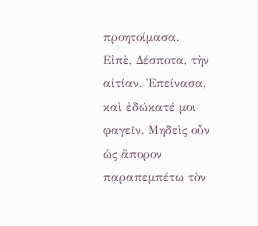προητοίμασα. Εἰπὲ, Δέσποτα, τὴν αἰτίαν. Ἐπείνασα, καὶ ἐδώκατέ μοι φαγεῖν. Μηδεὶς οὖν ὡς ἄπορον παραπεμπέτω τὸν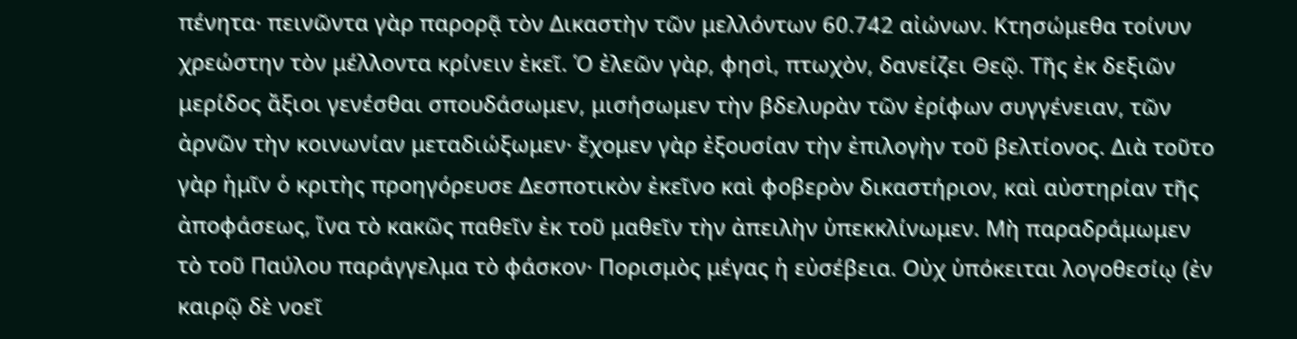πένητα· πεινῶντα γὰρ παρορᾷ τὸν Δικαστὴν τῶν μελλόντων 60.742 αἰώνων. Κτησώμεθα τοίνυν χρεώστην τὸν μέλλοντα κρίνειν ἐκεῖ. Ὁ ἐλεῶν γὰρ, φησὶ, πτωχὸν, δανείζει Θεῷ. Τῆς ἐκ δεξιῶν μερίδος ἄξιοι γενέσθαι σπουδάσωμεν, μισήσωμεν τὴν βδελυρὰν τῶν ἐρίφων συγγένειαν, τῶν ἀρνῶν τὴν κοινωνίαν μεταδιώξωμεν· ἔχομεν γὰρ ἐξουσίαν τὴν ἐπιλογὴν τοῦ βελτίονος. Διὰ τοῦτο γὰρ ἡμῖν ὁ κριτὴς προηγόρευσε Δεσποτικὸν ἐκεῖνο καὶ φοβερὸν δικαστήριον, καὶ αὐστηρίαν τῆς ἀποφάσεως, ἵνα τὸ κακῶς παθεῖν ἐκ τοῦ μαθεῖν τὴν ἀπειλὴν ὑπεκκλίνωμεν. Μὴ παραδράμωμεν τὸ τοῦ Παύλου παράγγελμα τὸ φάσκον· Πορισμὸς μέγας ἡ εὐσέβεια. Οὐχ ὑπόκειται λογοθεσίῳ (ἐν καιρῷ δὲ νοεῖ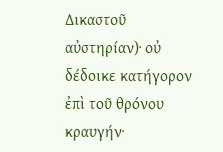Δικαστοῦ αὐστηρίαν)· οὐ δέδοικε κατήγορον ἐπὶ τοῦ θρόνου κραυγήν·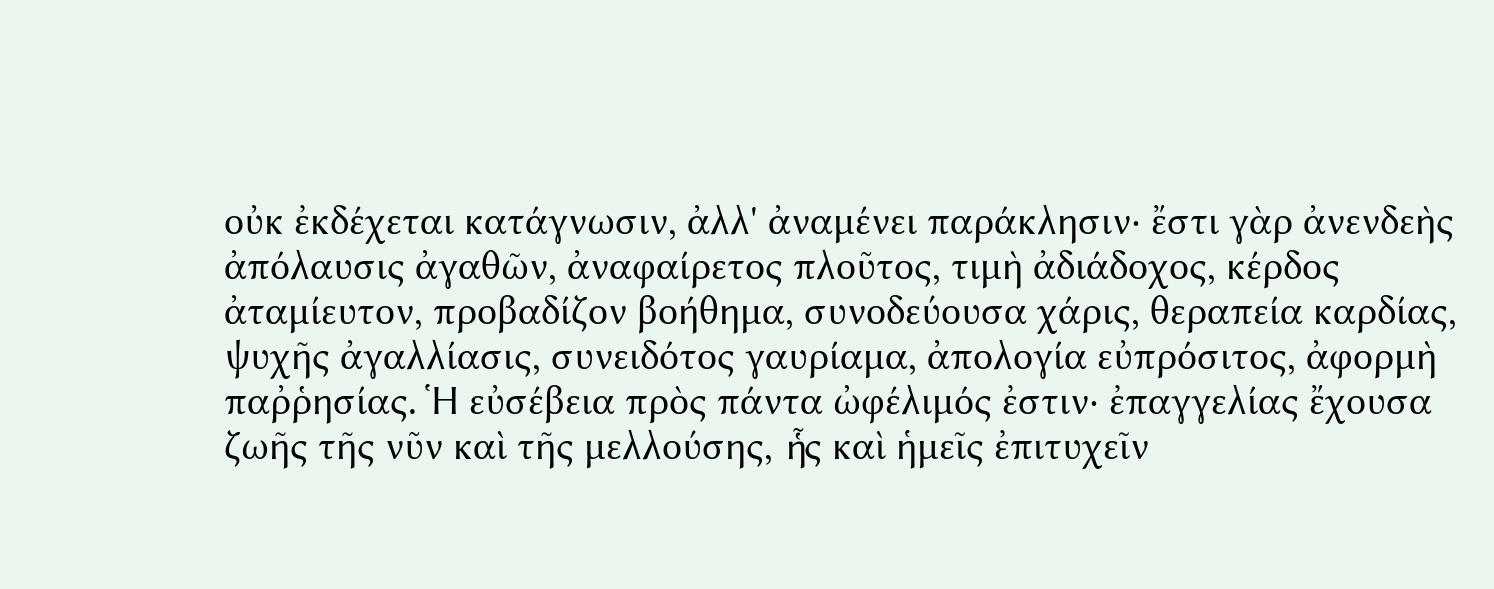οὐκ ἐκδέχεται κατάγνωσιν, ἀλλ' ἀναμένει παράκλησιν· ἔστι γὰρ ἀνενδεὴς ἀπόλαυσις ἀγαθῶν, ἀναφαίρετος πλοῦτος, τιμὴ ἀδιάδοχος, κέρδος ἀταμίευτον, προβαδίζον βοήθημα, συνοδεύουσα χάρις, θεραπεία καρδίας, ψυχῆς ἀγαλλίασις, συνειδότος γαυρίαμα, ἀπολογία εὐπρόσιτος, ἀφορμὴ παῤῥησίας. Ἡ εὐσέβεια πρὸς πάντα ὠφέλιμός ἐστιν· ἐπαγγελίας ἔχουσα ζωῆς τῆς νῦν καὶ τῆς μελλούσης, ἧς καὶ ἡμεῖς ἐπιτυχεῖν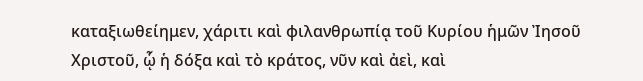καταξιωθείημεν, χάριτι καὶ φιλανθρωπίᾳ τοῦ Κυρίου ἡμῶν Ἰησοῦ Χριστοῦ, ᾧ ἡ δόξα καὶ τὸ κράτος, νῦν καὶ ἀεὶ, καὶ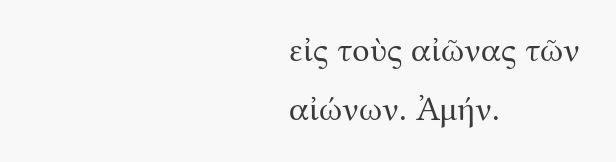εἰς τοὺς αἰῶνας τῶν αἰώνων. Ἀμήν.